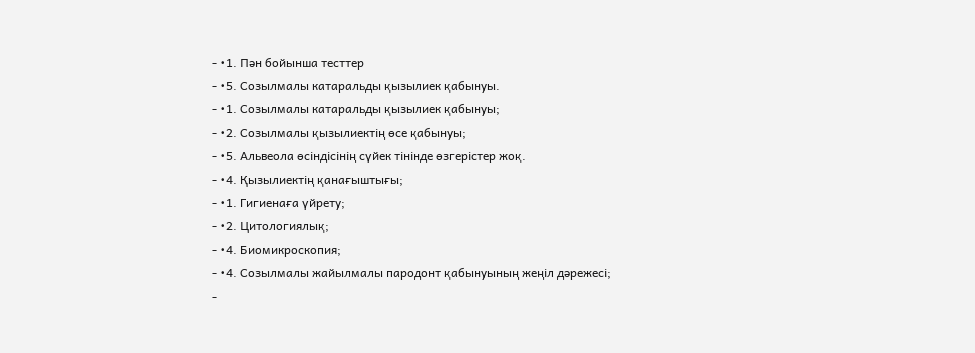- •1. Пән бойынша тесттер
- •5. Созылмалы катаральды қызылиек қабынуы.
- •1. Созылмалы катаральды қызылиек қабынуы;
- •2. Созылмалы қызылиектің өсе қабынуы;
- •5. Альвеола өсіндісінің сүйек тінінде өзгерістер жоқ.
- •4. Қызылиектің қанағыштығы;
- •1. Гигиенаға үйрету;
- •2. Цитологиялық;
- •4. Биомикроскопия;
- •4. Созылмалы жайылмалы пародонт қабынуының жеңіл дәрежесі;
-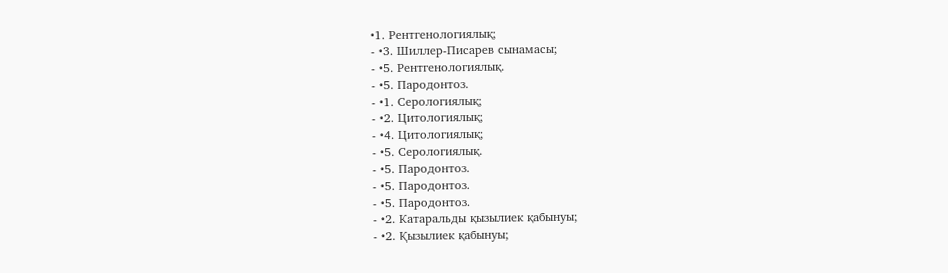•1. Рентгенологиялық;
- •3. Шиллер-Писарев сынамасы;
- •5. Рентгенологиялық.
- •5. Пародонтоз.
- •1. Серологиялық;
- •2. Цитологиялық;
- •4. Цитологиялық;
- •5. Серологиялық.
- •5. Пародонтоз.
- •5. Пародонтоз.
- •5. Пародонтоз.
- •2. Катаральды қызылиек қабынуы;
- •2. Қызылиек қабынуы;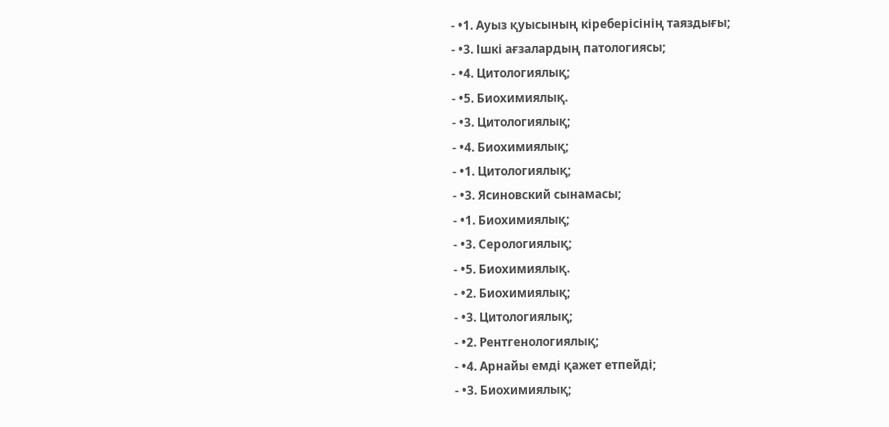- •1. Ауыз қуысының кіреберісінің таяздығы;
- •3. Ішкі ағзалардың патологиясы;
- •4. Цитологиялық;
- •5. Биохимиялық.
- •3. Цитологиялық;
- •4. Биохимиялық;
- •1. Цитологиялық;
- •3. Ясиновский сынамасы;
- •1. Биохимиялық;
- •3. Серологиялық;
- •5. Биохимиялық.
- •2. Биохимиялық;
- •3. Цитологиялық;
- •2. Рентгенологиялық;
- •4. Арнайы емді қажет етпейді;
- •3. Биохимиялық;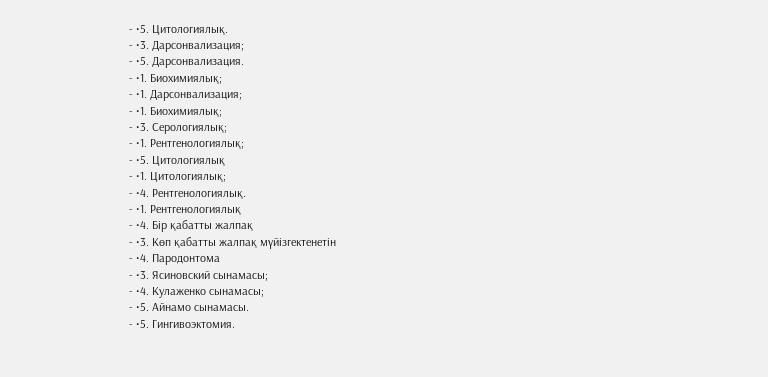- •5. Цитологиялық.
- •3. Дарсонвализация;
- •5. Дарсонвализация.
- •1. Биохимиялық;
- •1. Дарсонвализация;
- •1. Биохимиялық;
- •3. Серологиялық;
- •1. Рентгенологиялық;
- •5. Цитологиялық
- •1. Цитологиялық;
- •4. Рентгенологиялық.
- •1. Рентгенологиялық
- •4. Бір қабатты жалпақ
- •3. Көп қабатты жалпақ мүйізгектенетін
- •4. Пародонтома
- •3. Ясиновский сынамасы;
- •4. Кулаженко сынамасы;
- •5. Айнамо сынамасы.
- •5. Гингивоэктомия.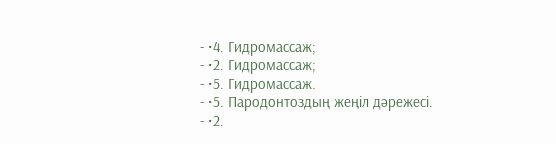- •4. Гидромассаж;
- •2. Гидромассаж;
- •5. Гидромассаж.
- •5. Пародонтоздың жеңіл дәрежесі.
- •2.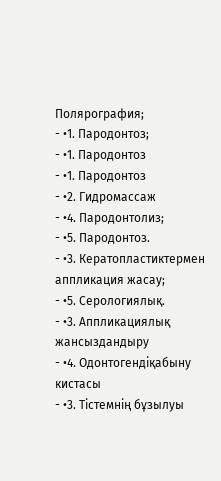Полярография;
- •1. Пародонтоз;
- •1. Пародонтоз
- •1. Пародонтоз
- •2. Гидромассаж
- •4. Пародонтолиз;
- •5. Пародонтоз.
- •3. Кератопластиктермен аппликация жасау;
- •5. Серологиялық.
- •3. Аппликациялық жансыздандыру
- •4. Одонтогендіқабыну кистасы
- •3. Тістемнің бұзылуы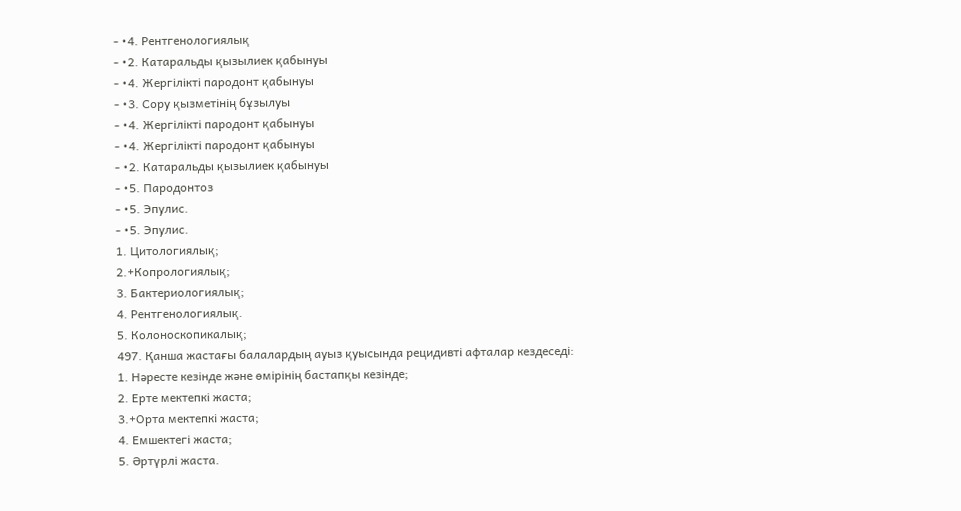- •4. Рентгенологиялық
- •2. Катаральды қызылиек қабынуы
- •4. Жергілікті пародонт қабынуы
- •3. Сору қызметінің бұзылуы
- •4. Жергілікті пародонт қабынуы
- •4. Жергілікті пародонт қабынуы
- •2. Катаральды қызылиек қабынуы
- •5. Пародонтоз
- •5. Эпулис.
- •5. Эпулис.
1. Цитологиялық;
2.+Копрологиялық;
3. Бактериологиялық;
4. Рентгенологиялық.
5. Колоноскопикалық;
497. Қанша жастағы балалардың ауыз қуысында рецидивті афталар кездеседі:
1. Нәресте кезінде және өмірінің бастапқы кезінде;
2. Ерте мектепкі жаста;
3.+Орта мектепкі жаста;
4. Емшектегі жаста;
5. Әртүрлі жаста.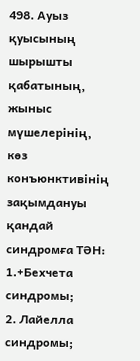498. Ауыз қуысының шырышты қабатының, жыныс мүшелерінің, көз конъюнктивінің зақымдануы қандай синдромға ТӘН:
1.+Бехчета синдромы;
2. Лайелла синдромы;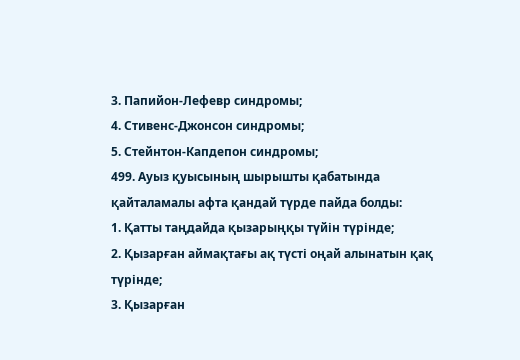3. Папийон-Лефевр синдромы;
4. Стивенс-Джонсон синдромы;
5. Стейнтон-Капдепон синдромы;
499. Ауыз қуысының шырышты қабатында қайталамалы афта қандай түрде пайда болды:
1. Қатты таңдайда қызарыңқы түйін түрінде;
2. Қызарған аймақтағы ақ түсті оңай алынатын қақ түрінде;
3. Қызарған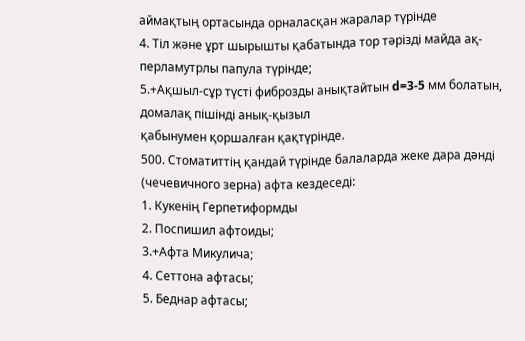аймақтың ортасында орналасқан жаралар түрінде
4. Тіл және ұрт шырышты қабатында тор тәрізді майда ақ-перламутрлы папула түрінде;
5.+Ақшыл-сұр түсті фиброзды анықтайтын d=3-5 мм болатын, домалақ пішінді анық-қызыл
қабынумен қоршалған қақтүрінде.
500. Стоматиттің қандай түрінде балаларда жеке дара дәнді (чечевичного зерна) афта кездеседі:
1. Кукенің Герпетиформды
2. Поспишил афтоиды;
3.+Афта Микулича;
4. Сеттона афтасы;
5. Беднар афтасы;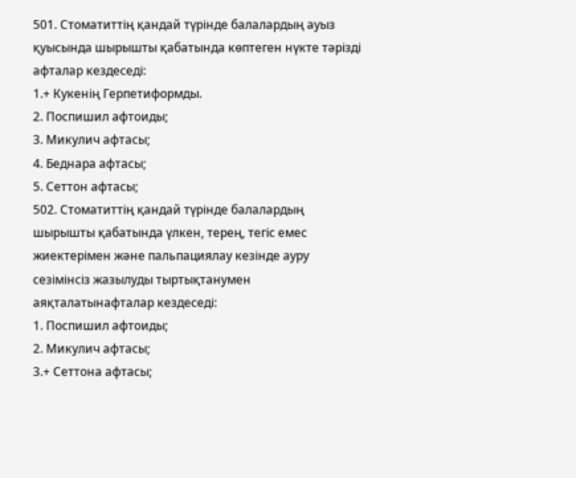501. Стоматиттің қандай түрінде балалардың ауыз қуысында шырышты қабатында көптеген нүкте тәрізді афталар кездеседі:
1.+ Кукенің Герпетиформды.
2. Поспишил афтоиды;
3. Микулич афтасы;
4. Беднара афтасы;
5. Сеттон афтасы;
502. Стоматиттің қандай түрінде балалардың шырышты қабатында үлкен, терең, тегіс емес жиектерімен және пальпациялау кезінде ауру сезімінсіз жазылуды тыртықтанумен аяқталатынафталар кездеседі:
1. Поспишил афтоиды;
2. Микулич афтасы;
3.+ Сеттона афтасы;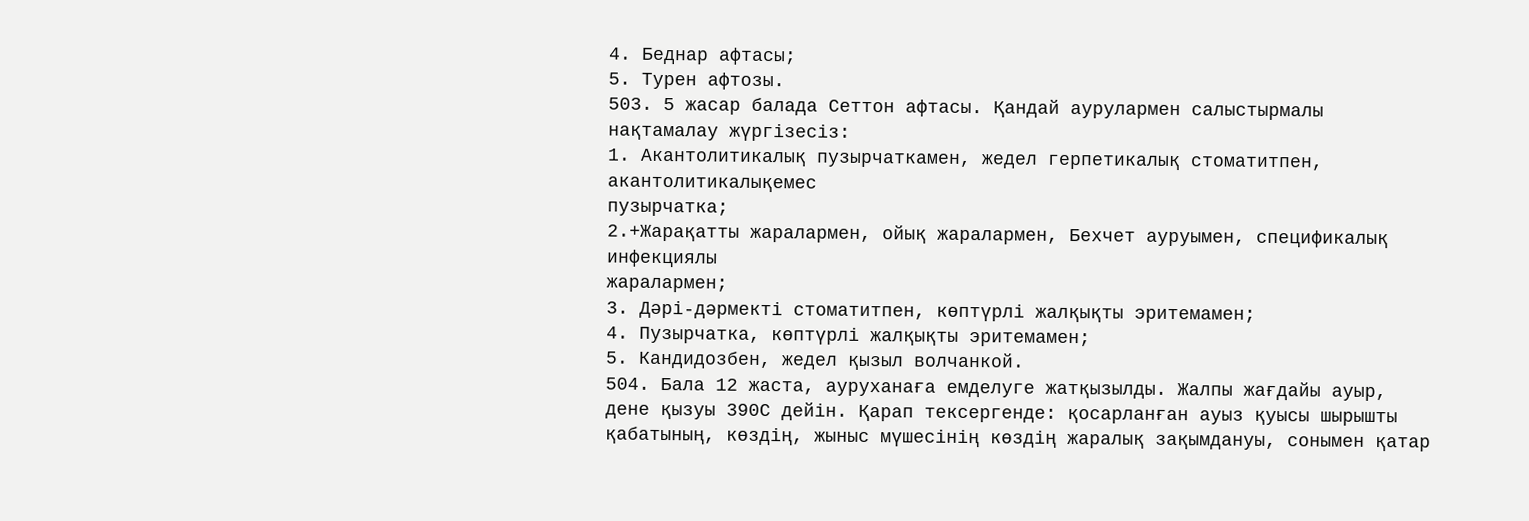4. Беднар афтасы;
5. Турен афтозы.
503. 5 жасар балада Сеттон афтасы. Қандай аурулармен салыстырмалы нақтамалау жүргізесіз:
1. Акантолитикалық пузырчаткамен, жедел герпетикалық стоматитпен, акантолитикалықемес
пузырчатка;
2.+Жарақатты жаралармен, ойық жаралармен, Бехчет ауруымен, спецификалық инфекциялы
жаралармен;
3. Дәрі-дәрмекті стоматитпен, көптүрлі жалқықты эритемамен;
4. Пузырчатка, көптүрлі жалқықты эритемамен;
5. Кандидозбен, жедел қызыл волчанкой.
504. Бала 12 жаста, ауруханаға емделуге жатқызылды. Жалпы жағдайы ауыр, дене қызуы 390С дейін. Қарап тексергенде: қосарланған ауыз қуысы шырышты қабатының, көздің, жыныс мүшесінің көздің жаралық зақымдануы, сонымен қатар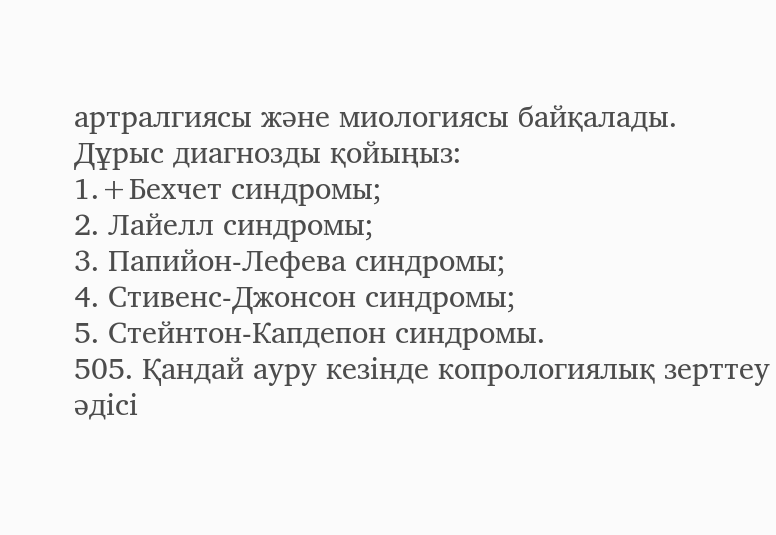артралгиясы және миологиясы байқалады.
Дұрыс диагнозды қойыңыз:
1.+Бехчет синдромы;
2. Лайелл синдромы;
3. Папийон-Лефева синдромы;
4. Стивенс-Джонсон синдромы;
5. Стейнтон-Капдепон синдромы.
505. Қандай ауру кезінде копрологиялық зерттеу әдісі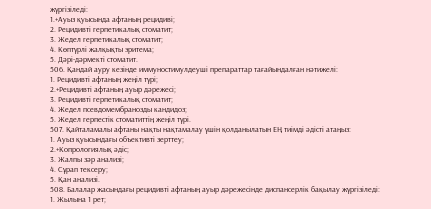жүргізіледі:
1.+Ауыз қуысында афтаның рецидиві;
2. Рецидивті герпетикалық стоматит;
3. Жедел герпетикалық стоматит;
4. Көптүрлі жалқықты эритема;
5. Дәрі-дәрмекті стоматит.
506. Қандай ауру кезінде иммуностимулдеуші препараттар тағайындалған нәтижелі:
1. Рецидивті афтаның жеңіл түрі;
2.+Рецидивті афтаның ауыр дәрежесі;
3. Рецидивті герпетикалық стоматит;
4. Жедел псевдомембранозды кандидоз;
5. Жедел герпестік стоматиттің жеңіл түрі.
507. Қайталамалы афтаны нақты нақтамалау үшін қолданылатын ЕҢ тиімді әдісті атаңыз:
1. Ауыз қуысындағы объективті зерттеу;
2.+Копрологиялық әдіс;
3. Жалпы зәр анализі;
4. Сұрап тексеру;
5. Қан анализі.
508. Балалар жасындағы рецидивті афтаның ауыр дәрежесінде диспансерлік бақылау жүргізіледі:
1. Жылына 1 рет;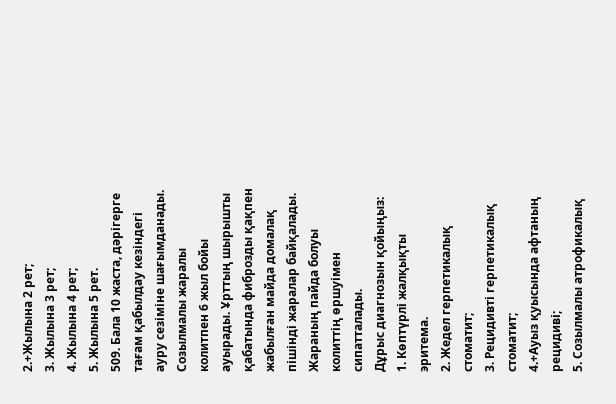2.+Жылына 2 рет;
3. Жылына 3 рет;
4. Жылына 4 рет;
5. Жылына 5 рет.
509. Бала 10 жаста, дәрігерге тағам қабылдау кезіндегі ауру сезіміне шағымданады. Созылмалы жаралы колитпен 6 жыл бойы ауырады. Ұрттың шырышты қабатында фиброзды қақпен жабылған майда домалақ пішінді жаралар байқалады. Жараның пайда болуы колиттің өршуімен сипатталады.
Дұрыс диагнозын қойыңыз:
1. Көптүрлі жалқықты эритема.
2. Жедел герпетикалық стоматит;
3. Рецидивті герпетикалық стоматит;
4.+Ауыз қуысында афтаның рецидиві;
5. Созылмалы атрофикалық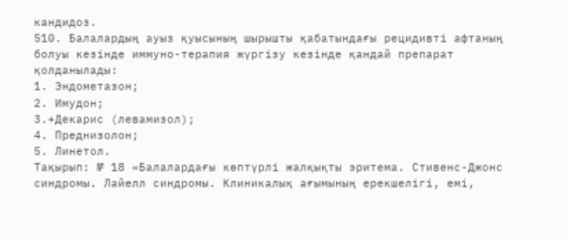кандидоз.
510. Балалардың ауыз қуысының шырышты қабатындағы рецидивті афтаның болуы кезінде иммуно-терапия жүргізу кезінде қандай препарат қолданылады:
1. Эндометазон;
2. Имудон;
3.+Декарис (левамизол);
4. Преднизолон;
5. Линетол.
Тақырып: № 18 «Балалардағы көптүрлі жалқықты эритема. Стивенс-Джонс синдромы. Лайелл синдромы. Клиникалық ағымының ерекшелігі, емі,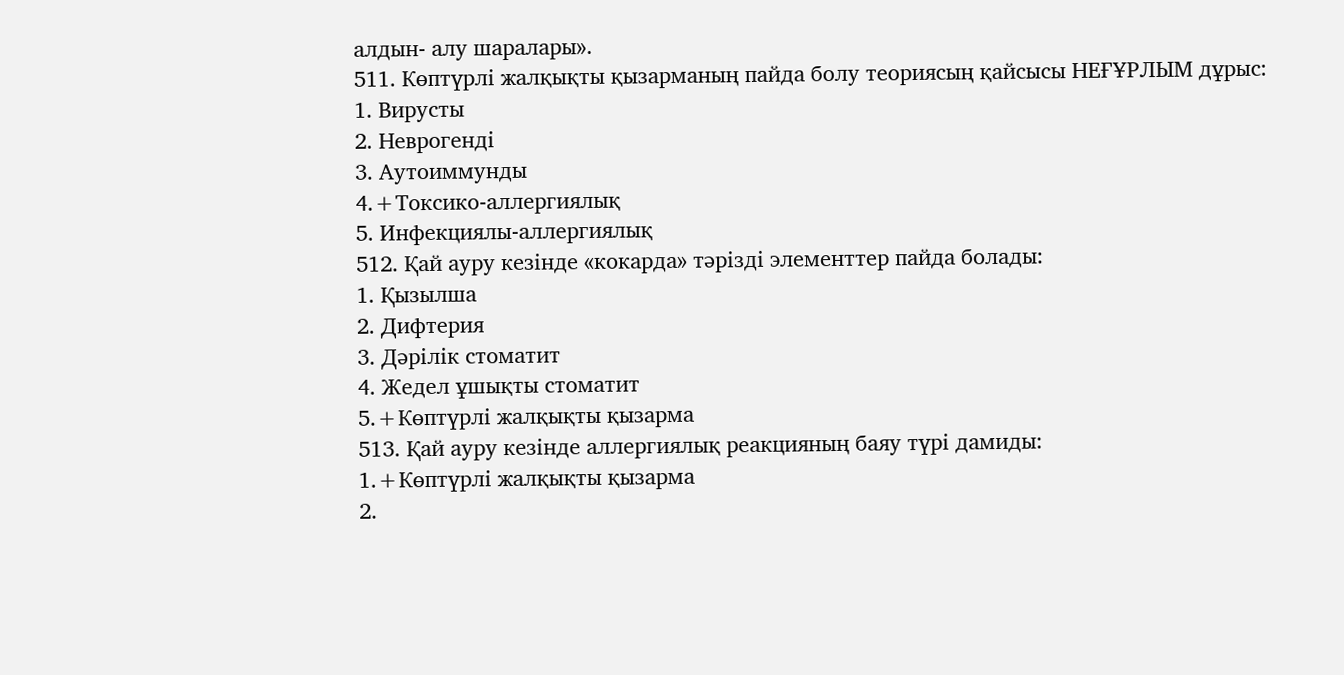алдын- алу шаралары».
511. Көптүрлі жалқықты қызарманың пайда болу теориясың қайсысы НЕҒҰРЛЫМ дұрыс:
1. Вирусты
2. Неврогенді
3. Аутоиммунды
4.+Токсико-аллергиялық
5. Инфекциялы-аллергиялық
512. Қай ауру кезінде «кокарда» тәрізді элементтер пайда болады:
1. Қызылша
2. Дифтерия
3. Дәрілік стоматит
4. Жедел ұшықты стоматит
5.+Көптүрлі жалқықты қызарма
513. Қай ауру кезінде аллергиялық реакцияның баяу түрі дамиды:
1.+Көптүрлі жалқықты қызарма
2.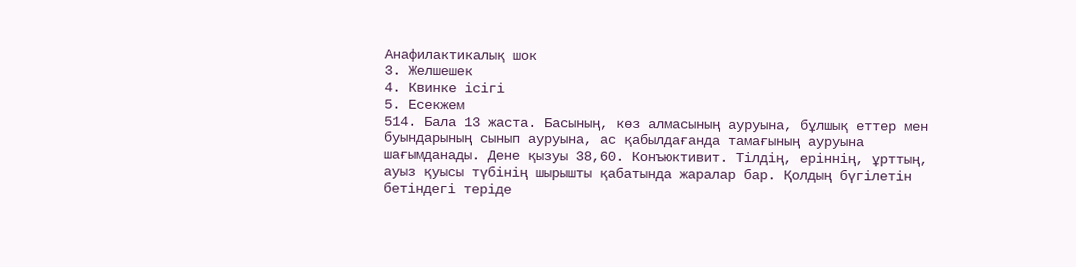Анафилактикалық шок
3. Желшешек
4. Квинке ісігі
5. Есекжем
514. Бала 13 жаста. Басының, көз алмасының ауруына, бұлшық еттер мен буындарының сынып ауруына, ас қабылдағанда тамағының ауруына шағымданады. Дене қызуы 38,60. Конъюктивит. Тілдің, еріннің, ұрттың, ауыз қуысы түбінің шырышты қабатында жаралар бар. Қолдың бүгілетін бетіндегі теріде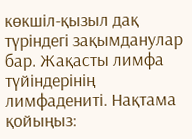көкшіл-қызыл дақ түріндегі зақымданулар бар. Жақасты лимфа түйіндерінің лимфадениті. Нақтама қойыңыз: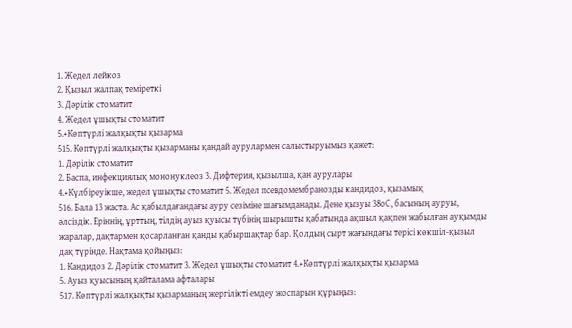1. Жедел лейкоз
2. Қызыл жалпақ теміреткі
3. Дәрілік стоматит
4. Жедел ұшықты стоматит
5.+Көптүрлі жалқықты қызарма
515. Көптүрлі жалқықты қызарманы қандай аурулармен салыстыруымыз қажет:
1. Дәрілік стоматит
2. Баспа, инфекциялық мононуклеоз 3. Дифтерия, қызылша, қан аурулары
4.+Күлбіреуікше, жедел ұшықты стоматит 5. Жедел псевдомембранозды кандидоз, қызамық
516. Бала 13 жаста. Ас қабылдағандағы ауру сезіміне шағымданады. Дене қызуы 38оС, басының ауруы, әлсіздік. Еріннің, ұрттың, тілдің ауыз қуысы түбінің шырышты қабатында ақшыл қақпен жабылған ауқымды жаралар, дақтармен қосарланған қанды қабыршақтар бар. Қолдың сырт жағындағы терісі көкшіл-қызыл дақ түрінде. Нақтама қойыңыз:
1. Кандидоз 2. Дәрілік стоматит 3. Жедел ұшықты стоматит 4.+Көптүрлі жалқықты қызарма
5. Ауыз қуысының қайталама афталары
517. Көптүрлі жалқықты қызарманың жергілікті емдеу жоспарын құрыңыз: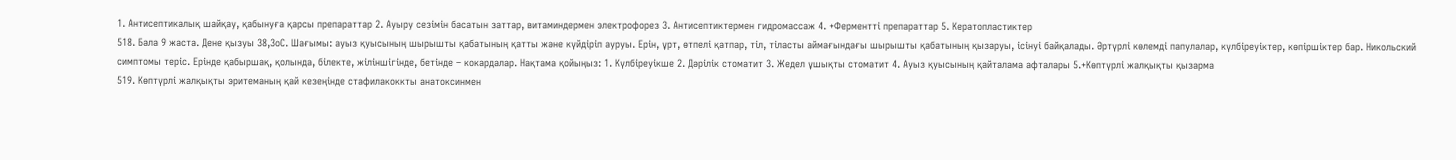1. Антисептикалық шайқау, қабынуға қарсы препараттар 2. Ауыру сезімін басатын заттар, витаминдермен электрофорез 3. Антисептиктермен гидромассаж 4. +Ферментті препараттар 5. Кератопластиктер
518. Бала 9 жаста. Дене қызуы 38,3оС. Шағымы: ауыз қуысының шырышты қабатының қатты және күйдіріп ауруы. Ерін, ұрт, өтпелі қатпар, тіл, тіласты аймағындағы шырышты қабатының қызаруы, ісінуі байқалады. Әртүрлі көлемді папулалар, күлбіреуіктер, көпіршіктер бар. Никольский симптомы теріс. Ерінде қабыршақ, қолында, білекте, жіліншігінде, бетінде – кокардалар. Нақтама қойыңыз: 1. Күлбіреуікше 2. Дәрілік стоматит 3. Жедел ұшықты стоматит 4. Ауыз қуысының қайталама афталары 5.+Көптүрлі жалқықты қызарма
519. Көптүрлі жалқықты эритеманың қай кезеңінде стафилакоккты анатоксинмен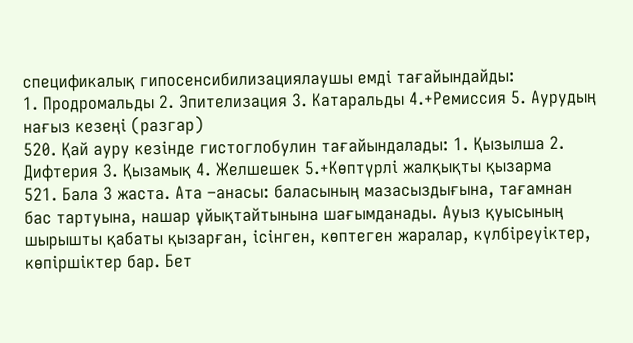спецификалық гипосенсибилизациялаушы емді тағайындайды:
1. Продромальды 2. Эпителизация 3. Катаральды 4.+Ремиссия 5. Аурудың нағыз кезеңі (разгар)
520. Қай ауру кезінде гистоглобулин тағайындалады: 1. Қызылша 2. Дифтерия 3. Қызамық 4. Желшешек 5.+Көптүрлі жалқықты қызарма
521. Бала 3 жаста. Ата –анасы: баласының мазасыздығына, тағамнан бас тартуына, нашар ұйықтайтынына шағымданады. Ауыз қуысының шырышты қабаты қызарған, ісінген, көптеген жаралар, күлбіреуіктер, көпіршіктер бар. Бет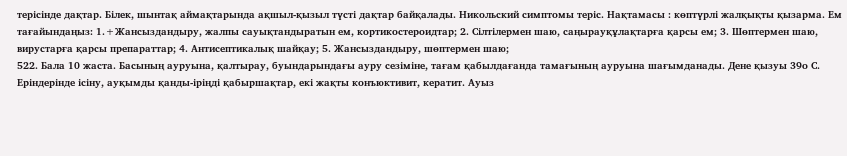терісінде дақтар. Білек, шынтақ аймақтарында ақшыл-қызыл түсті дақтар байқалады. Никольский симптомы теріс. Нақтамасы : көптүрлі жалқықты қызарма. Ем тағайындаңыз: 1.+Жансыздандыру, жалпы сауықтандыратын ем, кортикостероидтар; 2. Сілтілермен шаю, саңырауқұлақтарға қарсы ем; 3. Шөптермен шаю, вирустарға қарсы препараттар; 4. Антисептикалық шайқау; 5. Жансыздандыру, шөптермен шаю;
522. Бала 10 жаста. Басының ауруына, қалтырау, буындарындағы ауру сезіміне, тағам қабылдағанда тамағының ауруына шағымданады. Дене қызуы 39о С. Еріндерінде ісіну, ауқымды қанды-іріңді қабыршақтар, екі жақты конъюктивит, кератит. Ауыз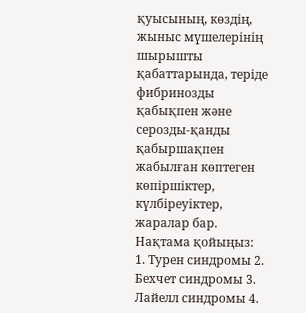қуысының, көздің, жыныс мүшелерінің шырышты қабаттарында, теріде фибринозды қабықпен және серозды-қанды қабыршақпен жабылған көптеген көпіршіктер, күлбіреуіктер, жаралар бар. Нақтама қойыңыз:
1. Турен синдромы 2. Бехчет синдромы 3. Лайелл синдромы 4.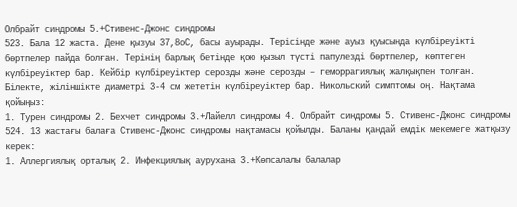Олбрайт синдромы 5.+Стивенс-Джонс синдромы
523. Бала 12 жаста. Дене қызуы 37,8оС, басы ауырады. Терісінде және ауыз қуысында күлбіреуікті бөртпелер пайда болған. Терінің барлық бетінде қою қызыл түсті папулезді бөртпелер, көптеген күлбіреуіктер бар. Кейбір күлбіреуіктер серозды және серозды – геморрагиялық жалқықпен толған. Білекте, жіліншікте диаметрі 3-4 см жететін күлбіреуіктер бар. Никольский симптомы оң. Нақтама қойыңыз:
1. Турен синдромы 2. Бехчет синдромы 3.+Лайелл синдромы 4. Олбрайт синдромы 5. Стивенс-Джонс синдромы
524. 13 жастағы балаға Стивенс-Джонс синдромы нақтамасы қойылды. Баланы қандай емдік мекемеге жатқызу керек:
1. Аллергиялық орталық 2. Инфекциялық аурухана 3.+Көпсалалы балалар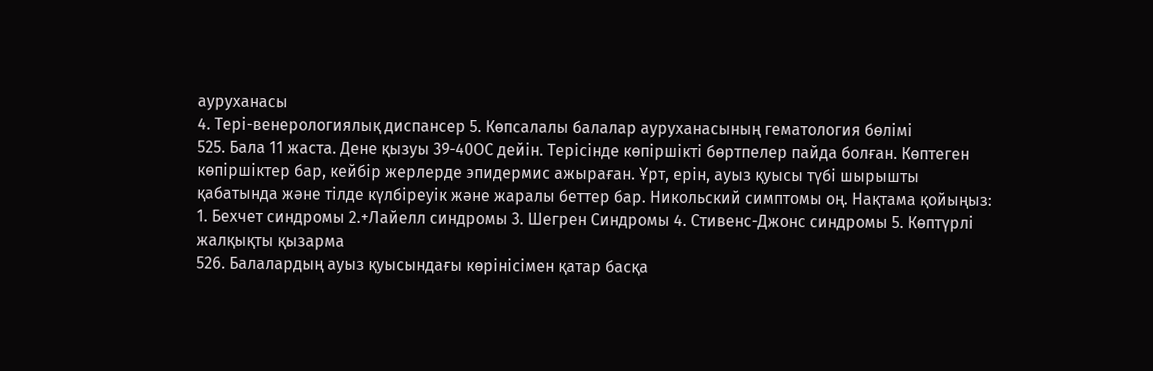ауруханасы
4. Тері-венерологиялық диспансер 5. Көпсалалы балалар ауруханасының гематология бөлімі
525. Бала 11 жаста. Дене қызуы 39-40ОС дейін. Терісінде көпіршікті бөртпелер пайда болған. Көптеген көпіршіктер бар, кейбір жерлерде эпидермис ажыраған. Ұрт, ерін, ауыз қуысы түбі шырышты қабатында және тілде күлбіреуік және жаралы беттер бар. Никольский симптомы оң. Нақтама қойыңыз:
1. Бехчет синдромы 2.+Лайелл синдромы 3. Шегрен Синдромы 4. Стивенс-Джонс синдромы 5. Көптүрлі жалқықты қызарма
526. Балалардың ауыз қуысындағы көрінісімен қатар басқа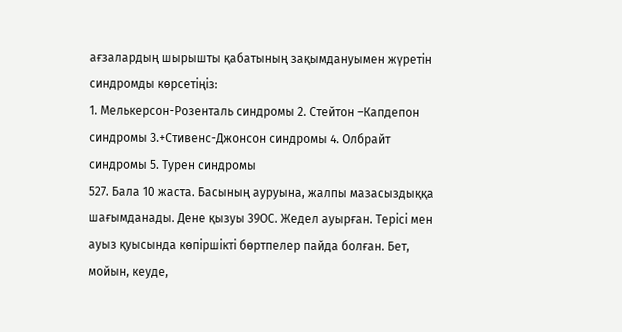ағзалардың шырышты қабатының зақымдануымен жүретін синдромды көрсетіңіз:
1. Мелькерсон-Розенталь синдромы 2. Стейтон –Капдепон синдромы 3.+Стивенс-Джонсон синдромы 4. Олбрайт синдромы 5. Турен синдромы
527. Бала 10 жаста. Басының ауруына, жалпы мазасыздыққа шағымданады. Дене қызуы 39ОС. Жедел ауырған. Терісі мен ауыз қуысында көпіршікті бөртпелер пайда болған. Бет, мойын, кеуде,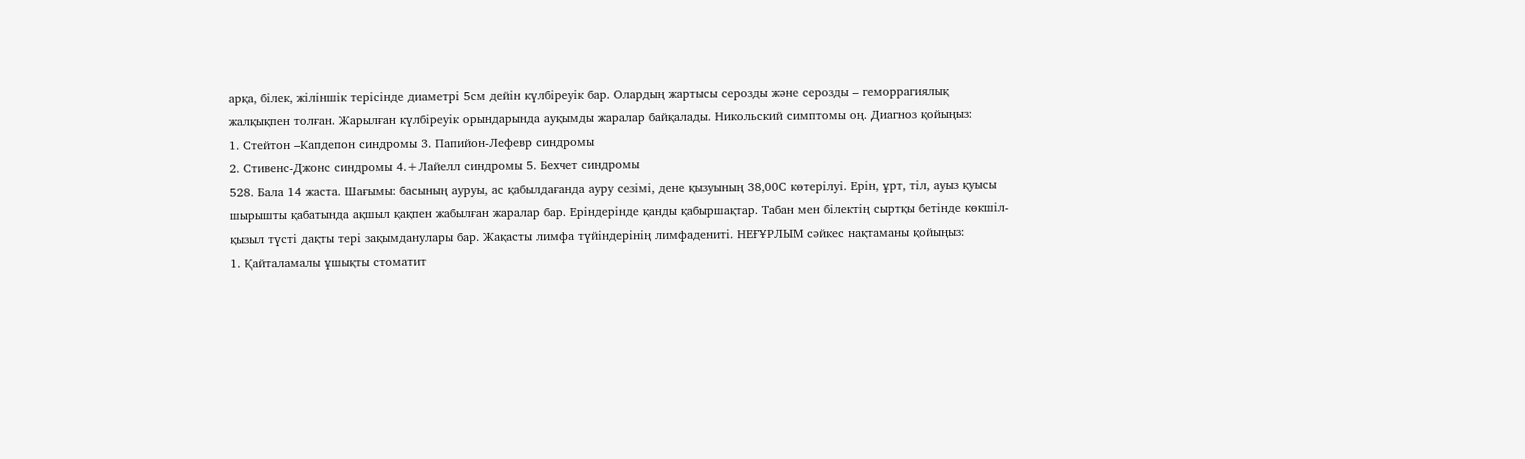арқа, білек, жіліншік терісінде диаметрі 5см дейін күлбіреуік бар. Олардың жартысы серозды және серозды – геморрагиялық жалқықпен толған. Жарылған күлбіреуік орындарында ауқымды жаралар байқалады. Никольский симптомы оң. Диагноз қойыңыз:
1. Стейтон –Капдепон синдромы 3. Папийон-Лефевр синдромы
2. Стивенс-Джонс синдромы 4.+Лайелл синдромы 5. Бехчет синдромы
528. Бала 14 жаста. Шағымы: басының ауруы, ас қабылдағанда ауру сезімі, дене қызуының 38,00С көтерілуі. Ерін, ұрт, тіл, ауыз қуысы шырышты қабатында ақшыл қақпен жабылған жаралар бар. Еріндерінде қанды қабыршақтар. Табан мен білектің сыртқы бетінде көкшіл-қызыл түсті дақты тері зақымданулары бар. Жақасты лимфа түйіндерінің лимфадениті. НЕҒҰРЛЫМ сәйкес нақтаманы қойыңыз:
1. Қайталамалы ұшықты стоматит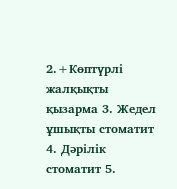2.+Көптүрлі жалқықты қызарма 3. Жедел ұшықты стоматит 4. Дәрілік стоматит 5.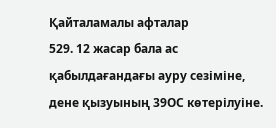Қайталамалы афталар
529. 12 жасар бала ас қабылдағандағы ауру сезіміне, дене қызуының 39ОС көтерілуіне.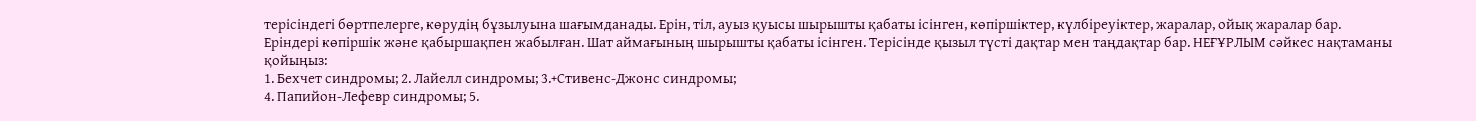терісіндегі бөртпелерге, көрудің бұзылуына шағымданады. Ерін, тіл, ауыз қуысы шырышты қабаты ісінген, көпіршіктер, күлбіреуіктер, жаралар, ойық жаралар бар. Еріндері көпіршік және қабыршақпен жабылған. Шат аймағының шырышты қабаты ісінген. Терісінде қызыл түсті дақтар мен таңдақтар бар. НЕҒҰРЛЫМ сәйкес нақтаманы қойыңыз:
1. Бехчет синдромы; 2. Лайелл синдромы; 3.+Стивенс-Джонс синдромы;
4. Папийон-Лефевр синдромы; 5.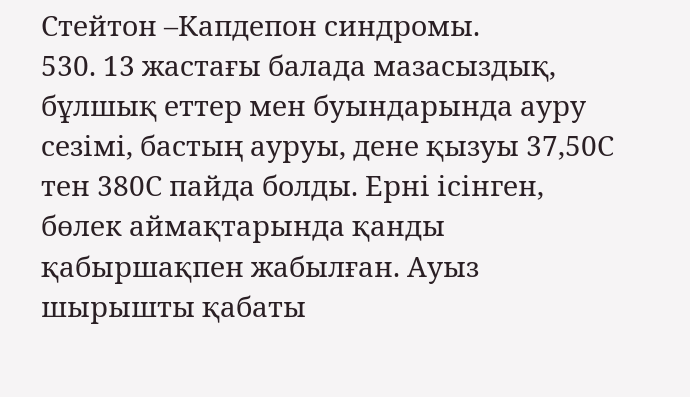Стейтон –Капдепон синдромы.
530. 13 жастағы балада мазасыздық, бұлшық еттер мен буындарында ауру сезімі, бастың ауруы, дене қызуы 37,50С тен 380С пайда болды. Ерні ісінген, бөлек аймақтарында қанды қабыршақпен жабылған. Ауыз шырышты қабаты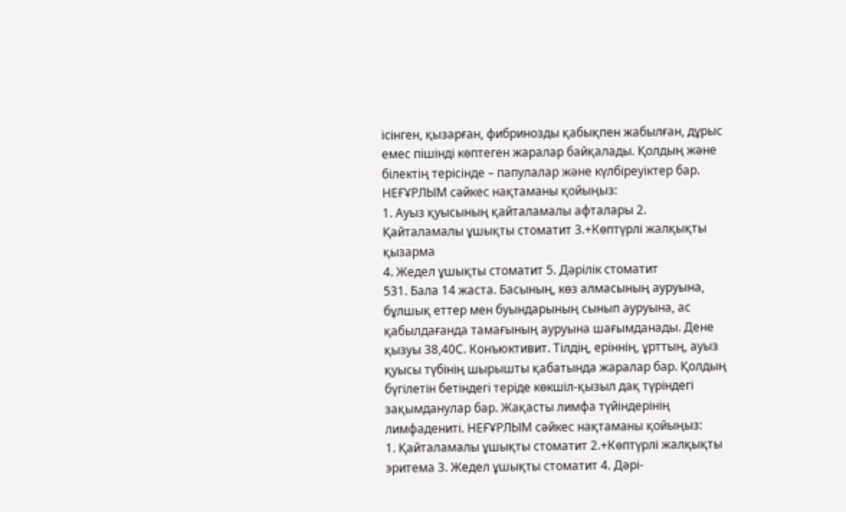ісінген, қызарған, фибринозды қабықпен жабылған, дұрыс емес пішінді көптеген жаралар байқалады. Қолдың және білектің терісінде – папулалар және күлбіреуіктер бар. НЕҒҰРЛЫМ сәйкес нақтаманы қойыңыз:
1. Ауыз қуысының қайталамалы афталары 2. Қайталамалы ұшықты стоматит 3.+Көптүрлі жалқықты қызарма
4. Жедел ұшықты стоматит 5. Дәрілік стоматит
531. Бала 14 жаста. Басының, көз алмасының ауруына, бұлшық еттер мен буындарының сынып ауруына, ас қабылдағанда тамағының ауруына шағымданады. Дене қызуы 38,40С. Конъюктивит. Тілдің, еріннің, ұрттың, ауыз қуысы түбінің шырышты қабатында жаралар бар. Қолдың бүгілетін бетіндегі теріде көкшіл-қызыл дақ түріндегі зақымданулар бар. Жақасты лимфа түйіндерінің лимфадениті. НЕҒҰРЛЫМ сәйкес нақтаманы қойыңыз:
1. Қайталамалы ұшықты стоматит 2.+Көптүрлі жалқықты эритема 3. Жедел ұшықты стоматит 4. Дәрі-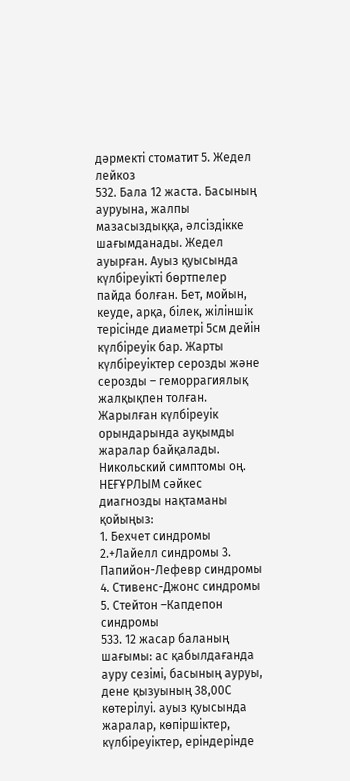дәрмекті стоматит 5. Жедел лейкоз
532. Бала 12 жаста. Басының ауруына, жалпы мазасыздыққа, әлсіздікке шағымданады. Жедел ауырған. Ауыз қуысында күлбіреуікті бөртпелер пайда болған. Бет, мойын, кеуде, арқа, білек, жіліншік терісінде диаметрі 5см дейін күлбіреуік бар. Жарты күлбіреуіктер серозды және серозды – геморрагиялық жалқықпен толған. Жарылған күлбіреуік орындарында ауқымды жаралар байқалады. Никольский симптомы оң. НЕҒҰРЛЫМ сәйкес диагнозды нақтаманы қойыңыз:
1. Бехчет синдромы 2.+Лайелл синдромы 3. Папийон-Лефевр синдромы 4. Стивенс-Джонс синдромы 5. Стейтон –Капдепон синдромы
533. 12 жасар баланың шағымы: ас қабылдағанда ауру сезімі, басының ауруы, дене қызуының 38,00С көтерілуі. ауыз қуысында жаралар, көпіршіктер, күлбіреуіктер, еріндерінде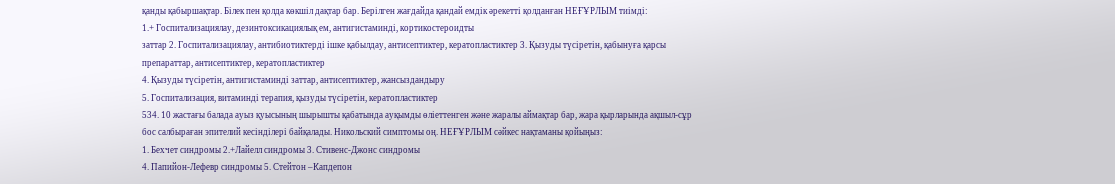қанды қабыршақтар. Білек пен қолда көкшіл дақтар бар. Берілген жағдайда қандай емдік әрекетті қолданған НЕҒҰРЛЫМ тиімді:
1.+ Госпитализациялау, дезинтоксикациялық ем, антигистаминді, кортикостероидты
заттар 2. Госпитализациялау, антибиотиктерді ішке қабылдау, антисептиктер, кератопластиктер 3. Қызуды түсіретін, қабынуға қарсы препараттар, антисептиктер, кератопластиктер
4. Қызуды түсіретін, антигистаминді заттар, антисептиктер, жансыздандыру
5. Госпитализация, витаминді терапия, қызуды түсіретін, кератопластиктер
534. 10 жастағы балада ауыз қуысының шырышты қабатында ауқымды өліеттенген және жаралы аймақтар бар, жара қырларында ақшыл-сұр бос салбыраған эпителий кесінділері байқалады. Никольский симптомы оң. НЕҒҰРЛЫМ сәйкес нақтаманы қойыңыз:
1. Бехчет синдромы 2.+Лайелл синдромы 3. Стивенс-Джонс синдромы
4. Папийон-Лефевр синдромы 5. Стейтон –Капдепон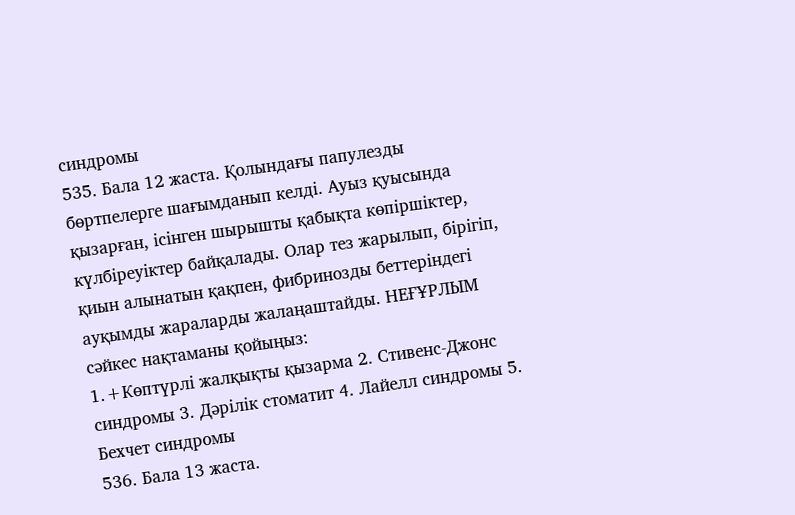синдромы
535. Бала 12 жаста. Қолындағы папулезды бөртпелерге шағымданып келді. Ауыз қуысында қызарған, ісінген шырышты қабықта көпіршіктер, күлбіреуіктер байқалады. Олар тез жарылып, бірігіп, қиын алынатын қақпен, фибринозды беттеріндегі ауқымды жараларды жалаңаштайды. НЕҒҰРЛЫМ сәйкес нақтаманы қойыңыз:
1.+Көптүрлі жалқықты қызарма 2. Стивенс-Джонс синдромы 3. Дәрілік стоматит 4. Лайелл синдромы 5. Бехчет синдромы
536. Бала 13 жаста.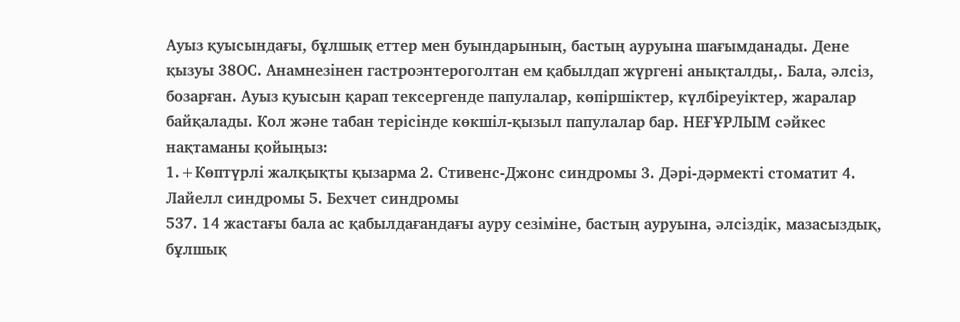Ауыз қуысындағы, бұлшық еттер мен буындарының, бастың ауруына шағымданады. Дене қызуы 38ОС. Анамнезінен гастроэнтероголтан ем қабылдап жүргені анықталды,. Бала, әлсіз, бозарған. Ауыз қуысын қарап тексергенде папулалар, көпіршіктер, күлбіреуіктер, жаралар байқалады. Кол және табан терісінде көкшіл-қызыл папулалар бар. НЕҒҰРЛЫМ сәйкес нақтаманы қойыңыз:
1.+Көптүрлі жалқықты қызарма 2. Стивенс-Джонс синдромы 3. Дәрі-дәрмекті стоматит 4. Лайелл синдромы 5. Бехчет синдромы
537. 14 жастағы бала ас қабылдағандағы ауру сезіміне, бастың ауруына, әлсіздік, мазасыздық, бұлшық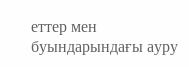еттер мен буындарындағы ауру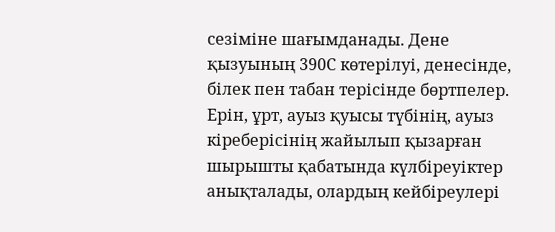сезіміне шағымданады. Дене қызуының 390С көтерілуі, денесінде, білек пен табан терісінде бөртпелер. Ерін, ұрт, ауыз қуысы түбінің, ауыз кіреберісінің жайылып қызарған шырышты қабатында күлбіреуіктер анықталады, олардың кейбіреулері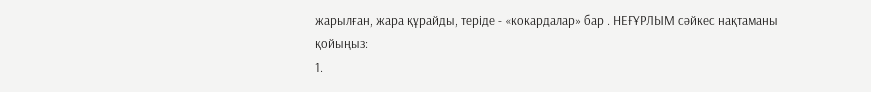жарылған, жара құрайды, теріде - «кокардалар» бар . НЕҒҰРЛЫМ сәйкес нақтаманы қойыңыз:
1.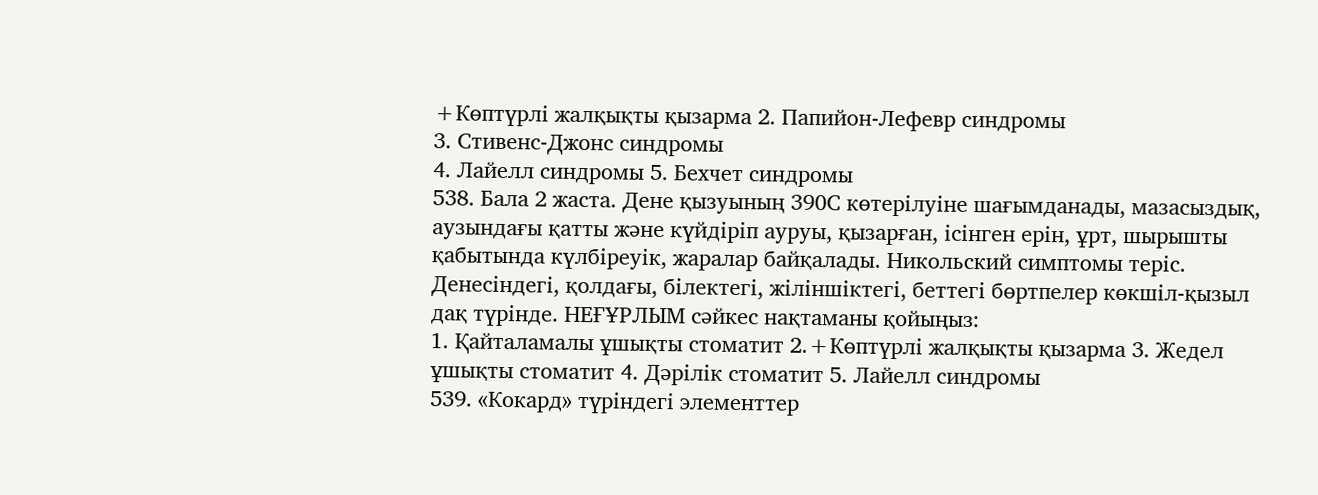+Көптүрлі жалқықты қызарма 2. Папийон-Лефевр синдромы
3. Стивенс-Джонс синдромы
4. Лайелл синдромы 5. Бехчет синдромы
538. Бала 2 жаста. Дене қызуының 390С көтерілуіне шағымданады, мазасыздық, аузындағы қатты және күйдіріп ауруы, қызарған, ісінген ерін, ұрт, шырышты қабытында күлбіреуік, жаралар байқалады. Никольский симптомы теріс. Денесіндегі, қолдағы, білектегі, жіліншіктегі, беттегі бөртпелер көкшіл-қызыл дақ түрінде. НЕҒҰРЛЫМ сәйкес нақтаманы қойыңыз:
1. Қайталамалы ұшықты стоматит 2.+Көптүрлі жалқықты қызарма 3. Жедел ұшықты стоматит 4. Дәрілік стоматит 5. Лайелл синдромы
539. «Кокард» түріндегі элементтер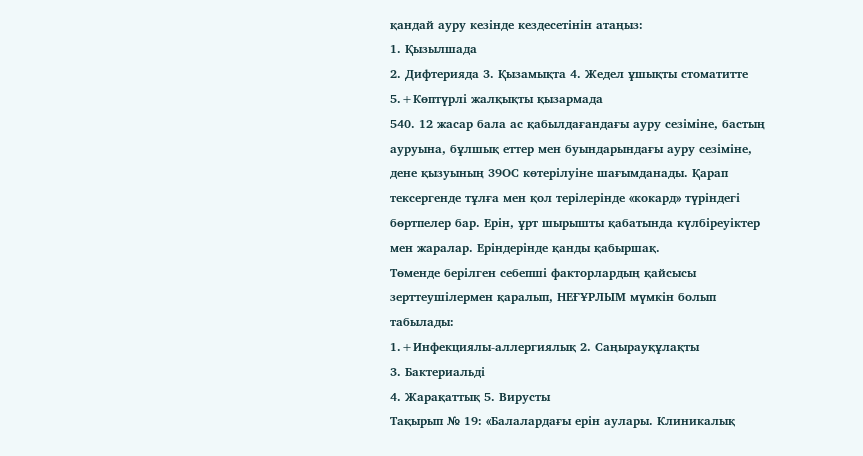қандай ауру кезінде кездесетінін атаңыз:
1. Қызылшада
2. Дифтерияда 3. Қызамықта 4. Жедел ұшықты стоматитте 5.+Көптүрлі жалқықты қызармада
540. 12 жасар бала ас қабылдағандағы ауру сезіміне, бастың ауруына, бұлшық еттер мен буындарындағы ауру сезіміне, дене қызуының 39ОС көтерілуіне шағымданады. Қарап тексергенде тұлға мен қол терілерінде «кокард» түріндегі бөртпелер бар. Ерін, ұрт шырышты қабатында күлбіреуіктер мен жаралар. Еріндерінде қанды қабыршақ.
Төменде берілген себепші факторлардың қайсысы зерттеушілермен қаралып, НЕҒҰРЛЫМ мүмкін болып табылады:
1.+Инфекциялы-аллергиялық 2. Саңырауқұлақты
3. Бактериальді
4. Жарақаттық 5. Вирусты
Тақырып № 19: «Балалардағы ерін аулары. Клиникалық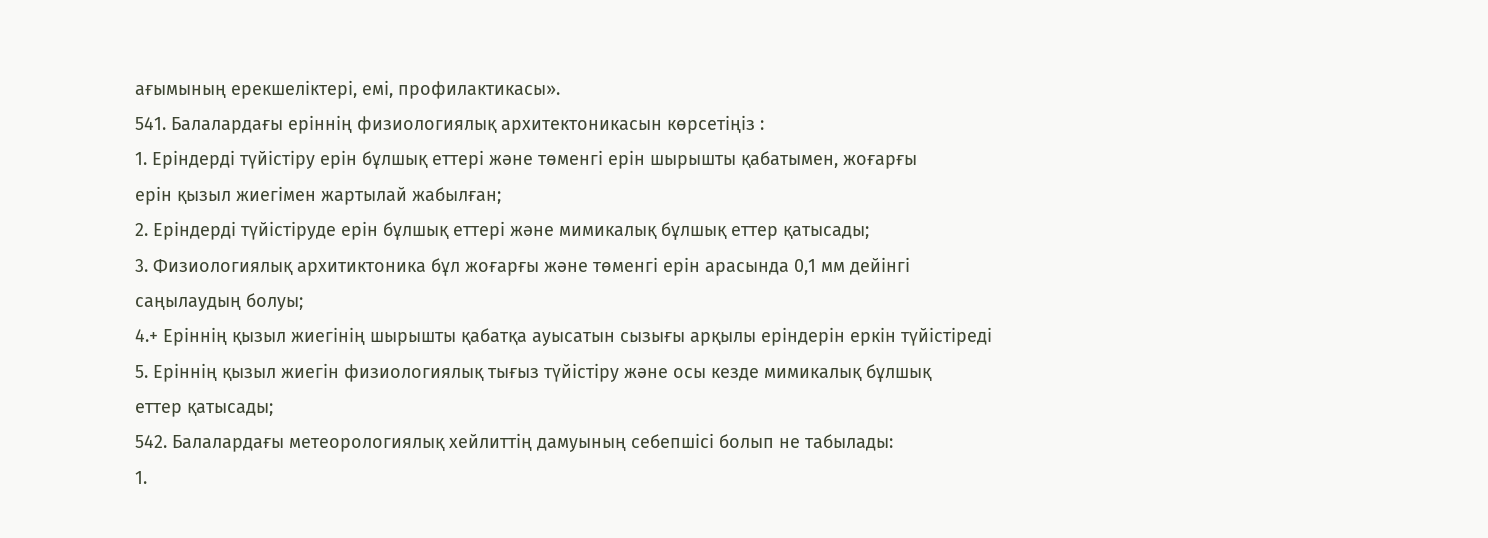ағымының ерекшеліктері, емі, профилактикасы».
541. Балалардағы еріннің физиологиялық архитектоникасын көрсетіңіз :
1. Еріндерді түйістіру ерін бұлшық еттері және төменгі ерін шырышты қабатымен, жоғарғы
ерін қызыл жиегімен жартылай жабылған;
2. Еріндерді түйістіруде ерін бұлшық еттері және мимикалық бұлшық еттер қатысады;
3. Физиологиялық архитиктоника бұл жоғарғы және төменгі ерін арасында 0,1 мм дейінгі
саңылаудың болуы;
4.+ Еріннің қызыл жиегінің шырышты қабатқа ауысатын сызығы арқылы еріндерін еркін түйістіреді
5. Еріннің қызыл жиегін физиологиялық тығыз түйістіру және осы кезде мимикалық бұлшық
еттер қатысады;
542. Балалардағы метеорологиялық хейлиттің дамуының себепшісі болып не табылады:
1.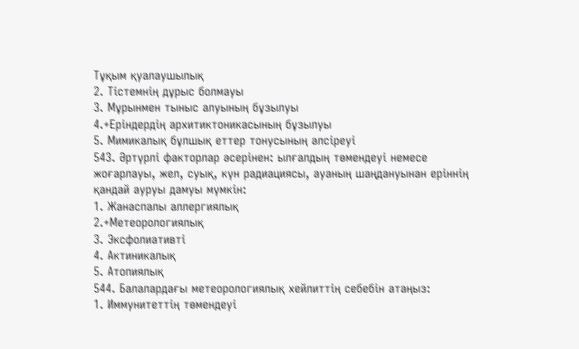Тұқым қуалаушылық
2. Тістемнің дұрыс болмауы
3. Мұрынмен тыныс алуының бұзылуы
4.+Еріндердің архитиктоникасының бұзылуы
5. Мимикалық бұлшық еттер тонусының әлсіреуі
543. Әртүрлі факторлар әсерінен: ылғалдың төмендеуі немесе жоғарлауы, жел, суық, күн радиациясы, ауаның шаңдануынан еріннің қандай ауруы дамуы мүмкін:
1. Жанаспалы аллергиялық
2.+Метеорологиялық
3. Эксфолиативті
4. Актиникалық
5. Атопиялық
544. Балалардағы метеорологиялық хейлиттің себебін атаңыз:
1. Иммунитеттің төмендеуі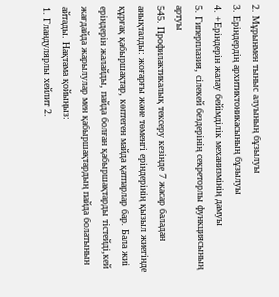2. Мұрынмен тыныс алуының бұзылуы
3. Еріндердің архитиктоникасының бұзылуы
4. +Еріндерін жалау бейімділік механизмінің дамуы
5. Гиперплазия, сілекей бездерінің секреторлы функциясының артуы
545. Профилактикалық тексеру кезінде 7 жасар баладан анықталды: жоғарғы және төменгі еріндерінің қызыл жиегінде құрғақ қабыршақтар, көптеген майда қатпарлар бар. Бала жиі еріндерін жалайды, пайда болған қабыршақтарды тістейді,кей жағдайда жарылулар мен қабыршақтардың пайда болатынын айтады. Нақтама қойыңыз:
1. Гландулярлы хейлит 2.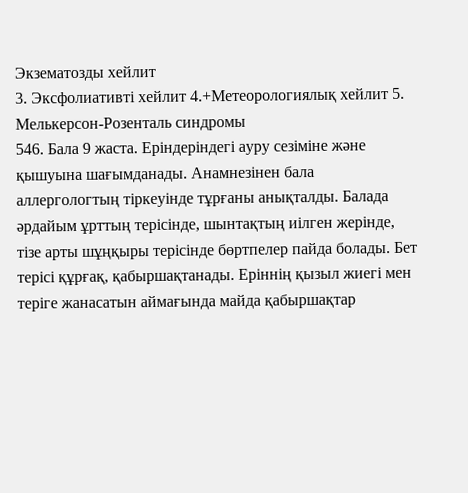Экзематозды хейлит
3. Эксфолиативті хейлит 4.+Метеорологиялық хейлит 5. Мелькерсон-Розенталь синдромы
546. Бала 9 жаста. Еріндеріндегі ауру сезіміне және қышуына шағымданады. Анамнезінен бала аллергологтың тіркеуінде тұрғаны анықталды. Балада әрдайым ұрттың терісінде, шынтақтың иілген жерінде, тізе арты шұңқыры терісінде бөртпелер пайда болады. Бет терісі құрғақ, қабыршақтанады. Еріннің қызыл жиегі мен теріге жанасатын аймағында майда қабыршақтар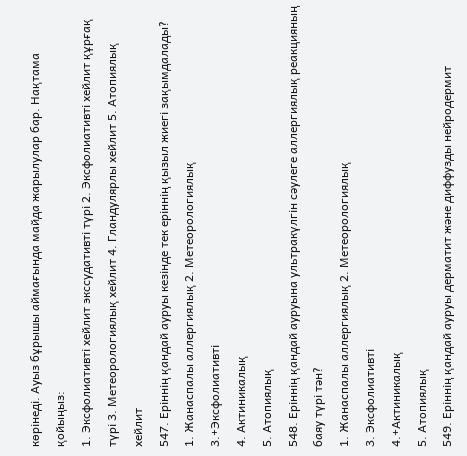көрінеді. Ауыз бұрышы аймағында майда жарылулар бар. Нақтама қойыңыз:
1. Эксфолиативті хейлит экссудативті түрі 2. Эксфолиативті хейлит құрғақ түрі 3. Метеорологиялық хейлит 4. Гландулярлы хейлит 5. Атопиялық хейлит
547. Еріннің қандай ауруы кезінде тек еріннің қызыл жиегі зақымдалады?
1. Жанаспалы аллергиялық 2. Метеорологиялық
3.+Эксфолиативті
4. Актиникалық
5. Атопиялық
548. Еріннің қандай ауруына ультракүлгін сәулеге аллергиялық реакцияның баяу түрі тән?
1. Жанаспалы аллергиялық 2. Метеорологиялық
3. Эксфолиативті
4.+Актиникалық
5. Атопиялық
549. Еріннің қандай ауруы дерматит және диффузды нейродермит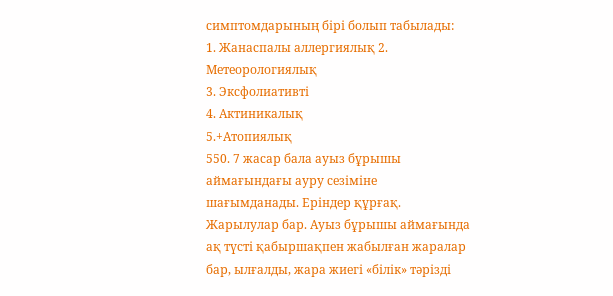симптомдарының бірі болып табылады:
1. Жанаспалы аллергиялық 2. Метеорологиялық
3. Эксфолиативті
4. Актиникалық
5.+Атопиялық
550. 7 жасар бала ауыз бұрышы аймағындағы ауру сезіміне шағымданады. Еріндер құрғақ. Жарылулар бар. Ауыз бұрышы аймағында ақ түсті қабыршақпен жабылған жаралар бар, ылғалды, жара жиегі «білік» тәрізді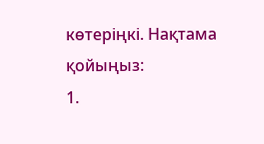көтеріңкі. Нақтама қойыңыз:
1.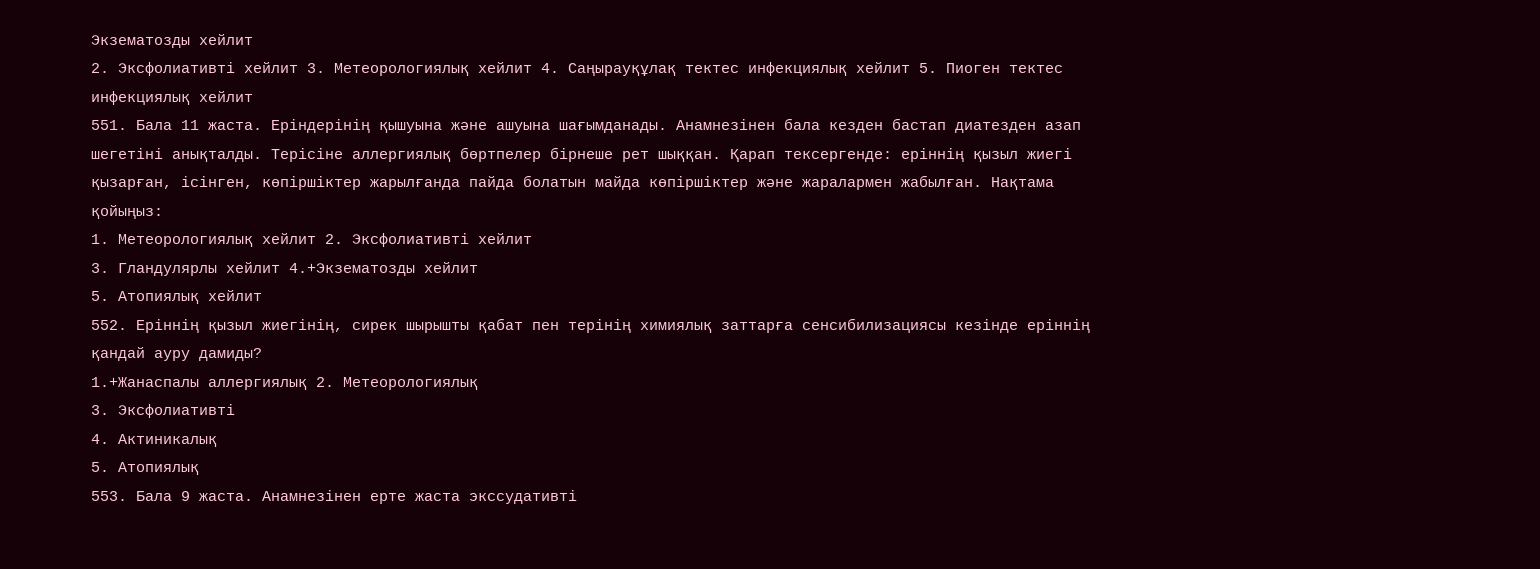Экзематозды хейлит
2. Эксфолиативті хейлит 3. Метеорологиялық хейлит 4. Саңырауқұлақ тектес инфекциялық хейлит 5. Пиоген тектес инфекциялық хейлит
551. Бала 11 жаста. Еріндерінің қышуына және ашуына шағымданады. Анамнезінен бала кезден бастап диатезден азап шегетіні анықталды. Терісіне аллергиялық бөртпелер бірнеше рет шыққан. Қарап тексергенде: еріннің қызыл жиегі қызарған, ісінген, көпіршіктер жарылғанда пайда болатын майда көпіршіктер және жаралармен жабылған. Нақтама қойыңыз:
1. Метеорологиялық хейлит 2. Эксфолиативті хейлит
3. Гландулярлы хейлит 4.+Экзематозды хейлит
5. Атопиялық хейлит
552. Еріннің қызыл жиегінің, сирек шырышты қабат пен терінің химиялық заттарға сенсибилизациясы кезінде еріннің қандай ауру дамиды?
1.+Жанаспалы аллергиялық 2. Метеорологиялық
3. Эксфолиативті
4. Актиникалық
5. Атопиялық
553. Бала 9 жаста. Анамнезінен ерте жаста экссудативті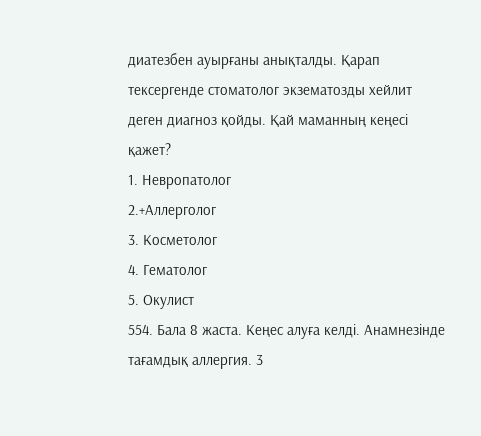диатезбен ауырғаны анықталды. Қарап тексергенде стоматолог экзематозды хейлит деген диагноз қойды. Қай маманның кеңесі қажет?
1. Невропатолог
2.+Аллерголог
3. Косметолог
4. Гематолог
5. Окулист
554. Бала 8 жаста. Кеңес алуға келді. Анамнезінде тағамдық аллергия. 3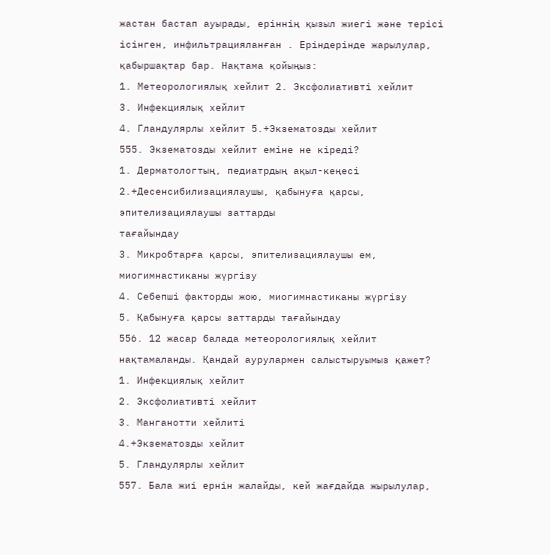жастан бастап ауырады, еріннің қызыл жиегі және терісі ісінген, инфильтрацияланған . Еріндерінде жарылулар, қабыршақтар бар. Нақтама қойыңыз:
1. Метеорологиялық хейлит 2. Эксфолиативті хейлит
3. Инфекциялық хейлит
4. Гландулярлы хейлит 5.+Экзематозды хейлит
555. Экзематозды хейлит еміне не кіреді?
1. Дерматологтың, педиатрдың ақыл-кеңесі
2.+Десенсибилизациялаушы, қабынуға қарсы, эпителизациялаушы заттарды
тағайындау
3. Микробтарға қарсы, эпителизациялаушы ем, миогимнастиканы жүргізу
4. Себепші факторды жою, миогимнастиканы жүргізу
5. Қабынуға қарсы заттарды тағайындау
556. 12 жасар балада метеорологиялық хейлит нақтамаланды. Қандай аурулармен салыстыруымыз қажет?
1. Инфекциялық хейлит
2. Эксфолиативті хейлит
3. Манганотти хейлиті
4.+Экзематозды хейлит
5. Гландулярлы хейлит
557. Бала жиі ернін жалайды, кей жағдайда жырылулар,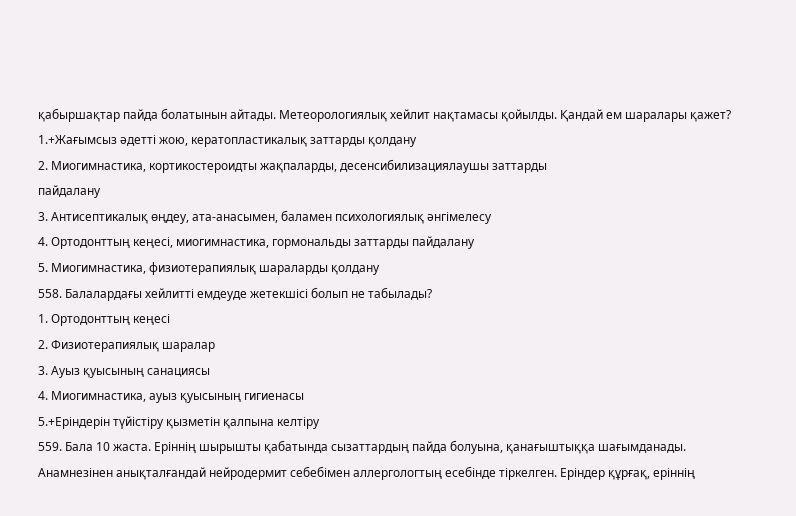қабыршақтар пайда болатынын айтады. Метеорологиялық хейлит нақтамасы қойылды. Қандай ем шаралары қажет?
1.+Жағымсыз әдетті жою, кератопластикалық заттарды қолдану
2. Миогимнастика, кортикостероидты жақпаларды, десенсибилизациялаушы заттарды
пайдалану
3. Антисептикалық өңдеу, ата-анасымен, баламен психологиялық әнгімелесу
4. Ортодонттың кеңесі, миогимнастика, гормональды заттарды пайдалану
5. Миогимнастика, физиотерапиялық шараларды қолдану
558. Балалардағы хейлитті емдеуде жетекшісі болып не табылады?
1. Ортодонттың кеңесі
2. Физиотерапиялық шаралар
3. Ауыз қуысының санациясы
4. Миогимнастика, ауыз қуысының гигиенасы
5.+Еріндерін түйістіру қызметін қалпына келтіру
559. Бала 10 жаста. Еріннің шырышты қабатында сызаттардың пайда болуына, қанағыштыққа шағымданады. Анамнезінен анықталғандай нейродермит себебімен аллергологтың есебінде тіркелген. Еріндер құрғақ, еріннің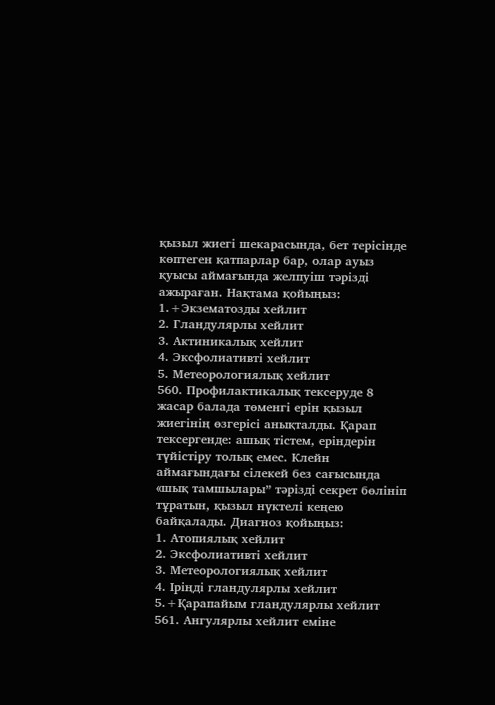қызыл жиегі шекарасында, бет терісінде көптеген қатпарлар бар, олар ауыз қуысы аймағында желпуіш тәрізді ажыраған. Нақтама қойыңыз:
1.+Экзематозды хейлит
2. Гландулярлы хейлит
3. Актиникалық хейлит
4. Эксфолиативті хейлит
5. Метеорологиялық хейлит
560. Профилактикалық тексеруде 8 жасар балада төменгі ерін қызыл жиегінің өзгерісі анықталды. Қарап тексергенде: ашық тістем, еріндерін түйістіру толық емес. Клейн аймағындағы сілекей без сағысында «шық тамшылары” тәрізді секрет бөлініп тұратын, қызыл нүктелі кеңею байқалады. Диагноз қойыңыз:
1. Атопиялық хейлит
2. Эксфолиативті хейлит
3. Метеорологиялық хейлит
4. Іріңді гландулярлы хейлит
5.+Қарапайым гландулярлы хейлит
561. Ангулярлы хейлит еміне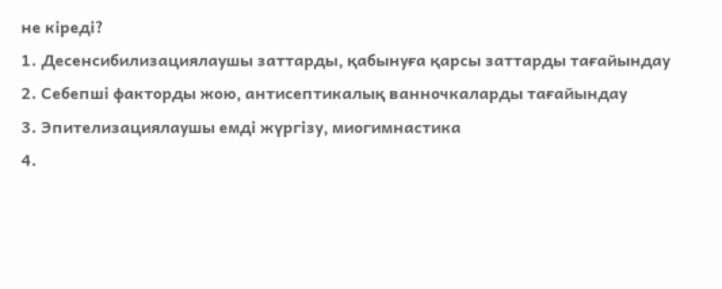не кіреді?
1. Десенсибилизациялаушы заттарды, қабынуға қарсы заттарды тағайындау
2. Себепші факторды жою, антисептикалық ванночкаларды тағайындау
3. Эпителизациялаушы емді жүргізу, миогимнастика
4.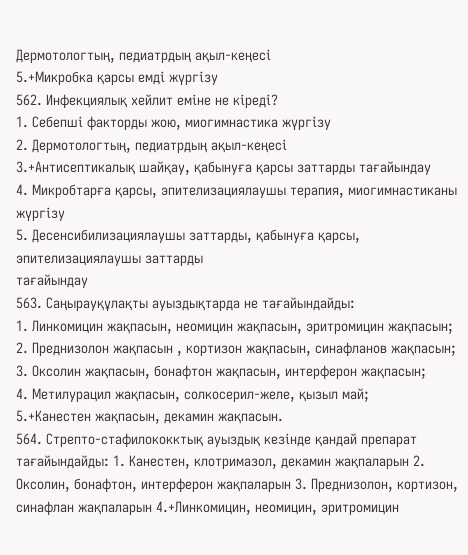Дермотологтың, педиатрдың ақыл-кеңесі
5.+Микробка қарсы емді жүргізу
562. Инфекциялық хейлит еміне не кіреді?
1. Себепші факторды жою, миогимнастика жүргізу
2. Дермотологтың, педиатрдың ақыл-кеңесі
3.+Антисептикалық шайқау, қабынуға қарсы заттарды тағайындау
4. Микробтарға қарсы, эпителизациялаушы терапия, миогимнастиканы жүргізу
5. Десенсибилизациялаушы заттарды, қабынуға қарсы, эпителизациялаушы заттарды
тағайындау
563. Саңырауқұлақты ауыздықтарда не тағайындайды:
1. Линкомицин жақпасын, неомицин жақпасын, эритромицин жақпасын;
2. Преднизолон жақпасын , кортизон жақпасын, синафланов жақпасын;
3. Оксолин жақпасын, бонафтон жақпасын, интерферон жақпасын;
4. Метилурацил жақпасын, солкосерил-желе, қызыл май;
5.+Канестен жақпасын, декамин жақпасын.
564. Стрепто-стафилококктық ауыздық кезінде қандай препарат тағайындайды: 1. Канестен, клотримазол, декамин жақпаларын 2. Оксолин, бонафтон, интерферон жақпаларын 3. Преднизолон, кортизон, синафлан жақпаларын 4.+Линкомицин, неомицин, эритромицин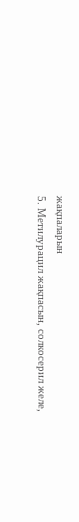жақпаларын
5. Метилурацил жақпасын, солкосерил желе,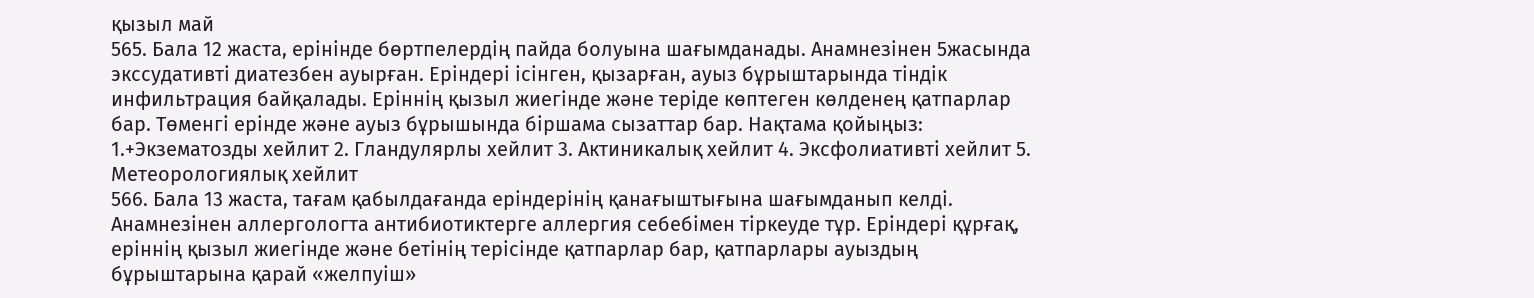қызыл май
565. Бала 12 жаста, ерінінде бөртпелердің пайда болуына шағымданады. Анамнезінен 5жасында экссудативті диатезбен ауырған. Еріндері ісінген, қызарған, ауыз бұрыштарында тіндік инфильтрация байқалады. Еріннің қызыл жиегінде және теріде көптеген көлденең қатпарлар бар. Төменгі ерінде және ауыз бұрышында біршама сызаттар бар. Нақтама қойыңыз: 1.+Экзематозды хейлит 2. Гландулярлы хейлит 3. Актиникалық хейлит 4. Эксфолиативті хейлит 5. Метеорологиялық хейлит
566. Бала 13 жаста, тағам қабылдағанда еріндерінің қанағыштығына шағымданып келді. Анамнезінен аллергологта антибиотиктерге аллергия себебімен тіркеуде тұр. Еріндері құрғақ, еріннің қызыл жиегінде және бетінің терісінде қатпарлар бар, қатпарлары ауыздың бұрыштарына қарай «желпуіш»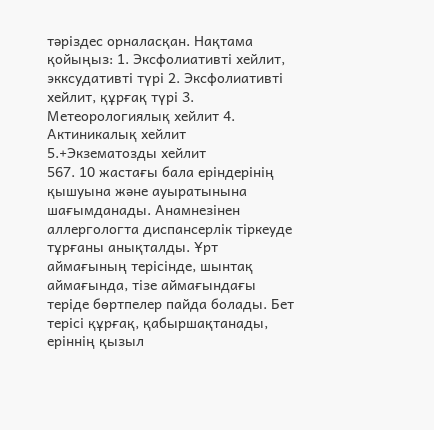тәріздес орналасқан. Нақтама қойыңыз: 1. Эксфолиативті хейлит, экксудативті түрі 2. Эксфолиативті хейлит, құрғақ түрі 3. Метеорологиялық хейлит 4. Актиникалық хейлит
5.+Экзематозды хейлит
567. 10 жастағы бала еріндерінің қышуына және ауыратынына шағымданады. Анамнезінен аллергологта диспансерлік тіркеуде тұрғаны анықталды. Ұрт аймағының терісінде, шынтақ аймағында, тізе аймағындағы теріде бөртпелер пайда болады. Бет терісі құрғақ, қабыршақтанады, еріннің қызыл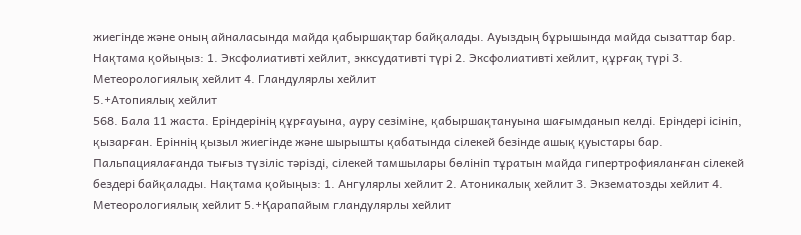жиегінде және оның айналасында майда қабыршақтар байқалады. Ауыздың бұрышында майда сызаттар бар. Нақтама қойыңыз: 1. Эксфолиативті хейлит, экксудативті түрі 2. Эксфолиативті хейлит, құрғақ түрі 3. Метеорологиялық хейлит 4. Гландулярлы хейлит
5.+Атопиялық хейлит
568. Бала 11 жаста. Еріндерінің құрғауына, ауру сезіміне, қабыршақтануына шағымданып келді. Еріндері ісініп, қызарған. Еріннің қызыл жиегінде және шырышты қабатында сілекей безінде ашық қуыстары бар. Пальпациялағанда тығыз түзіліс тәрізді, сілекей тамшылары бөлініп тұратын майда гипертрофияланған сілекей бездері байқалады. Нақтама қойыңыз: 1. Ангулярлы хейлит 2. Атоникалық хейлит 3. Экзематозды хейлит 4. Метеорологиялық хейлит 5.+Қарапайым гландулярлы хейлит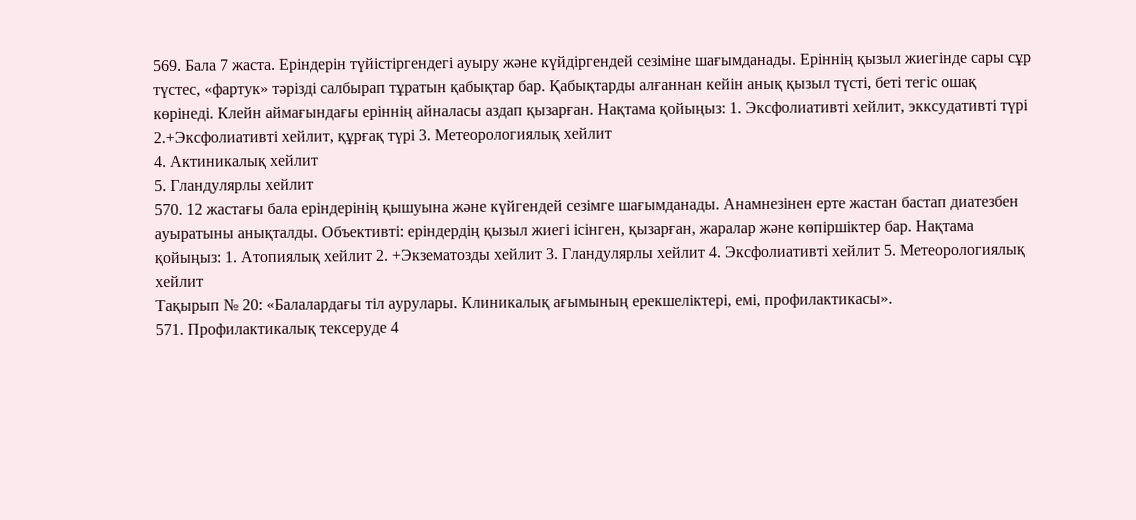569. Бала 7 жаста. Еріндерін түйістіргендегі ауыру және күйдіргендей сезіміне шағымданады. Еріннің қызыл жиегінде сары сұр түстес, «фартук» тәрізді салбырап тұратын қабықтар бар. Қабықтарды алғаннан кейін анық қызыл түсті, беті тегіс ошақ көрінеді. Клейн аймағындағы еріннің айналасы аздап қызарған. Нақтама қойыңыз: 1. Эксфолиативті хейлит, экксудативті түрі 2.+Эксфолиативті хейлит, құрғақ түрі 3. Метеорологиялық хейлит
4. Актиникалық хейлит
5. Гландулярлы хейлит
570. 12 жастағы бала еріндерінің қышуына және күйгендей сезімге шағымданады. Анамнезінен ерте жастан бастап диатезбен ауыратыны анықталды. Объективті: еріндердің қызыл жиегі ісінген, қызарған, жаралар және көпіршіктер бар. Нақтама қойыңыз: 1. Атопиялық хейлит 2. +Экзематозды хейлит 3. Гландулярлы хейлит 4. Эксфолиативті хейлит 5. Метеорологиялық хейлит
Тақырып № 20: «Балалардағы тіл аурулары. Клиникалық ағымының ерекшеліктері, емі, профилактикасы».
571. Профилактикалық тексеруде 4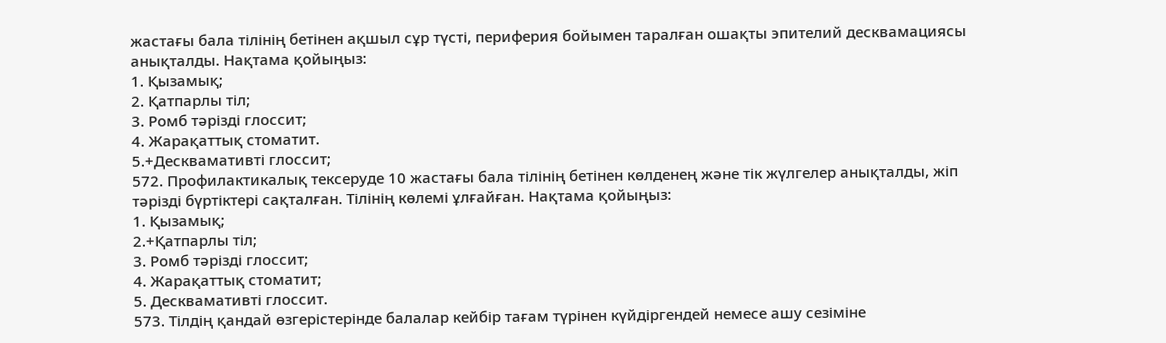жастағы бала тілінің бетінен ақшыл сұр түсті, периферия бойымен таралған ошақты эпителий десквамациясы анықталды. Нақтама қойыңыз:
1. Қызамық;
2. Қатпарлы тіл;
3. Ромб тәрізді глоссит;
4. Жарақаттық стоматит.
5.+Десквамативті глоссит;
572. Профилактикалық тексеруде 10 жастағы бала тілінің бетінен көлденең және тік жүлгелер анықталды, жіп тәрізді бүртіктері сақталған. Тілінің көлемі ұлғайған. Нақтама қойыңыз:
1. Қызамық;
2.+Қатпарлы тіл;
3. Ромб тәрізді глоссит;
4. Жарақаттық стоматит;
5. Десквамативті глоссит.
573. Тілдің қандай өзгерістерінде балалар кейбір тағам түрінен күйдіргендей немесе ашу сезіміне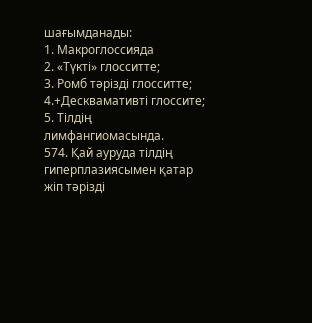шағымданады:
1. Макроглоссияда
2. «Түкті» глосситте;
3. Ромб тәрізді глосситте;
4.+Десквамативті глоссите;
5. Тілдің лимфангиомасында.
574. Қай ауруда тілдің гиперплазиясымен қатар жіп тәрізді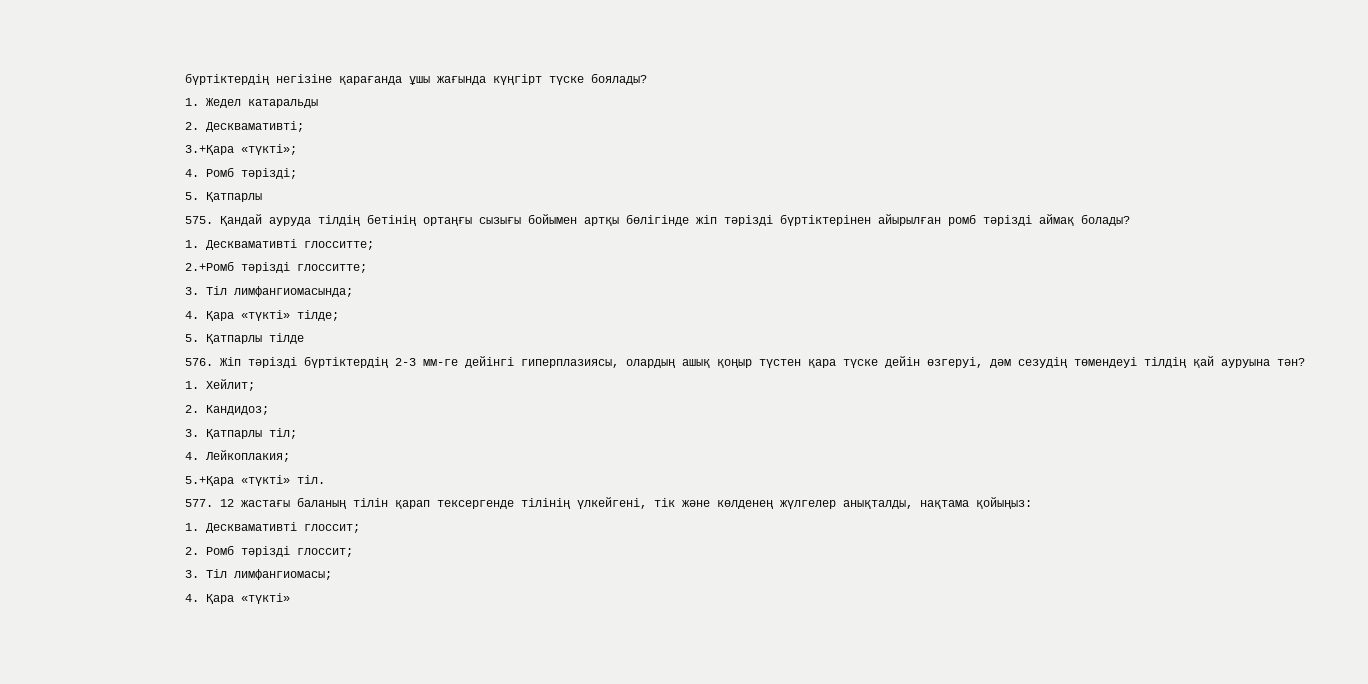бүртіктердің негізіне қарағанда ұшы жағында күңгірт түске боялады?
1. Жедел катаральды
2. Десквамативті;
3.+Қара «түкті»;
4. Ромб тәрізді;
5. Қатпарлы
575. Қандай ауруда тілдің бетінің ортаңғы сызығы бойымен артқы бөлігінде жіп тәрізді бүртіктерінен айырылған ромб тәрізді аймақ болады?
1. Десквамативті глосситте;
2.+Ромб тәрізді глосситте;
3. Тіл лимфангиомасында;
4. Қара «түкті» тілде;
5. Қатпарлы тілде
576. Жіп тәрізді бүртіктердің 2-3 мм-ге дейінгі гиперплазиясы, олардың ашық қоңыр түстен қара түске дейін өзгеруі, дәм сезудің төмендеуі тілдің қай ауруына тән?
1. Хейлит;
2. Кандидоз;
3. Қатпарлы тіл;
4. Лейкоплакия;
5.+Қара «түкті» тіл.
577. 12 жастағы баланың тілін қарап тексергенде тілінің үлкейгені, тік және көлденең жүлгелер анықталды, нақтама қойыңыз:
1. Десквамативті глоссит;
2. Ромб тәрізді глоссит;
3. Тіл лимфангиомасы;
4. Қара «түкті»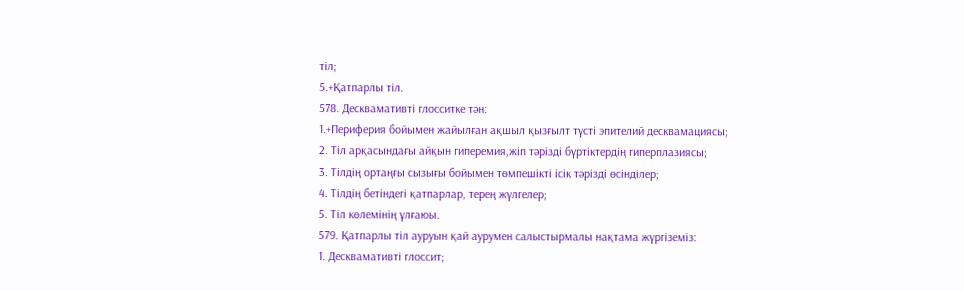тіл;
5.+Қатпарлы тіл.
578. Десквамативті глосситке тән:
1.+Периферия бойымен жайылған ақшыл қызғылт түсті эпителий десквамациясы;
2. Тіл арқасындағы айқын гиперемия,жіп тәрізді бүртіктердің гиперплазиясы;
3. Тілдің ортаңғы сызығы бойымен төмпешікті ісік тәрізді өсінділер;
4. Тілдің бетіндегі қатпарлар, терең жүлгелер;
5. Тіл көлемінің ұлғаюы.
579. Қатпарлы тіл ауруын қай аурумен салыстырмалы нақтама жүргіземіз:
1. Десквамативті глоссит;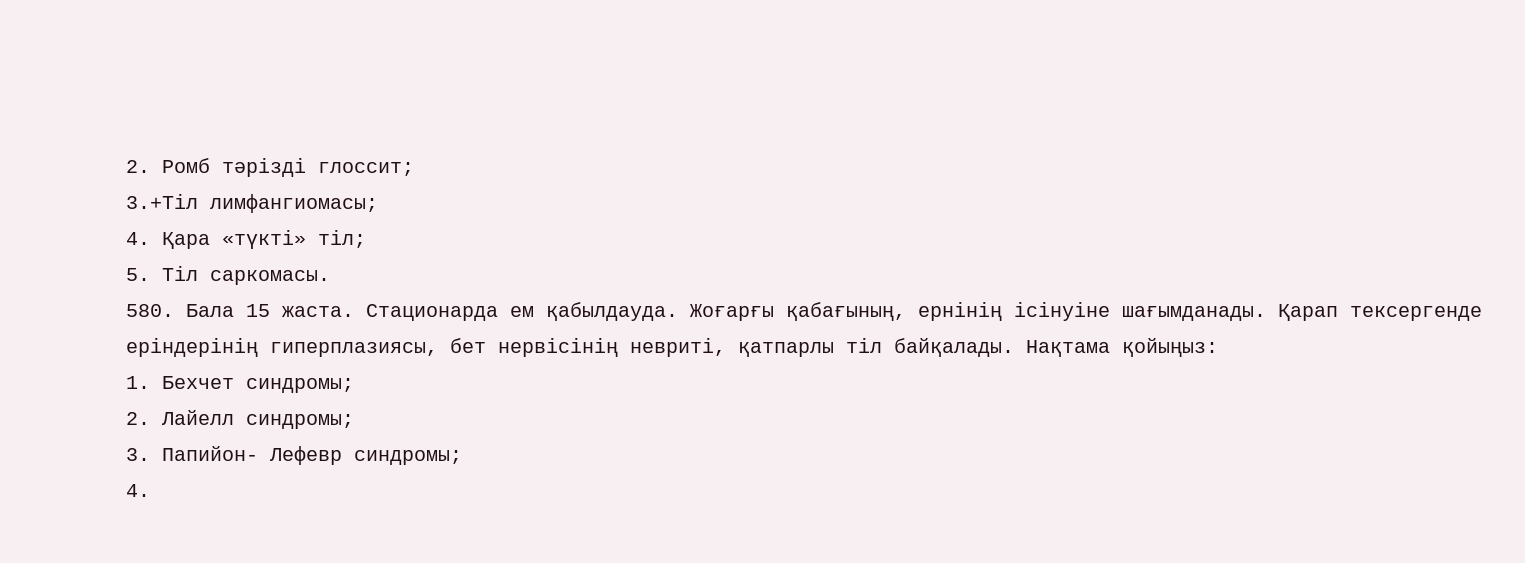2. Ромб тәрізді глоссит;
3.+Тіл лимфангиомасы;
4. Қара «түкті» тіл;
5. Тіл саркомасы.
580. Бала 15 жаста. Стационарда ем қабылдауда. Жоғарғы қабағының, ернінің ісінуіне шағымданады. Қарап тексергенде еріндерінің гиперплазиясы, бет нервісінің невриті, қатпарлы тіл байқалады. Нақтама қойыңыз:
1. Бехчет синдромы;
2. Лайелл синдромы;
3. Папийон- Лефевр синдромы;
4.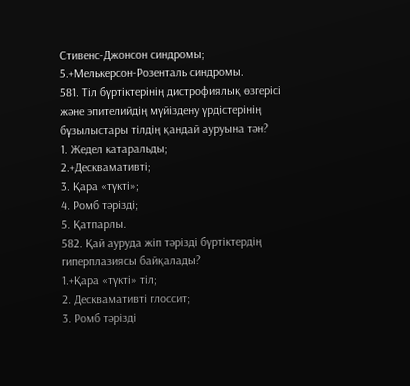Стивенс-Джонсон синдромы;
5.+Мелькерсон-Розенталь синдромы.
581. Тіл бүртіктерінің дистрофиялық өзгерісі және эпителийдің мүйіздену үрдістерінің бұзылыстары тілдің қандай ауруына тән?
1. Жедел катаральды;
2.+Десквамативті;
3. Қара «түкті»;
4. Ромб тәрізді;
5. Қатпарлы.
582. Қай ауруда жіп тәрізді бүртіктердің гиперплазиясы байқалады?
1.+Қара «түкті» тіл;
2. Десквамативті глоссит;
3. Ромб тәрізді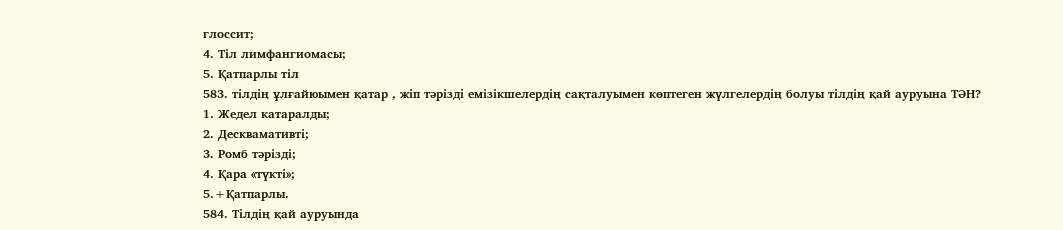глоссит;
4. Тіл лимфангиомасы;
5. Қатпарлы тіл
583. тілдің ұлғайюымен қатар , жіп тәрізді емізікшелердің сақталуымен көптеген жүлгелердің болуы тілдің қай ауруына ТӘН?
1. Жедел катаралды;
2. Десквамативті;
3. Ромб тәрізді;
4. Қара «түкті»;
5.+Қатпарлы.
584. Тілдің қай ауруында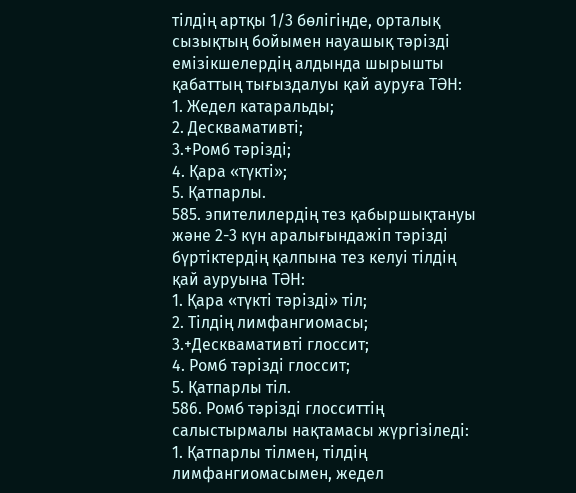тілдің артқы 1/3 бөлігінде, орталық сызықтың бойымен науашық тәрізді емізікшелердің алдында шырышты қабаттың тығыздалуы қай ауруға ТӘН:
1. Жедел катаральды;
2. Десквамативті;
3.+Ромб тәрізді;
4. Қара «түкті»;
5. Қатпарлы.
585. эпителилердің тез қабыршықтануы және 2-3 күн аралығындажіп тәрізді бүртіктердің қалпына тез келуі тілдің қай ауруына ТӘН:
1. Қара «түкті тәрізді» тіл;
2. Тілдің лимфангиомасы;
3.+Десквамативті глоссит;
4. Ромб тәрізді глоссит;
5. Қатпарлы тіл.
586. Ромб тәрізді глосситтің салыстырмалы нақтамасы жүргізіледі:
1. Қатпарлы тілмен, тілдің лимфангиомасымен, жедел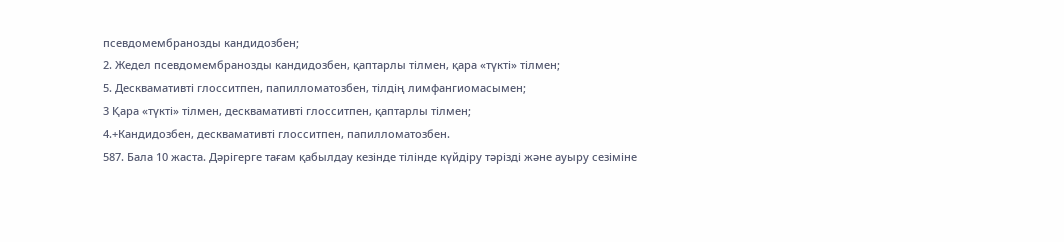псевдомембранозды кандидозбен;
2. Жедел псевдомембранозды кандидозбен, қаптарлы тілмен, қара «түкті» тілмен;
5. Десквамативті глосситпен, папилломатозбен, тілдің лимфангиомасымен;
3 Қара «түкті» тілмен, десквамативті глосситпен, қаптарлы тілмен;
4.+Кандидозбен, десквамативті глосситпен, папилломатозбен.
587. Бала 10 жаста. Дәрігерге тағам қабылдау кезінде тілінде күйдіру тәрізді және ауыру сезіміне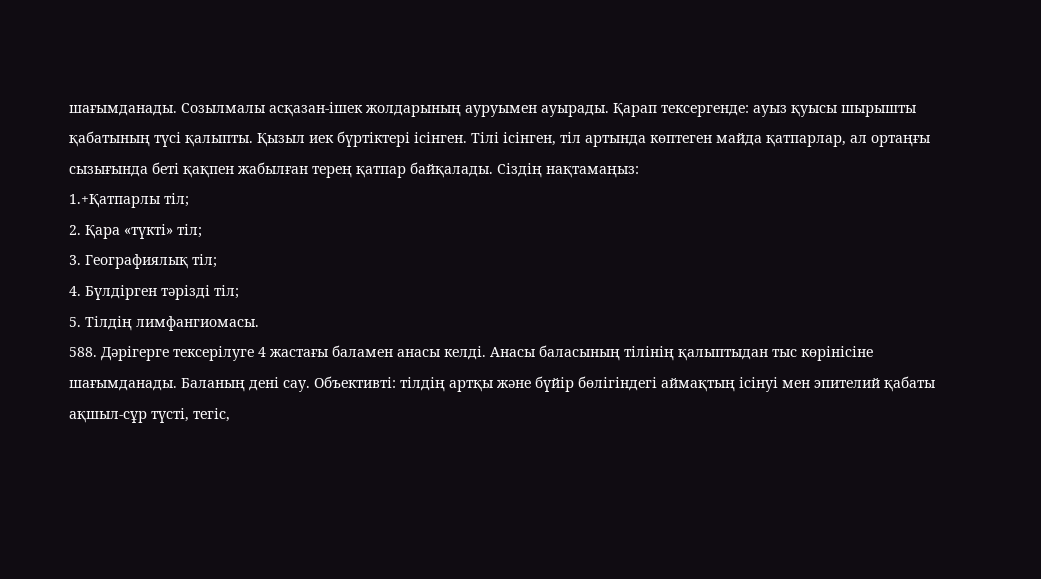шағымданады. Созылмалы асқазан-ішек жолдарының ауруымен ауырады. Қарап тексергенде: ауыз қуысы шырышты қабатының түсі қалыпты. Қызыл иек бүртіктері ісінген. Тілі ісінген, тіл артында көптеген майда қатпарлар, ал ортаңғы сызығында беті қақпен жабылған терең қатпар байқалады. Сіздің нақтамаңыз:
1.+Қатпарлы тіл;
2. Қара «түкті» тіл;
3. Географиялық тіл;
4. Бүлдірген тәрізді тіл;
5. Тілдің лимфангиомасы.
588. Дәрігерге тексерілуге 4 жастағы баламен анасы келді. Анасы баласының тілінің қалыптыдан тыс көрінісіне шағымданады. Баланың дені сау. Объективті: тілдің артқы және бүйір бөлігіндегі аймақтың ісінуі мен эпителий қабаты ақшыл-сұр түсті, тегіс,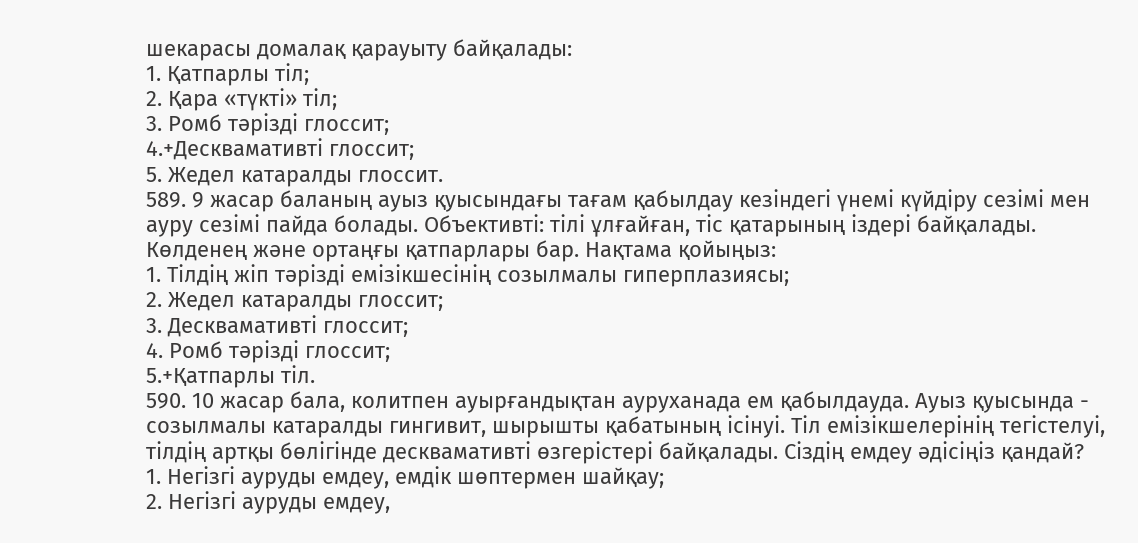шекарасы домалақ қарауыту байқалады:
1. Қатпарлы тіл;
2. Қара «түкті» тіл;
3. Ромб тәрізді глоссит;
4.+Десквамативті глоссит;
5. Жедел катаралды глоссит.
589. 9 жасар баланың ауыз қуысындағы тағам қабылдау кезіндегі үнемі күйдіру сезімі мен ауру сезімі пайда болады. Объективті: тілі ұлғайған, тіс қатарының іздері байқалады. Көлденең және ортаңғы қатпарлары бар. Нақтама қойыңыз:
1. Тілдің жіп тәрізді емізікшесінің созылмалы гиперплазиясы;
2. Жедел катаралды глоссит;
3. Десквамативті глоссит;
4. Ромб тәрізді глоссит;
5.+Қатпарлы тіл.
590. 10 жасар бала, колитпен ауырғандықтан ауруханада ем қабылдауда. Ауыз қуысында - созылмалы катаралды гингивит, шырышты қабатының ісінуі. Тіл емізікшелерінің тегістелуі, тілдің артқы бөлігінде десквамативті өзгерістері байқалады. Сіздің емдеу әдісіңіз қандай?
1. Негізгі ауруды емдеу, емдік шөптермен шайқау;
2. Негізгі ауруды емдеу,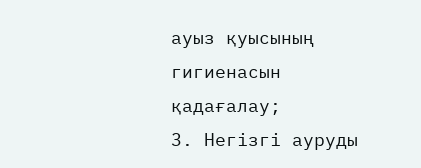ауыз қуысының гигиенасын қадағалау;
3. Негізгі ауруды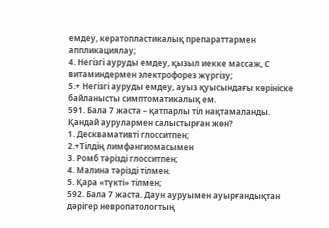емдеу, кератопластикалық препараттармен аппликациялау;
4. Негізгі ауруды емдеу, қызыл иекке массаж, С витаминдермен электрофорез жүргізу;
5.+ Негізгі ауруды емдеу, ауыз қуысындағы көрініске байланысты симптоматикалық ем.
591. Бала 7 жаста – қатпарлы тіл нақтамаланды. Қандай аурулармен салыстырған жөн?
1. Десквамативті глосситпен;
2.+Тілдің лимфангиомасымен
3. Ромб тәрізді глосситпен;
4. Малина тәрізді тілмен.
5. Қара «түкті» тілмен;
592. Бала 7 жаста. Даун ауруымен ауырғандықтан дәрігер невропатологтың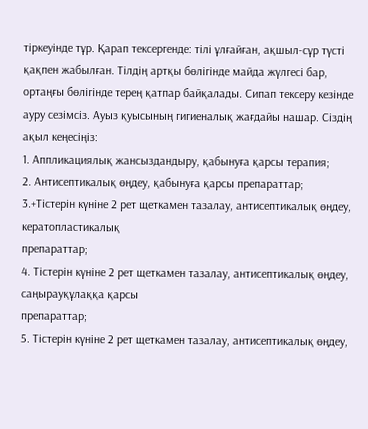тіркеуінде тұр. Қарап тексергенде: тілі ұлғайған, ақшыл-сұр түсті қақпен жабылған. Тілдің артқы бөлігінде майда жүлгесі бар, ортаңғы бөлігінде терең қатпар байқалады. Сипап тексеру кезінде ауру сезімсіз. Ауыз қуысының гигиеналық жағдайы нашар. Сіздің ақыл кеңесіңіз:
1. Аппликациялық жансыздандыру, қабынуға қарсы терапия;
2. Антисептикалық өңдеу, қабынуға қарсы препараттар;
3.+Тістерін күніне 2 рет щеткамен тазалау, антисептикалық өңдеу, кератопластикалық
препараттар;
4. Тістерін күніне 2 рет щеткамен тазалау, антисептикалық өңдеу, саңырауқұлаққа қарсы
препараттар;
5. Тістерін күніне 2 рет щеткамен тазалау, антисептикалық өңдеу,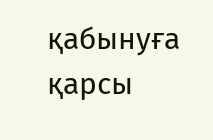қабынуға қарсы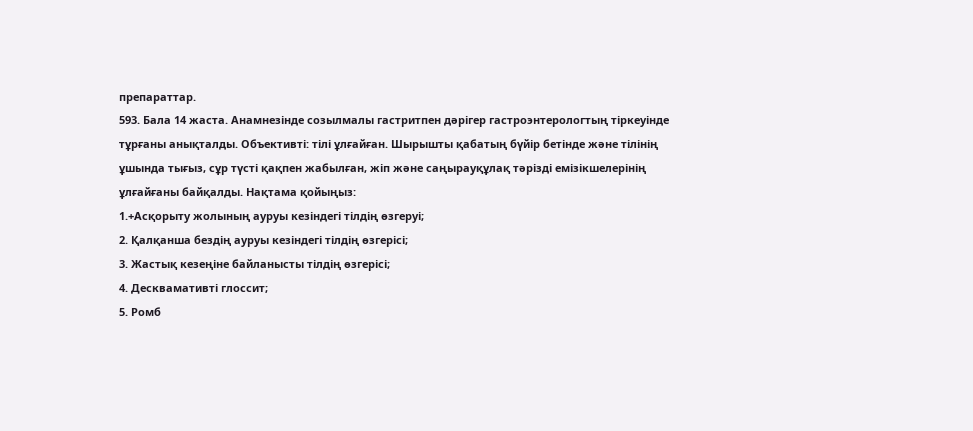препараттар.
593. Бала 14 жаста. Анамнезінде созылмалы гастритпен дәрігер гастроэнтерологтың тіркеуінде тұрғаны анықталды. Объективті: тілі ұлғайған. Шырышты қабатың бүйір бетінде және тілінің ұшында тығыз, сұр түсті қақпен жабылған, жіп және саңырауқұлақ тәрізді емізікшелерінің ұлғайғаны байқалды. Нақтама қойыңыз:
1.+Асқорыту жолының ауруы кезіндегі тілдің өзгеруі;
2. Қалқанша бездің ауруы кезіндегі тілдің өзгерісі;
3. Жастық кезеңіне байланысты тілдің өзгерісі;
4. Десквамативті глоссит;
5. Ромб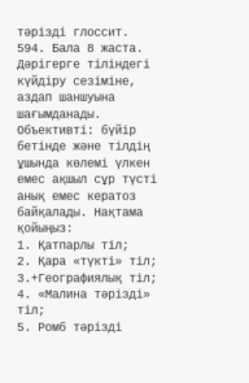тәрізді глоссит.
594. Бала 8 жаста. Дәрігерге тіліндегі күйдіру сезіміне, аздап шаншуына шағымданады. Объективті: бүйір бетінде және тілдің ұшында көлемі үлкен емес ақшыл сұр түсті анық емес кератоз байқалады. Нақтама қойыңыз:
1. Қатпарлы тіл;
2. Қара «түкті» тіл;
3.+Географиялық тіл;
4. «Малина тәрізді» тіл;
5. Ромб тәрізді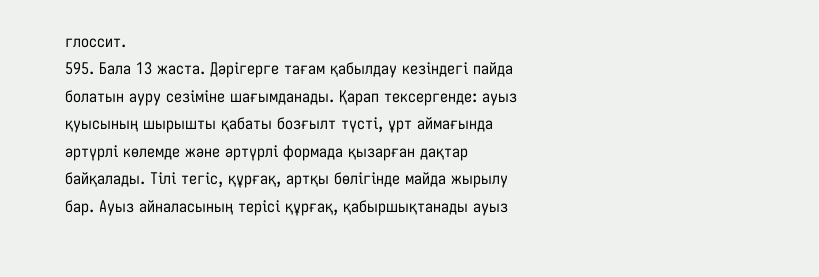глоссит.
595. Бала 13 жаста. Дәрігерге тағам қабылдау кезіндегі пайда болатын ауру сезіміне шағымданады. Қарап тексергенде: ауыз қуысының шырышты қабаты бозғылт түсті, ұрт аймағында әртүрлі көлемде және әртүрлі формада қызарған дақтар байқалады. Тілі тегіс, құрғақ, артқы бөлігінде майда жырылу бар. Ауыз айналасының терісі құрғақ, қабыршықтанады ауыз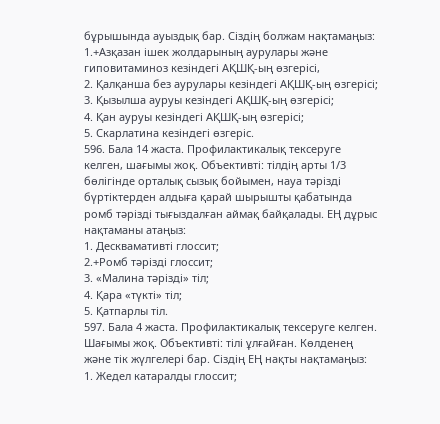бұрышында ауыздық бар. Сіздің болжам нақтамаңыз:
1.+Азқазан ішек жолдарының аурулары және гиповитаминоз кезіндегі АҚШҚ-ың өзгерісі,
2. Қалқанша без аурулары кезіндегі АҚШҚ-ың өзгерісі;
3. Қызылша ауруы кезіндегі АҚШҚ-ың өзгерісі;
4. Қан ауруы кезіндегі АҚШҚ-ың өзгерісі;
5. Скарлатина кезіндегі өзгеріс.
596. Бала 14 жаста. Профилактикалық тексеруге келген, шағымы жоқ. Объективті: тілдің арты 1/3 бөлігінде орталық сызық бойымен, науа тәрізді бүртіктерден алдыға қарай шырышты қабатында ромб тәрізді тығыздалған аймақ байқалады. ЕҢ дұрыс нақтаманы атаңыз:
1. Десквамативті глоссит;
2.+Ромб тәрізді глоссит;
3. «Малина тәрізді» тіл;
4. Қара «түкті» тіл;
5. Қатпарлы тіл.
597. Бала 4 жаста. Профилактикалық тексеруге келген. Шағымы жоқ. Объективті: тілі ұлғайған. Көлденең және тік жүлгелері бар. Сіздің ЕҢ нақты нақтамаңыз:
1. Жедел катаралды глоссит;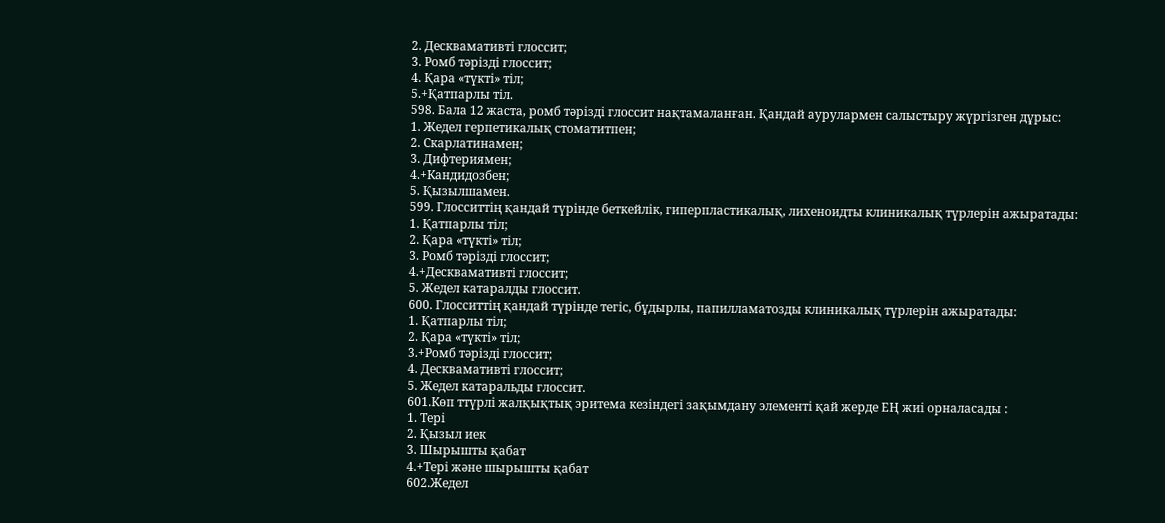2. Десквамативті глоссит;
3. Ромб тәрізді глоссит;
4. Қара «түкті» тіл;
5.+Қатпарлы тіл.
598. Бала 12 жаста, ромб тәрізді глоссит нақтамаланған. Қандай аурулармен салыстыру жүргізген дұрыс:
1. Жедел герпетикалық стоматитпен;
2. Скарлатинамен;
3. Дифтериямен;
4.+Кандидозбен;
5. Қызылшамен.
599. Глосситтің қандай түрінде беткейлік, гиперпластикалық, лихеноидты клиникалық түрлерін ажыратады:
1. Қатпарлы тіл;
2. Қара «түкті» тіл;
3. Ромб тәрізді глоссит;
4.+Десквамативті глоссит;
5. Жедел катаралды глоссит.
600. Глосситтің қандай түрінде тегіс, бұдырлы, папилламатозды клиникалық түрлерін ажыратады:
1. Қатпарлы тіл;
2. Қара «түкті» тіл;
3.+Ромб тәрізді глоссит;
4. Десквамативті глоссит;
5. Жедел катаральды глоссит.
601.Көп ттүрлі жалқықтық эритема кезіндегі зақымдану элементі қай жерде ЕҢ жиі орналасады :
1. Тері
2. Қызыл иек
3. Шырышты қабат
4.+Тері және шырышты қабат
602.Жедел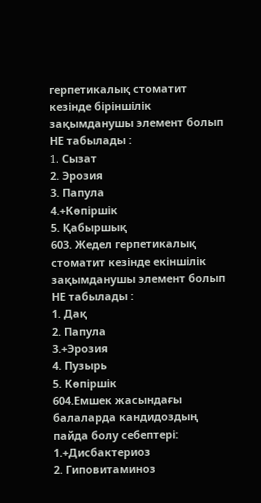герпетикалық стоматит кезінде біріншілік зақымданушы элемент болып НЕ табылады :
1. Cызат
2. Эрозия
3. Папула
4.+Көпіршік
5. Қабыршық
603. Жедел герпетикалық стоматит кезінде екіншілік зақымданушы элемент болып НЕ табылады :
1. Дақ
2. Папула
3.+Эрозия
4. Пузырь
5. Көпіршік
604.Емшек жасындағы балаларда кандидоздың пайда болу себептері:
1.+Дисбактериоз
2. Гиповитаминоз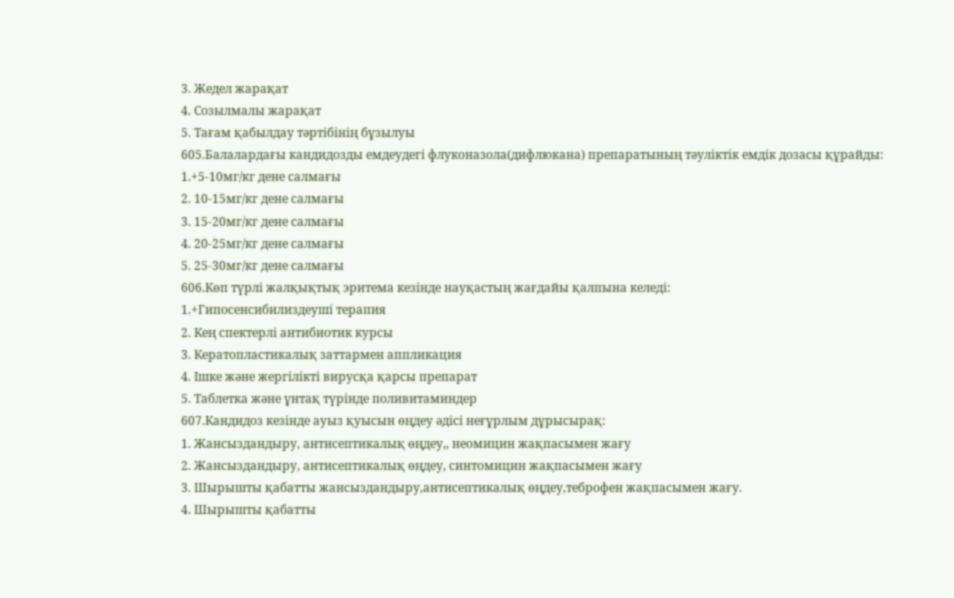3. Жедел жарақат
4. Созылмалы жарақат
5. Тағам қабылдау тәртібінің бұзылуы
605.Балалардағы кандидозды емдеудегі флуконазола(дифлюкана) препаратының тәуліктік емдік дозасы құрайды:
1.+5-10мг/кг дене салмағы
2. 10-15мг/кг дене салмағы
3. 15-20мг/кг дене салмағы
4. 20-25мг/кг дене салмағы
5. 25-30мг/кг дене салмағы
606.Көп түрлі жалқықтық эритема кезінде науқастың жағдайы қалпына келеді:
1.+Гипосенсибилиздеуші терапия
2. Кең спектерлі антибиотик курсы
3. Кератопластикалық заттармен аппликация
4. Ішке және жергілікті вирусқа қарсы препарат
5. Таблетка және ұнтақ түрінде поливитаминдер
607.Кандидоз кезінде ауыз қуысын өңдеу әдісі неғұрлым дұрысырақ:
1. Жансыздандыру, антисептикалық өңдеу,, неомицин жақпасымен жағу
2. Жансыздандыру, антисептикалық өңдеу, синтомицин жақпасымен жағу
3. Шырышты қабатты жансыздандыру,антисептикалық өңдеу,теброфен жақпасымен жағу.
4. Шырышты қабатты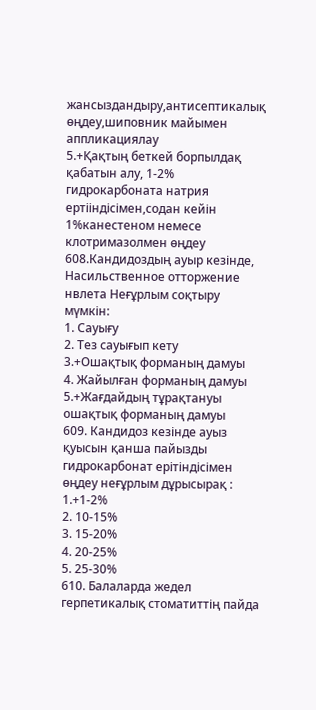жансыздандыру,антисептикалық өңдеу,шиповник майымен аппликациялау
5.+Қақтың беткей борпылдақ қабатын алу, 1-2% гидрокарбоната натрия ертііндісімен,содан кейін 1%канестеном немесе клотримазолмен өңдеу
608.Кандидоздың ауыр кезінде, Насильственное отторжение нвлета Неғұрлым соқтыру мүмкін:
1. Сауығу
2. Тез сауығып кету
3.+Ошақтық форманың дамуы
4. Жайылған форманың дамуы
5.+Жағдайдың тұрақтануы ошақтық форманың дамуы
609. Кандидоз кезінде ауыз қуысын қанша пайызды гидрокарбонат ерітіндісімен өңдеу неғұрлым дұрысырақ :
1.+1-2%
2. 10-15%
3. 15-20%
4. 20-25%
5. 25-30%
610. Балаларда жедел герпетикалық стоматиттің пайда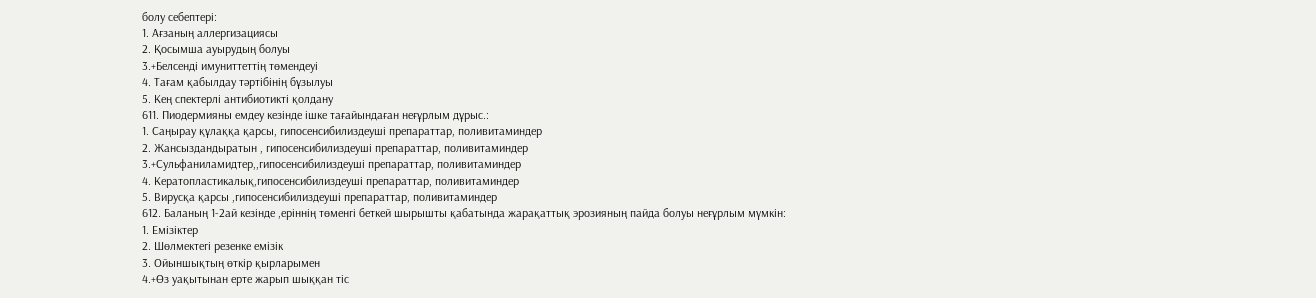болу себептері:
1. Ағзаның аллергизациясы
2. Қосымша ауырудың болуы
3.+Белсенді имуниттеттің төмендеуі
4. Тағам қабылдау тәртібінің бұзылуы
5. Кең спектерлі антибиотикті қолдану
611. Пиодермияны емдеу кезінде ішке тағайындаған неғұрлым дұрыс.:
1. Cаңырау құлаққа қарсы, гипосенсибилиздеуші препараттар, поливитаминдер
2. Жансыздандыратын , гипосенсибилиздеуші препараттар, поливитаминдер
3.+Сульфаниламидтер,,гипосенсибилиздеуші препараттар, поливитаминдер
4. Кератопластикалық,гипосенсибилиздеуші препараттар, поливитаминдер
5. Вирусқа қарсы ,гипосенсибилиздеуші препараттар, поливитаминдер
612. Баланың 1-2ай кезінде ,еріннің төменгі беткей шырышты қабатында жарақаттық эрозияның пайда болуы неғұрлым мүмкін:
1. Емізіктер
2. Шөлмектегі резенке емізік
3. Ойыншықтың өткір қырларымен
4.+Өз уақытынан ерте жарып шыққан тіс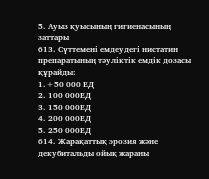5. Ауыз қуысының гигиенасының заттары
613. Сүттемені емдеудегі нистатин препаратының тәуліктік емдік дозасы құрайды:
1.+50 000 ЕД
2. 100 000ЕД
3. 150 000ЕД
4. 200 000ЕД
5. 250 000ЕД
614. Жарақаттық эрозия және декубитальды ойық жараны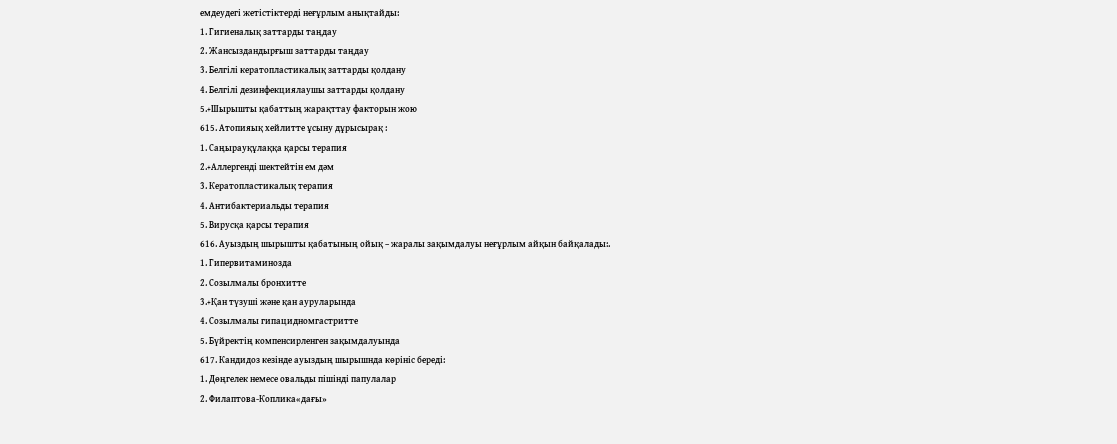емдеудегі жетістіктерді неғұрлым анықтайды:
1. Гигиеналық заттарды таңдау
2. Жансыздандырғыш заттарды таңдау
3. Белгілі кератопластикалық заттарды қолдану
4. Белгілі дезинфекциялаушы заттарды қолдану
5.+Шырышты қабаттың жарақттау факторын жою
615. Атопияық хейлитте ұсыну дұрысырақ :
1. Саңырауқұлаққа қарсы терапия
2.+Аллергенді шектейтін ем дәм
3. Кератопластикалық терапия
4. Антибактериальды терапия
5. Вирусқа қарсы терапия
616. Ауыздың шырышты қабатының ойық – жаралы зақымдалуы неғұрлым айқын байқалады:.
1. Гипервитаминозда
2. Созылмалы бронхитте
3.+Қан түзуші және қан ауруларында
4. Созылмалы гипацидномгастритте
5. Бүйректің компенсирленген зақымдалуында
617. Кандидоз кезінде ауыздың шырышнда көрініс береді:
1. Дөңгелек немесе овальды пішінді папулалар
2. Филаптова-Коплика«дағы»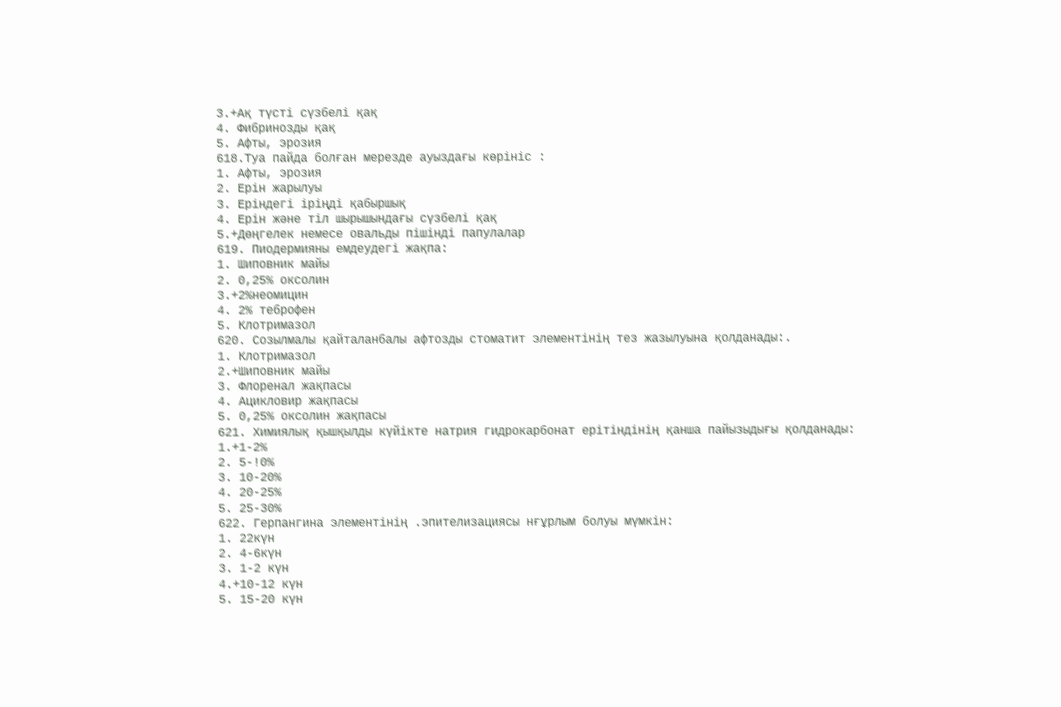3.+Ақ түсті сүзбелі қақ
4. Фибринозды қақ
5. Афты, эрозия
618.Туа пайда болған мерезде ауыздағы көрініс :
1. Афты, эрозия
2. Ерін жарылуы
3. Еріндегі іріңді қабыршық
4. Ерін және тіл шырышындағы сүзбелі қақ
5.+Дөңгелек немесе овальды пішінді папулалар
619. Пиодермияны емдеудегі жақпа:
1. Шиповник майы
2. 0,25% оксолин
3.+2%неомицин
4. 2% теброфен
5. Клотримазол
620. Созылмалы қайталанбалы афтозды стоматит элементінің тез жазылуына қолданады:.
1. Клотримазол
2.+Шиповник майы
3. Флоренал жақпасы
4. Ацикловир жақпасы
5. 0,25% оксолин жақпасы
621. Химиялық қышқылды күйікте натрия гидрокарбонат ерітіндінің қанша пайызыдығы қолданады:
1.+1-2%
2. 5-!0%
3. 10-20%
4. 20-25%
5. 25-30%
622. Герпангина элементінің .эпителизациясы нғұрлым болуы мүмкін:
1. 22күн
2. 4-6күн
3. 1-2 күн
4.+10-12 күн
5. 15-20 күн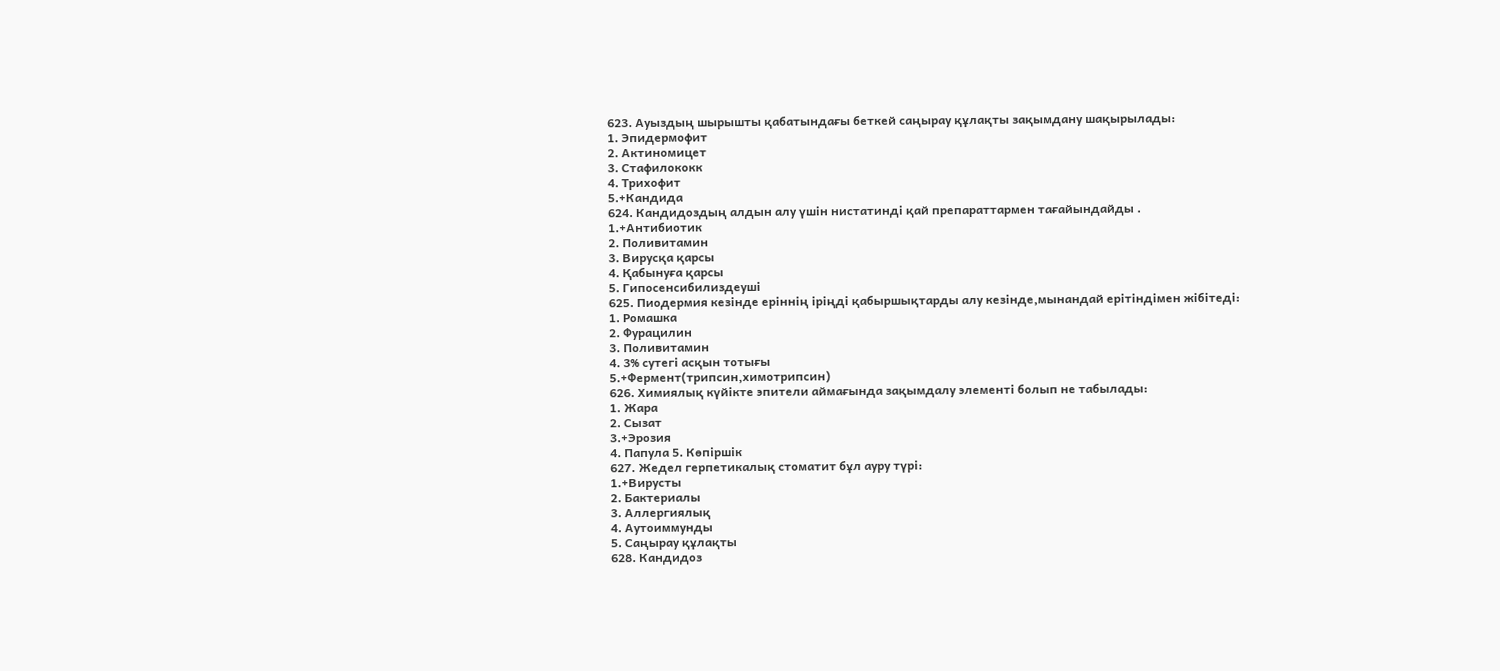623. Ауыздың шырышты қабатындағы беткей саңырау құлақты зақымдану шақырылады:
1. Эпидермофит
2. Актиномицет
3. Стафилококк
4. Трихофит
5.+Кандида
624. Кандидоздың алдын алу үшін нистатинді қай препараттармен тағайындайды .
1.+Антибиотик
2. Поливитамин
3. Вирусқа қарсы
4. Қабынуға қарсы
5. Гипосенсибилиздеуші
625. Пиодермия кезінде еріннің іріңді қабыршықтарды алу кезінде,мынандай ерітіндімен жібітеді:
1. Ромашка
2. Фурацилин
3. Поливитамин
4. 3% сутегі асқын тотығы
5.+Фермент(трипсин,химотрипсин)
626. Химиялық күйікте эпители аймағында зақымдалу элементі болып не табылады:
1. Жара
2. Сызат
3.+Эрозия
4. Папула 5. Көпіршік
627. Жедел герпетикалық стоматит бұл ауру түрі:
1.+Вирусты
2. Бактериалы
3. Аллергиялық
4. Аутоиммунды
5. Саңырау құлақты
628. Кандидоз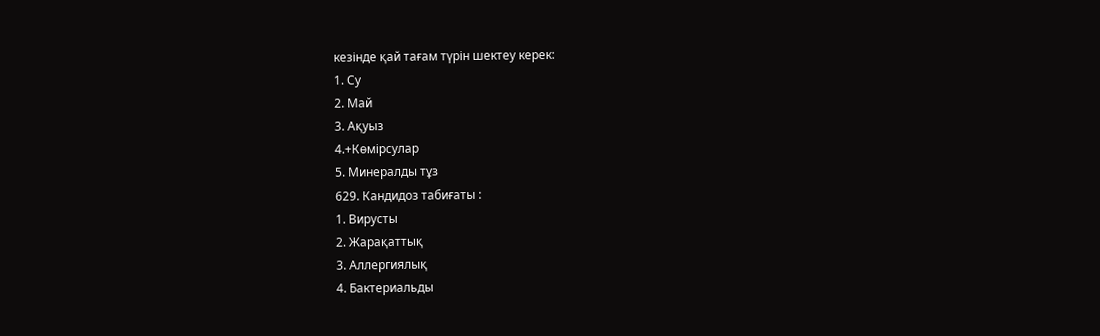кезінде қай тағам түрін шектеу керек:
1. Су
2. Май
3. Ақуыз
4.+Көмірсулар
5. Минералды тұз
629. Кандидоз табиғаты :
1. Вирусты
2. Жарақаттық
3. Аллергиялық
4. Бактериальды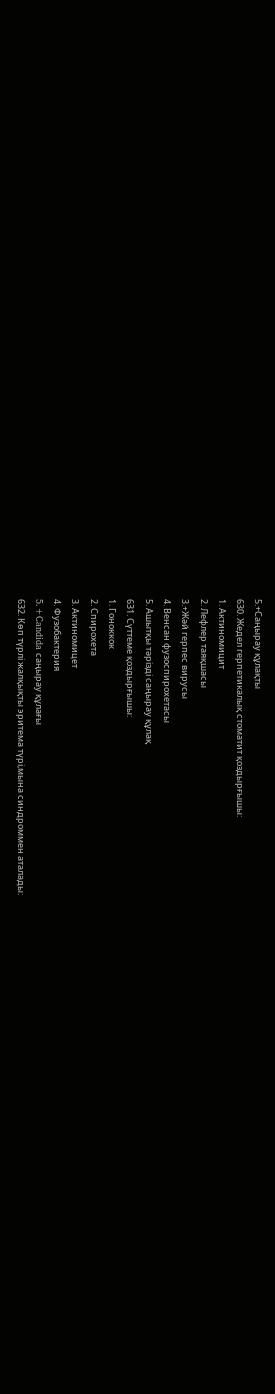5.+Саңырау құлақты
630. Жедел герпетикалық стоматит қоздырғышы:
1. Актиномицит
2. Лефлер таяқшасы
3.+Жәй герпес вирусы
4. Венсан фузоспирохетасы
5. Ашытқы тәрізді саңырау құлақ
631. Сүттеме қоздырғышы:
1. Гоноккок
2. Спирохета
3. Актиномицет
4. Фузобактерия
5.+Candida саңырау құлағы
632. Көп түрлі жалқықты эритема түрі,мына синдроммен аталады: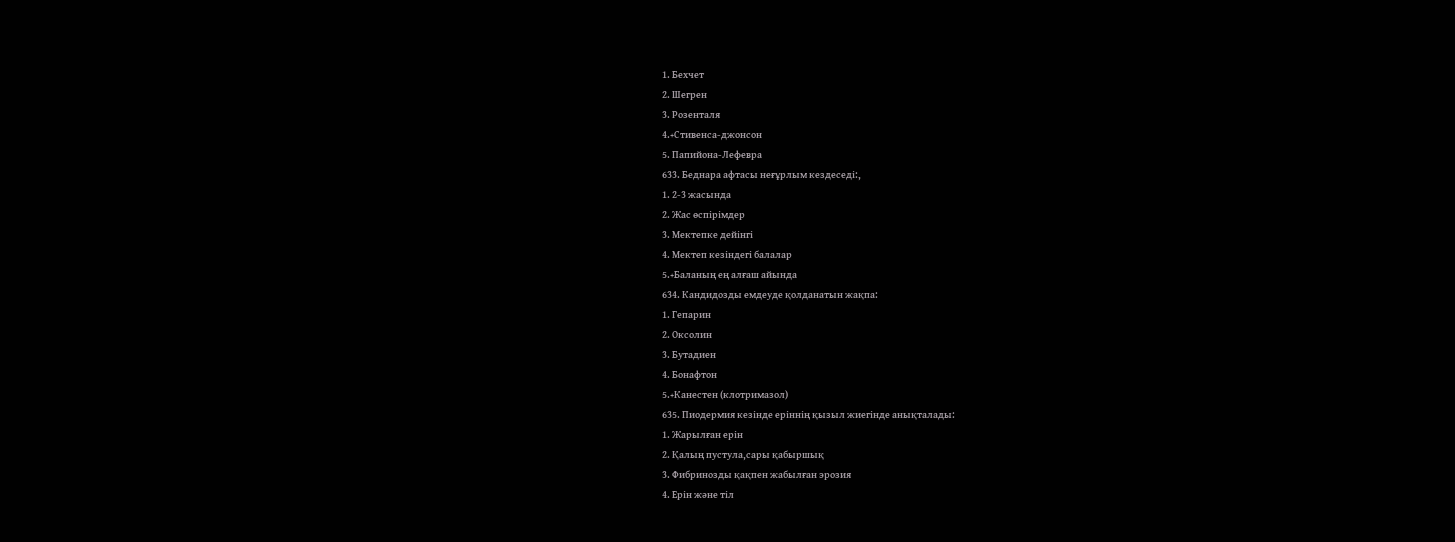1. Бехчет
2. Шегрен
3. Розенталя
4.+Стивенса-джонсон
5. Папийона-Лефевра
633. Беднара афтасы неғұрлым кездеседі:,
1. 2-3 жасында
2. Жас өспірімдер
3. Мектепке дейінгі
4. Мектеп кезіндегі балалар
5.+Баланың ең алғаш айында
634. Кандидозды емдеуде қолданатын жақпа:
1. Гепарин
2. Оксолин
3. Бутадиен
4. Бонафтон
5.+Канестен (клотримазол)
635. Пиодермия кезінде еріннің қызыл жиегінде анықталады:
1. Жарылған ерін
2. Қалың пустула,сары қабыршық
3. Фибринозды қақпен жабылған эрозия
4. Ерін және тіл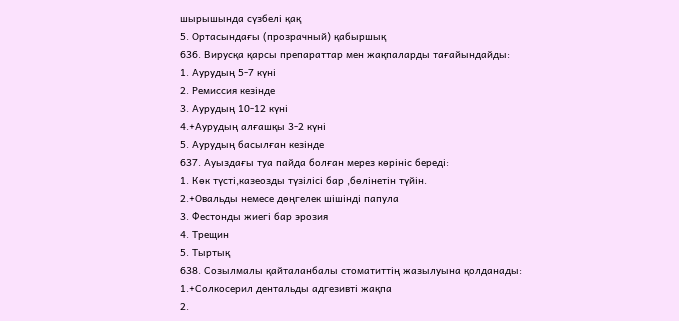шырышында сүзбелі қақ
5. Ортасындағы (прозрачный) қабыршық
636. Вирусқа қарсы препараттар мен жақпаларды тағайындайды:
1. Аурудың 5-7 күні
2. Ремиссия кезінде
3. Аурудың 10-12 күні
4.+Аурудың алғашқы 3-2 күні
5. Аурудың басылған кезінде
637. Ауыздағы туа пайда болған мерез көрініс береді:
1. Көк түсті,казеозды түзілісі бар ,бөлінетін түйін.
2.+Овальды немесе дөңгелек шішінді папула
3. Фестонды жиегі бар эрозия
4. Трещин
5. Тыртық
638. Созылмалы қайталанбалы стоматиттің жазылуына қолданады:
1.+Солкосерил дентальды адгезивті жақпа
2.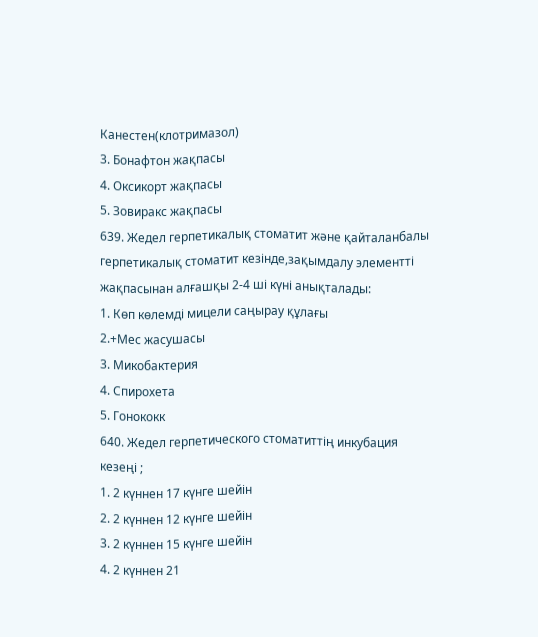Канестен(клотримазол)
3. Бонафтон жақпасы
4. Оксикорт жақпасы
5. Зовиракс жақпасы
639. Жедел герпетикалық стоматит және қайталанбалы герпетикалық стоматит кезінде,зақымдалу элементті жақпасынан алғашқы 2-4 ші күні анықталады:
1. Көп көлемді мицели саңырау құлағы
2.+Мес жасушасы
3. Микобактерия
4. Спирохета
5. Гонококк
640. Жедел герпетического стоматиттің инкубация кезеңі ;
1. 2 күннен 17 күнге шейін
2. 2 күннен 12 күнге шейін
3. 2 күннен 15 күнге шейін
4. 2 күннен 21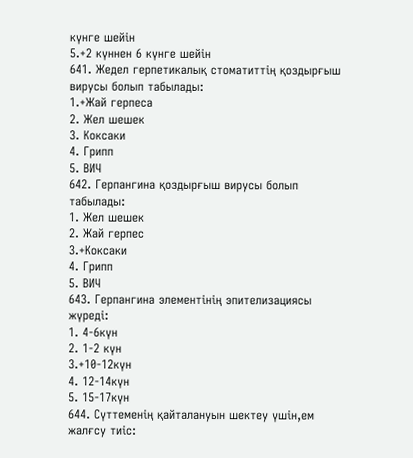күнге шейін
5.+2 күннен 6 күнге шейін
641. Жедел герпетикалық стоматиттің қоздырғыш вирусы болып табылады:
1.+Жай герпеса
2. Жел шешек
3. Коксаки
4. Грипп
5. ВИЧ
642. Герпангина қоздырғыш вирусы болып табылады:
1. Жел шешек
2. Жай герпес
3.+Коксаки
4. Грипп
5. ВИЧ
643. Герпангина элементінің эпителизациясы жүреді:
1. 4-6күн
2. 1-2 күн
3.+10-12күн
4. 12-14күн
5. 15-17күн
644. Сүттеменің қайталануын шектеу үшін,ем жалғсу тиіс: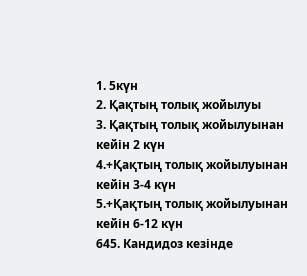1. 5күн
2. Қақтың толық жойылуы
3. Қақтың толық жойылуынан кейін 2 күн
4.+Қақтың толық жойылуынан кейін 3-4 күн
5.+Қақтың толық жойылуынан кейін 6-12 күн
645. Кандидоз кезінде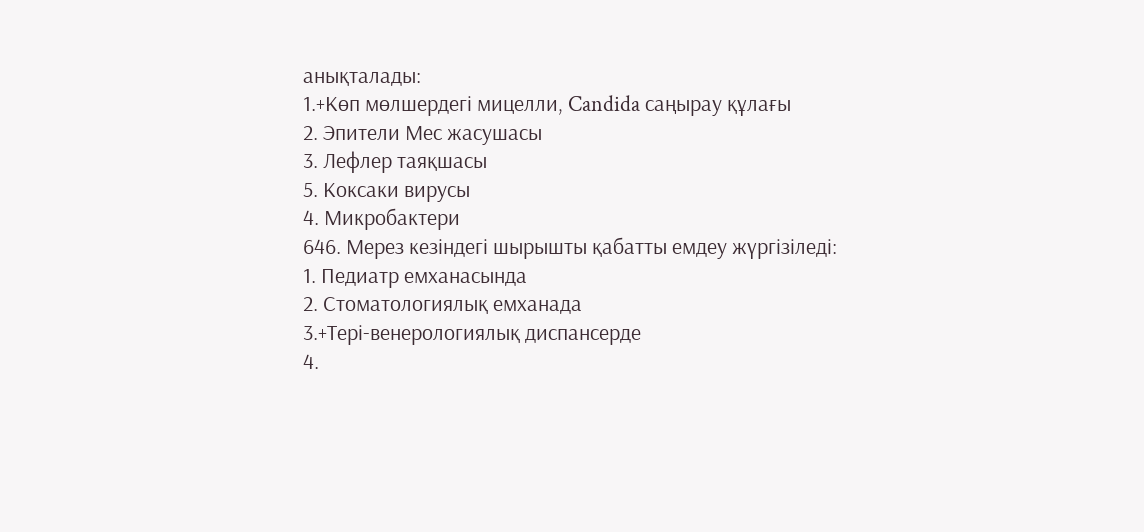анықталады:
1.+Көп мөлшердегі мицелли, Candida саңырау құлағы
2. Эпители Мес жасушасы
3. Лефлер таяқшасы
5. Коксаки вирусы
4. Микробактери
646. Мерез кезіндегі шырышты қабатты емдеу жүргізіледі:
1. Педиатр емханасында
2. Стоматологиялық емханада
3.+Тері-венерологиялық диспансерде
4.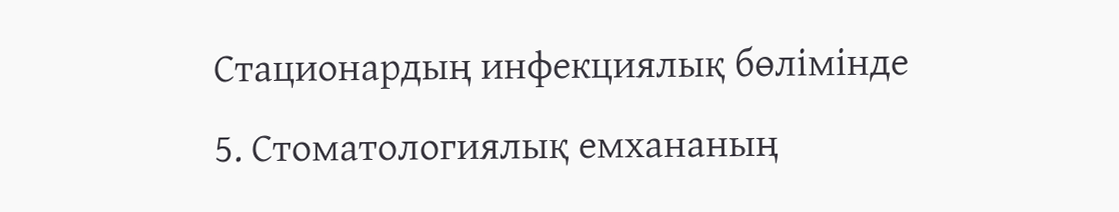Стационардың инфекциялық бөлімінде
5. Стоматологиялық емхананың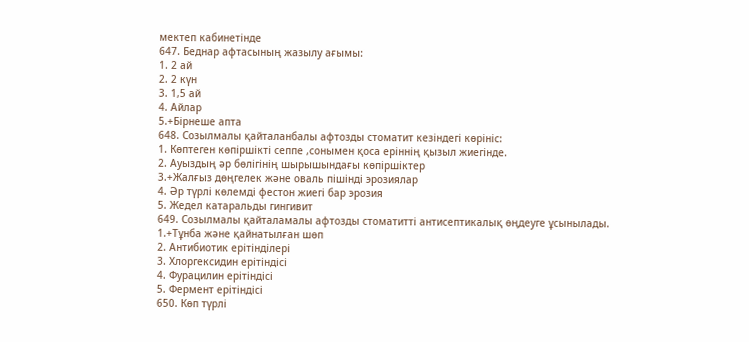мектеп кабинетінде
647. Беднар афтасының жазылу ағымы:
1. 2 ай
2. 2 күн
3. 1,5 ай
4. Айлар
5.+Бірнеше апта
648. Созылмалы қайталанбалы афтозды стоматит кезіндегі көрініс:
1. Көптеген көпіршікті сеппе ,сонымен қоса еріннің қызыл жиегінде.
2. Ауыздың әр бөлігінің шырышындағы көпіршіктер
3.+Жалғыз дөңгелек және оваль пішінді эрозиялар
4. Әр түрлі көлемді фестон жиегі бар эрозия
5. Жедел катаральды гингивит
649. Созылмалы қайталамалы афтозды стоматитті антисептикалық өңдеуге ұсынылады.
1.+Тұнба және қайнатылған шөп
2. Антибиотик ерітінділері
3. Хлоргексидин ерітіндісі
4. Фурацилин ерітіндісі
5. Фермент ерітіндісі
650. Көп түрлі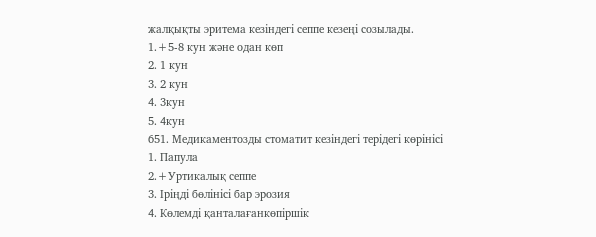жалқықты эритема кезіндегі сеппе кезеңі созылады.
1.+5-8 кун және одан көп
2. 1 кун
3. 2 кун
4. 3кун
5. 4кун
651. Медикаментозды стоматит кезіндегі терідегі көрінісі
1. Папула
2.+Уртикалық сеппе
3. Іріңді бөлінісі бар эрозия
4. Көлемді қанталағанкөпіршік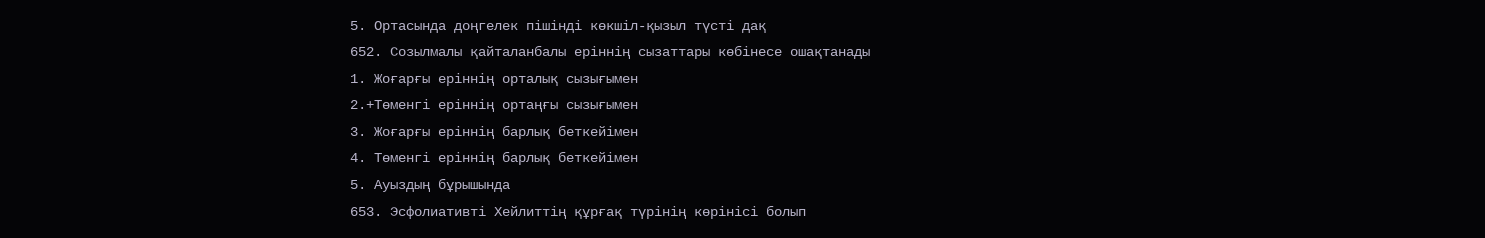5. Ортасында доңгелек пішінді көкшіл-қызыл түсті дақ
652. Созылмалы қайталанбалы еріннің сызаттары көбінесе ошақтанады
1. Жоғарғы еріннің орталық сызығымен
2.+Төменгі еріннің ортаңғы сызығымен
3. Жоғарғы еріннің барлық беткейімен
4. Төменгі еріннің барлық беткейімен
5. Ауыздың бұрышында
653. Эсфолиативті Хейлиттің құрғақ түрінің көрінісі болып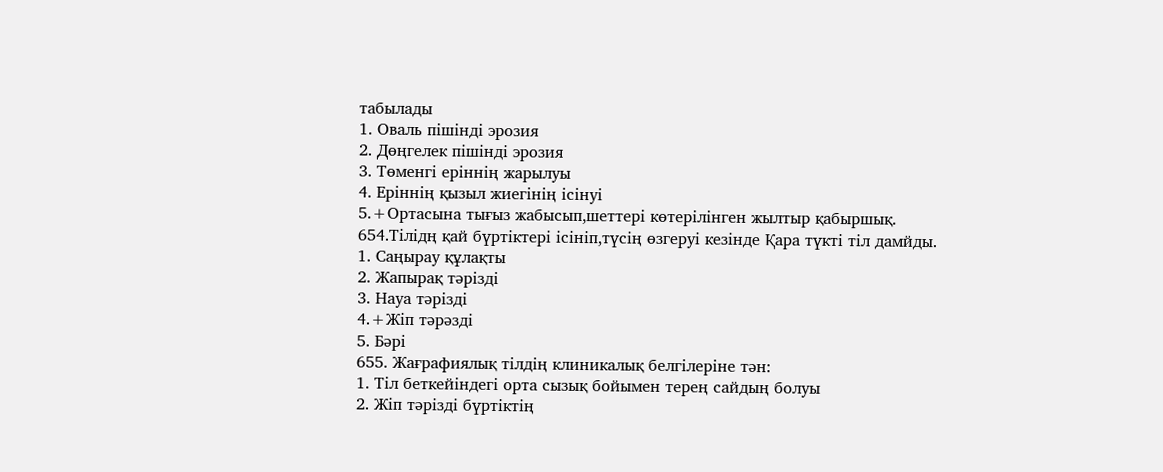табылады
1. Оваль пішінді эрозия
2. Дөңгелек пішінді эрозия
3. Төменгі еріннің жарылуы
4. Еріннің қызыл жиегінің ісінуі
5.+Ортасына тығыз жабысып,шеттері көтерілінген жылтыр қабыршық.
654.Тілідң қай бүртіктері ісініп,түсің өзгеруі кезінде Қара түкті тіл дамйды.
1. Саңырау құлақты
2. Жапырақ тәрізді
3. Науа тәрізді
4.+Жіп тәрәзді
5. Бәрі
655. Жағрафиялық тілдің клиникалық белгілеріне тән:
1. Тіл беткейіндегі орта сызық бойымен терең сайдың болуы
2. Жіп тәрізді бүртіктің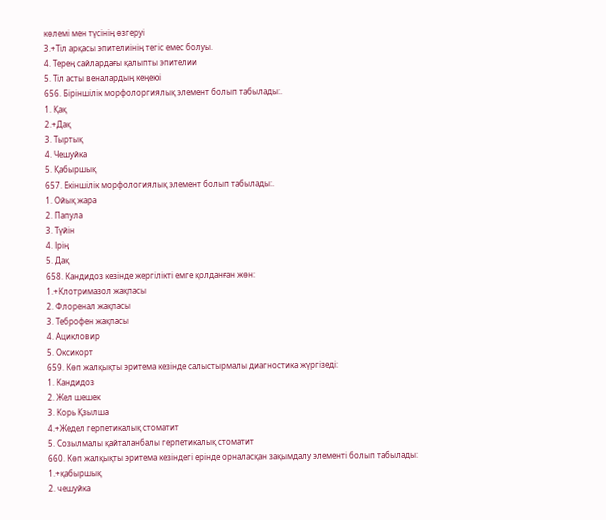көлемі мен түсінің өзгеруі
3.+Тіл арқасы эпителиінің тегіс емес болуы.
4. Терең сайлардағы қалыпты эпителии
5. Тіл асты веналардың кеңеюі
656. Біріншілік морфолоргиялық элемент болып табылады:.
1. Қақ
2.+Дақ
3. Тыртық
4. Чешуйка
5. Қабыршық
657. Екіншілік морфологиялық элемент болып табылады:.
1. Ойық жара
2. Папула
3. Түйін
4. Ірің
5. Дақ
658. Кандидоз кезінде жергілікті емге қолданған жөн:
1.+Клотримазол жақпасы
2. Флоренал жақпасы
3. Теброфен жақпасы
4. Ацикловир
5. Оксикорт
659. Көп жалқықты эритема кезінде салыстырмалы диагностика жүргізеді:
1. Кандидоз
2. Жел шешек
3. Корь Қзылша
4.+Жедел герпетикалық стоматит
5. Созылмалы қайталанбалы герпетикалық стоматит
660. Көп жалқықты эритема кезіндегі ерінде орналасқан зақымдалу элементі болып табылады:
1.+қабыршық
2. чешуйка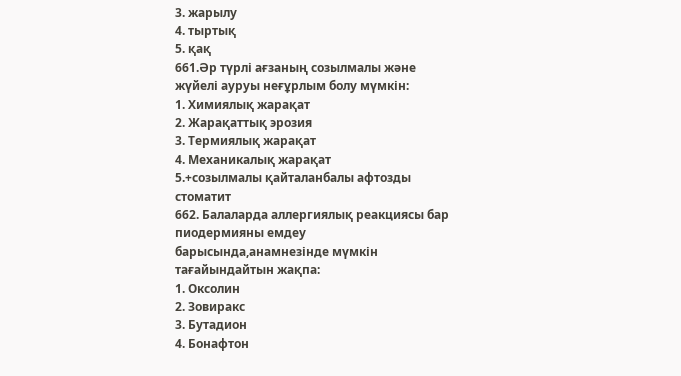3. жарылу
4. тыртық
5. қақ
661.Әр түрлі ағзаның созылмалы және жүйелі ауруы неғұрлым болу мүмкін:
1. Химиялық жарақат
2. Жарақаттық эрозия
3. Термиялық жарақат
4. Механикалық жарақат
5.+созылмалы қайталанбалы афтозды стоматит
662. Балаларда аллергиялық реакциясы бар пиодермияны емдеу барысында,анамнезінде мүмкін тағайындайтын жақпа:
1. Оксолин
2. Зовиракс
3. Бутадион
4. Бонафтон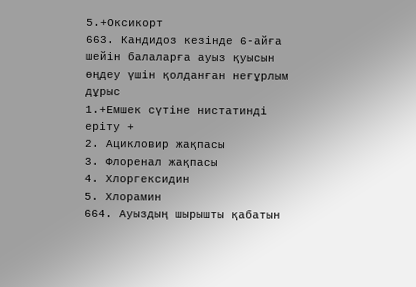5.+Оксикорт
663. Кандидоз кезінде 6-айға шейін балаларға ауыз қуысын өңдеу үшін қолданған неғұрлым дұрыс
1.+Емшек сүтіне нистатинді еріту +
2. Ацикловир жақпасы
3. Флоренал жақпасы
4. Хлоргексидин
5. Хлорамин
664. Ауыздың шырышты қабатын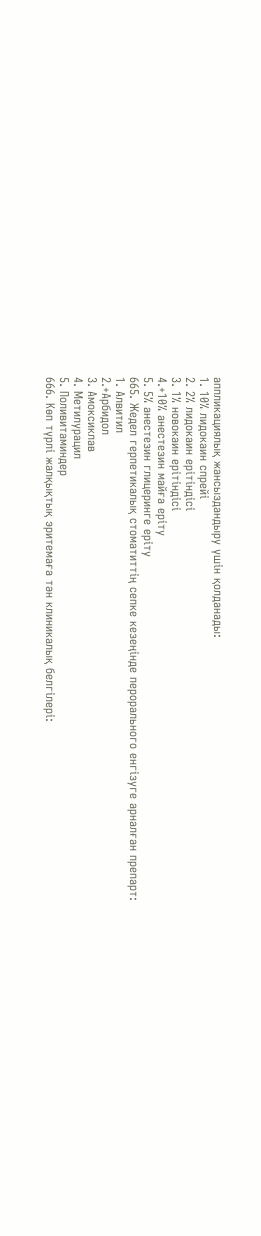аппликациялық жансыздандыру үшін қолданады:
1. 10% лидокаин спрейі
2. 2% лидокаин ерітіндісі
3. 1% новокаин ерітіндісі
4.+10% анестезин майға еріту
5. 5% анестезин глицеринге еріту
665. Жедел герпетикалық стоматиттің сепке кезеңінде перорального енгізуге арналған препарт:
1. Алвитил
2.+Арбидол
3. Амоксиклав
4. Метилурацил
5. Поливитаминдер
666. Көп түрлі жалқықтық эритемаға тән клиникалық белгілері: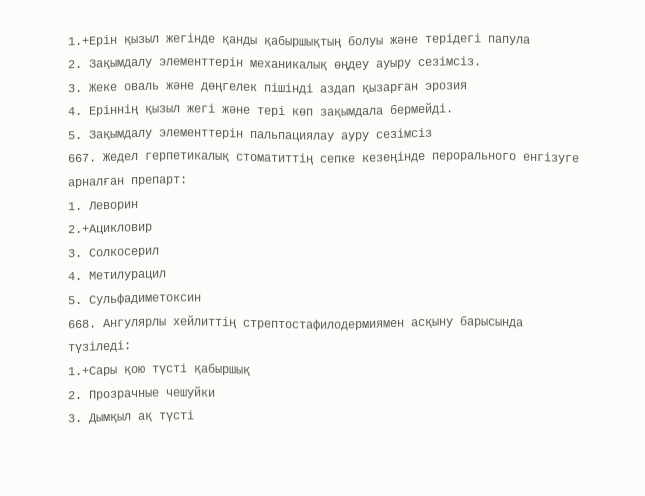1.+Ерін қызыл жегінде қанды қабыршықтың болуы және терідегі папула
2. Зақымдалу элементтерін механикалық өңдеу ауыру сезімсіз.
3. Жеке оваль және дөңгелек пішінді аздап қызарған эрозия
4. Еріннің қызыл жегі және тері көп зақымдала бермейді.
5. Зақымдалу элементтерін пальпациялау ауру сезімсіз
667. Жедел герпетикалық стоматиттің сепке кезеңінде перорального енгізуге арналған препарт:
1. Леворин
2.+Ацикловир
3. Солкосерил
4. Метилурацил
5. Сульфадиметоксин
668. Ангулярлы хейлиттің стрептостафилодермиямен асқыну барысында түзіледі:
1.+Сары қою түсті қабыршық
2. Прозрачные чешуйки
3. Дымқыл ақ түсті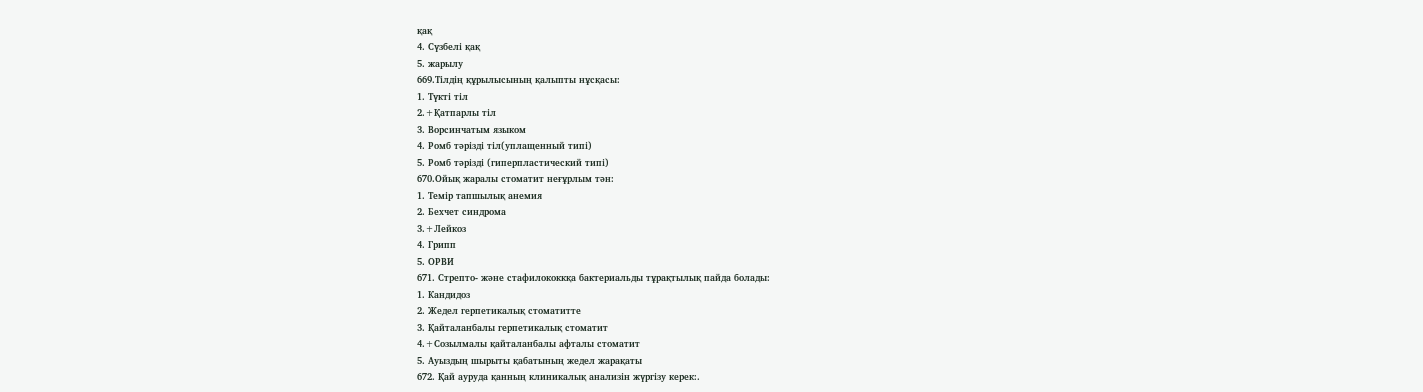қақ
4. Сүзбелі қақ
5. жарылу
669.Тілдің құрылысының қалыпты нұсқасы:
1. Түкті тіл
2.+Қатпарлы тіл
3. Ворсинчатым языком
4. Ромб тәрізді тіл(уплащенный типі)
5. Ромб тәрізді (гиперпластический типі)
670.Ойық жаралы стоматит неғұрлым тән:
1. Темір тапшылық анемия
2. Бехчет синдрома
3.+Лейкоз
4. Грипп
5. ОРВИ
671. Стрепто- және стафилококкқа бактериальды тұрақтылық пайда болады:
1. Кандидоз
2. Жедел герпетикалық стоматитте
3. Қайталанбалы герпетикалық стоматит
4.+Созылмалы қайталанбалы афталы стоматит
5. Ауыздың шырыты қабатының жедел жарақаты
672. Қай ауруда қанның клиникалық анализін жүргізу керек:.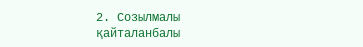2. Созылмалы қайталанбалы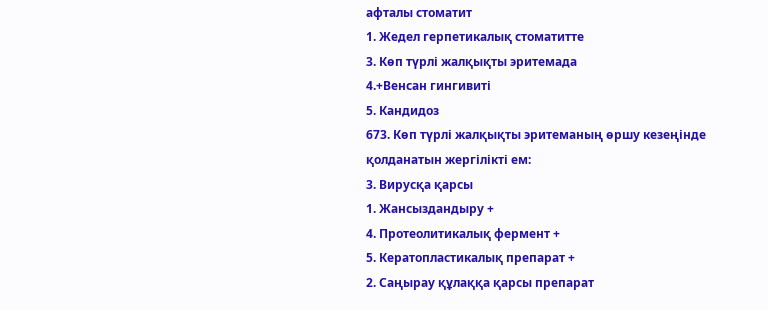афталы стоматит
1. Жедел герпетикалық стоматитте
3. Көп түрлі жалқықты эритемада
4.+Венсан гингивиті
5. Кандидоз
673. Көп түрлі жалқықты эритеманың өршу кезеңінде қолданатын жергілікті ем:
3. Вирусқа қарсы
1. Жансыздандыру +
4. Протеолитикалық фермент +
5. Кератопластикалық препарат +
2. Саңырау құлаққа қарсы препарат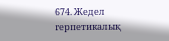674. Жедел герпетикалық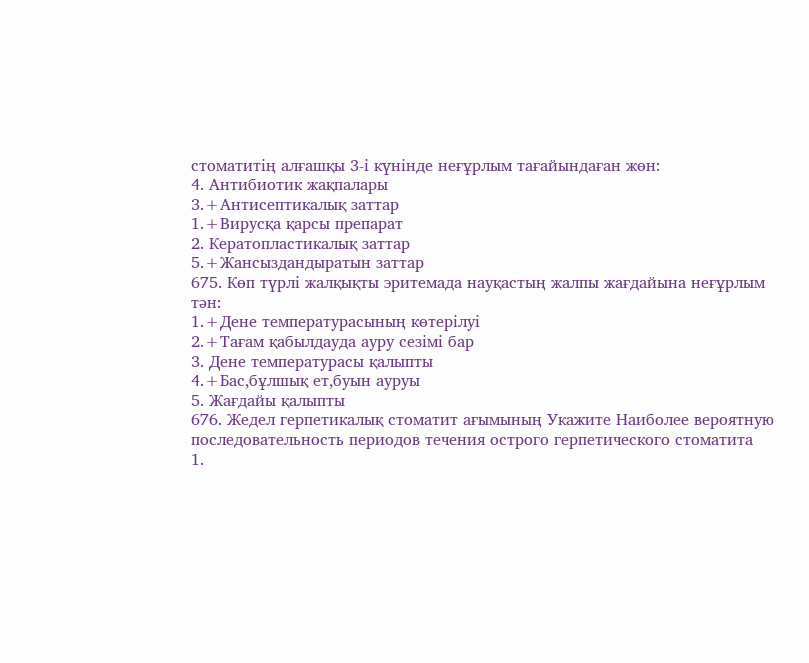стоматитің алғашқы 3-і күнінде неғұрлым тағайындаған жөн:
4. Антибиотик жақпалары
3.+Антисептикалық заттар
1.+Вирусқа қарсы препарат
2. Кератопластикалық заттар
5.+Жансыздандыратын заттар
675. Көп түрлі жалқықты эритемада науқастың жалпы жағдайына неғұрлым тән:
1.+Дене температурасының көтерілуі
2.+Тағам қабылдауда ауру сезімі бар
3. Дене температурасы қалыпты
4.+Бас,бұлшық ет,буын ауруы
5. Жағдайы қалыпты
676. Жедел герпетикалық стоматит ағымының Укажите Наиболее вероятную последовательность периодов течения острого герпетического стоматита
1.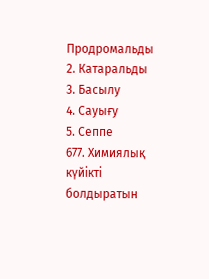Продромальды
2. Катаральды
3. Басылу
4. Сауығу
5. Сеппе
677. Химиялық күйікті болдыратын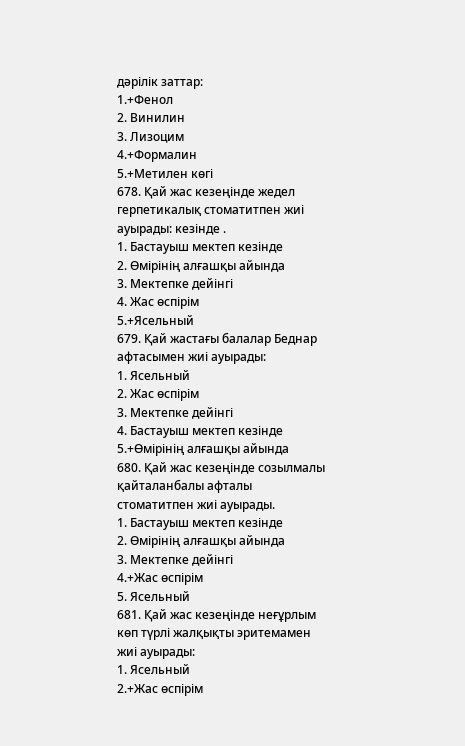дәрілік заттар:
1.+Фенол
2. Винилин
3. Лизоцим
4.+Формалин
5.+Метилен көгі
678. Қай жас кезеңінде жедел герпетикалық стоматитпен жиі ауырады: кезінде .
1. Бастауыш мектеп кезінде
2. Өмірінің алғашқы айында
3. Мектепке дейінгі
4. Жас өспірім
5.+Ясельный
679. Қай жастағы балалар Беднар афтасымен жиі ауырады:
1. Ясельный
2. Жас өспірім
3. Мектепке дейінгі
4. Бастауыш мектеп кезінде
5.+Өмірінің алғашқы айында
680. Қай жас кезеңінде созылмалы қайталанбалы афталы стоматитпен жиі ауырады.
1. Бастауыш мектеп кезінде
2. Өмірінің алғашқы айында
3. Мектепке дейінгі
4.+Жас өспірім
5. Ясельный
681. Қай жас кезеңінде неғұрлым көп түрлі жалқықты эритемамен жиі ауырады:
1. Ясельный
2.+Жас өспірім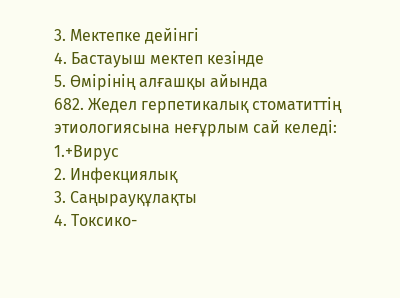3. Мектепке дейінгі
4. Бастауыш мектеп кезінде
5. Өмірінің алғашқы айында
682. Жедел герпетикалық стоматиттің этиологиясына неғұрлым сай келеді:
1.+Вирус
2. Инфекциялық
3. Саңырауқұлақты
4. Токсико-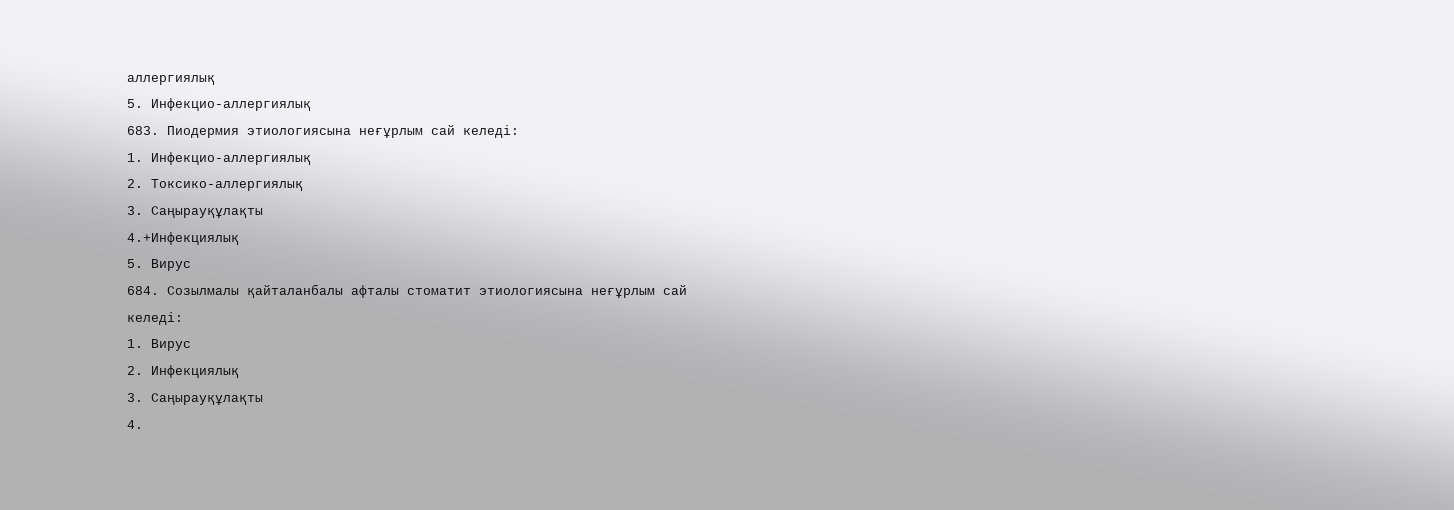аллергиялық
5. Инфекцио-аллергиялық
683. Пиодермия этиологиясына неғұрлым сай келеді:
1. Инфекцио-аллергиялық
2. Токсико-аллергиялық
3. Саңырауқұлақты
4.+Инфекциялық
5. Вирус
684. Созылмалы қайталанбалы афталы стоматит этиологиясына неғұрлым сай келеді:
1. Вирус
2. Инфекциялық
3. Саңырауқұлақты
4.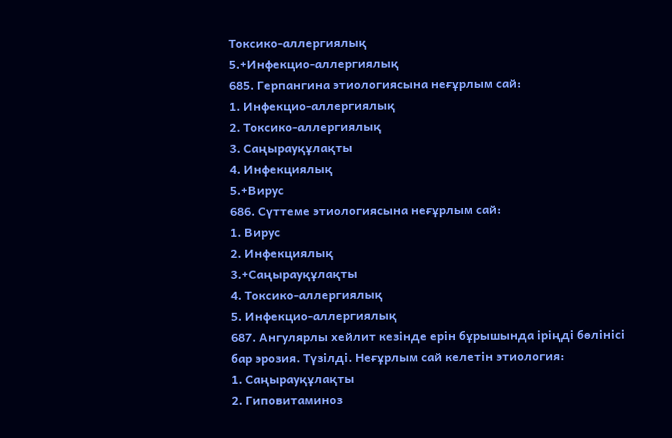Токсико-аллергиялық
5.+Инфекцио-аллергиялық
685. Герпангина этиологиясына неғұрлым сай:
1. Инфекцио-аллергиялық
2. Токсико-аллергиялық
3. Саңырауқұлақты
4. Инфекциялық
5.+Вирус
686. Сүттеме этиологиясына неғұрлым сай:
1. Вирус
2. Инфекциялық
3.+Саңырауқұлақты
4. Токсико-аллергиялық
5. Инфекцио-аллергиялық
687. Ангулярлы хейлит кезінде ерін бұрышында іріңді бөлінісі бар эрозия. Түзілді. Неғұрлым сай келетін этиология:
1. Саңырауқұлақты
2. Гиповитаминоз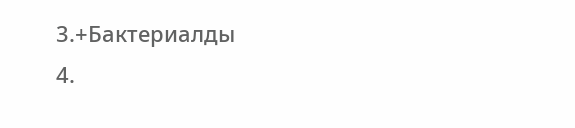3.+Бактериалды
4.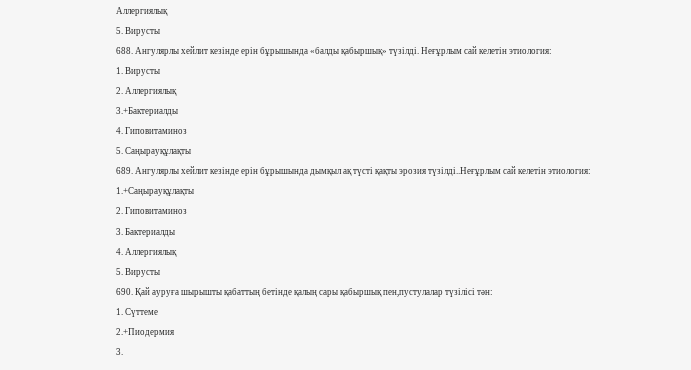Аллергиялық
5. Вирусты
688. Ангулярлы хейлит кезінде ерін бұрышында «балды қабыршық» түзілді. Неғұрлым сай келетін этиология:
1. Вирусты
2. Аллергиялық
3.+Бактериалды
4. Гиповитаминоз
5. Саңырауқұлақты
689. Ангулярлы хейлит кезінде ерін бұрышында дымқыл ақ түсті қақты эрозия түзілді..Неғұрлым сай келетін этиология:
1.+Саңырауқұлақты
2. Гиповитаминоз
3. Бактериалды
4. Аллергиялық
5. Вирусты
690. Қай ауруға шырышты қабаттың бетінде қалың сары қабыршық пен,пустулалар түзілісі тән:
1. Сүттеме
2.+Пиодермия
3.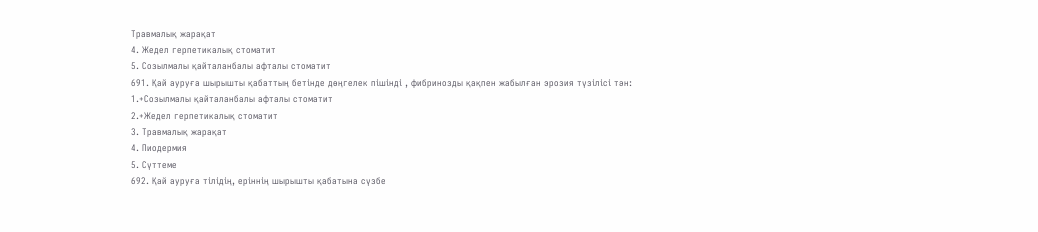Травмалық жарақат
4. Жедел герпетикалық стоматит
5. Созылмалы қайталанбалы афталы стоматит
691. Қай ауруға шырышты қабаттың бетінде дөңгелек пішінді , фибринозды қақпен жабылған эрозия түзілісі тән:
1.+Созылмалы қайталанбалы афталы стоматит
2.+Жедел герпетикалық стоматит
3. Травмалық жарақат
4. Пиодермия
5. Сүттеме
692. Қай ауруға тілідің, еріннің шырышты қабатына сүзбе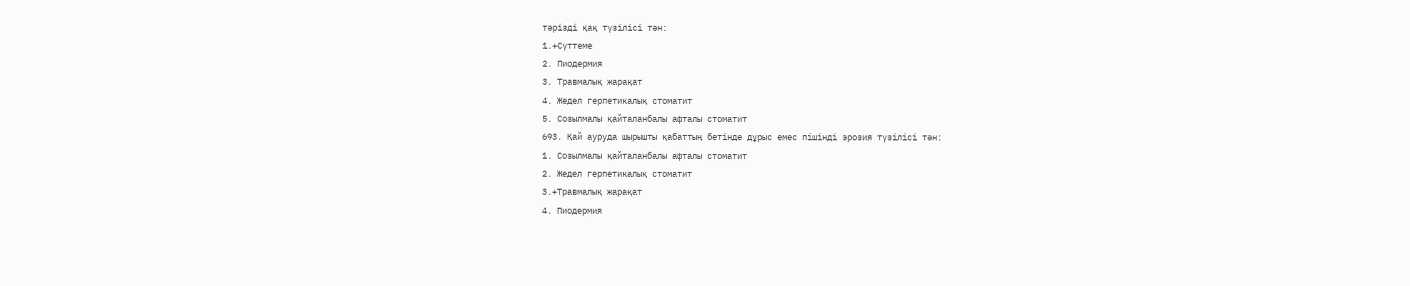тәрізді қақ түзілісі тән:
1.+Сүттеме
2. Пиодермия
3. Травмалық жарақат
4. Жедел герпетикалық стоматит
5. Созылмалы қайталанбалы афталы стоматит
693. Қай ауруда шырышты қабаттың бетінде дұрыс емес пішінді эрозия түзілісі тән:
1. Созылмалы қайталанбалы афталы стоматит
2. Жедел герпетикалық стоматит
3.+Травмалық жарақат
4. Пиодермия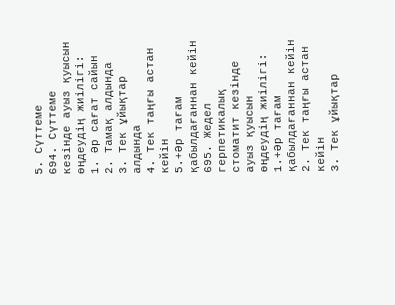5. Сүттеме
694. Сүттеме кезінде ауыз қуысын өңдеудің жиілігі:
1. Әр сағат сайын
2. Тамақ алдында
3. Тек ұйықтар алдында
4. Тек таңғы астан кейін
5.+Әр тағам қабылдағаннан кейін
695. Жедел герпетикалық стоматит кезінде ауыз қуысын өңдеудің жиілігі:
1.+Әр тағам қабылдағаннан кейін
2. Тек таңғы астан кейін
3. Тек ұйықтар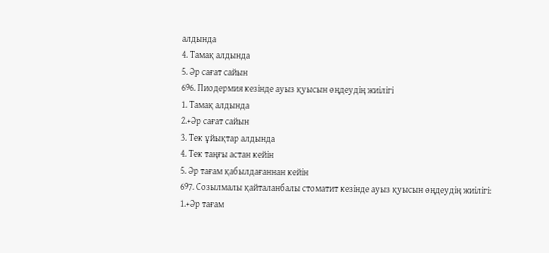алдында
4. Тамақ алдында
5. Әр сағат сайын
696. Пиодермия кезінде ауыз қуысын өңдеудің жиілігі
1. Тамақ алдында
2.+Әр сағат сайын
3. Тек ұйықтар алдында
4. Тек таңғы астан кейін
5. Әр тағам қабылдағаннан кейін
697. Созылмалы қайталанбалы стоматит кезінде ауыз қуысын өңдеудің жиілігі:
1.+Әр тағам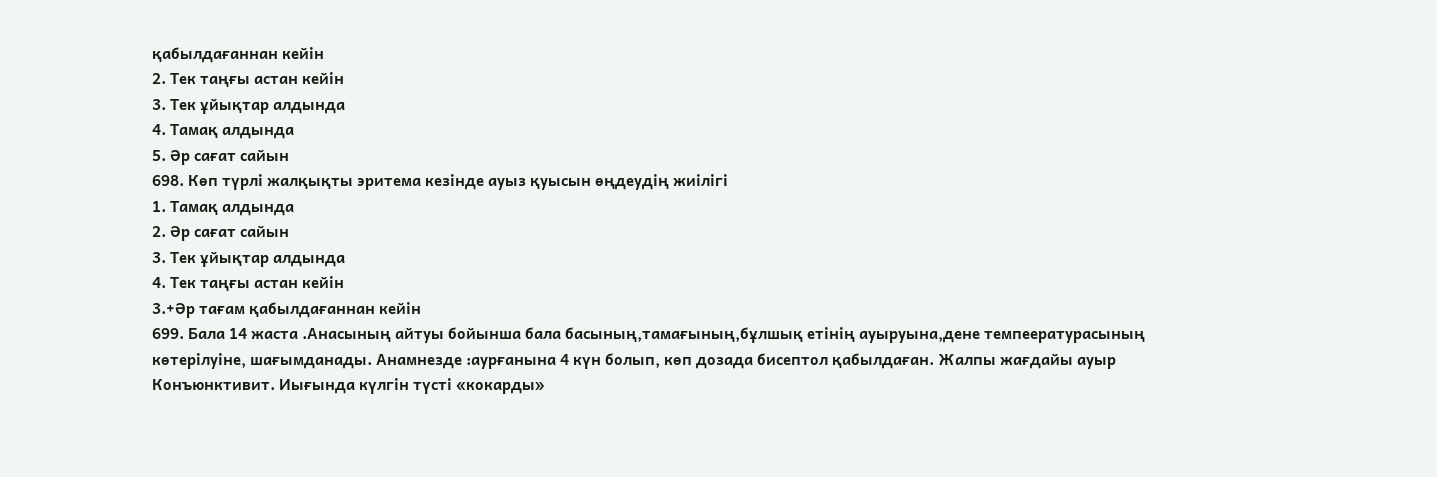қабылдағаннан кейін
2. Тек таңғы астан кейін
3. Тек ұйықтар алдында
4. Тамақ алдында
5. Әр сағат сайын
698. Көп түрлі жалқықты эритема кезінде ауыз қуысын өңдеудің жиілігі
1. Тамақ алдында
2. Әр сағат сайын
3. Тек ұйықтар алдында
4. Тек таңғы астан кейін
3.+Әр тағам қабылдағаннан кейін
699. Бала 14 жаста .Анасының айтуы бойынша бала басының,тамағының,бұлшық етінің ауыруына,дене темпеературасының көтерілуіне, шағымданады. Анамнезде :аурғанына 4 күн болып, көп дозада бисептол қабылдаған. Жалпы жағдайы ауыр Конъюнктивит. Иығында күлгін түсті «кокарды»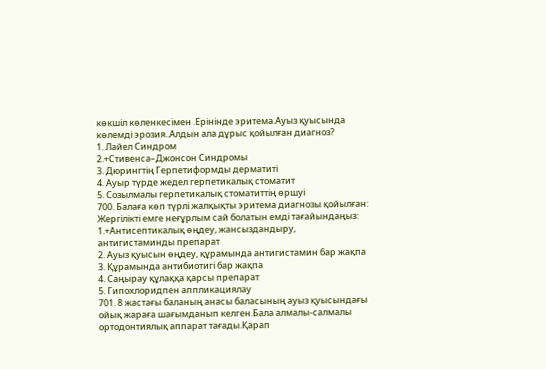көкшіл көленкесімен .Ерінінде эритема.Ауыз қуысында көлемді эрозия..Алдын ала дұрыс қойылған диагноз?
1. Лайел Синдром
2.+Стивенса–Джонсон Синдромы
3. Дюрингтің Герпетиформды дерматиті
4. Ауыр түрде жедел герпетикалық стоматит
5. Созылмалы герпетикалық стоматиттің өршуі
700. Балаға көп түрлі жалқықты эритема диагнозы қойылған: Жергілікті емге неғұрлым сай болатын емді тағайындаңыз:
1.+Антисептикалық өңдеу, жансыздандыру, антигистаминды препарат
2. Ауыз қуысын өңдеу, құрамында антигистамин бар жақпа
3. Құрамында антибиотигі бар жақпа
4. Саңырау құлаққа қарсы препарат
5. Гипохлоридпен аппликациялау
701. 8 жастағы баланың анасы баласының ауыз қуысындағы ойық жараға шағымданып келген.Бала алмалы-салмалы ортодонтиялық аппарат тағады.Қарап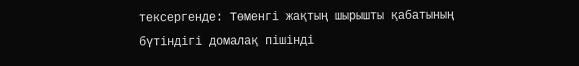тексергенде: Төменгі жақтың шырышты қабатының бүтіндігі домалақ пішінді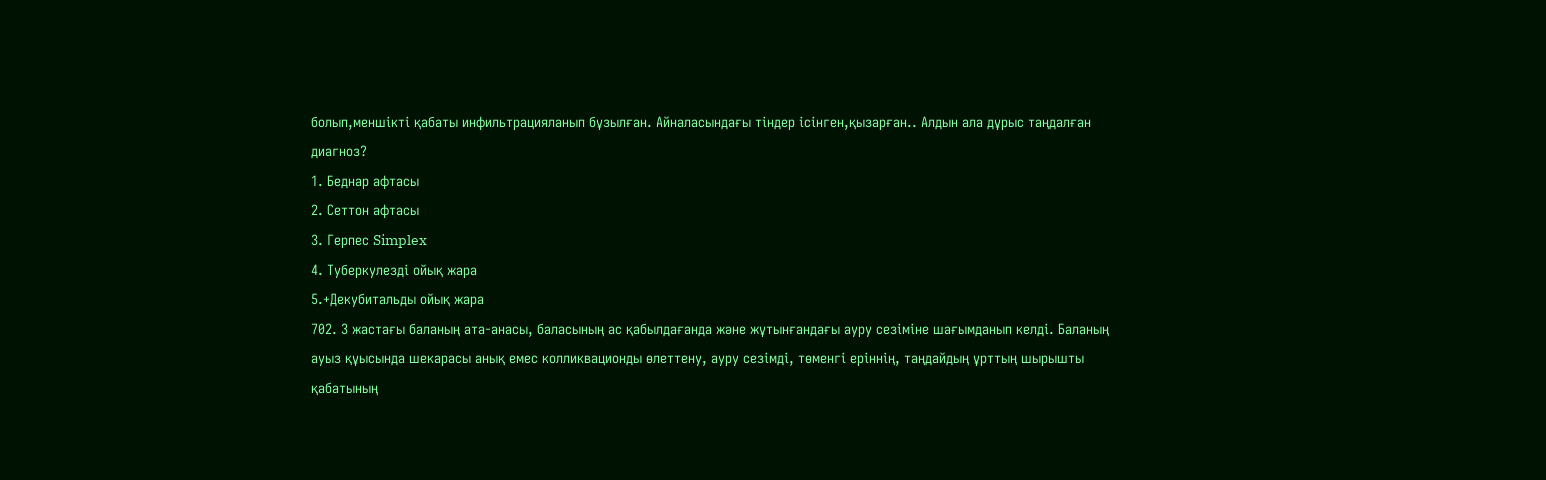болып,меншікті қабаты инфильтрацияланып бұзылған. Айналасындағы тіндер ісінген,қызарған.. Алдын ала дұрыс таңдалған диагноз?
1. Беднар афтасы
2. Сеттон афтасы
3. Герпес Simplex
4. Туберкулезді ойық жара
5.+Декубитальды ойық жара
702. 3 жастағы баланың ата-анасы, баласының ас қабылдағанда және жұтынғандағы ауру сезіміне шағымданып келді. Баланың ауыз құысында шекарасы анық емес колликвационды өлеттену, ауру сезімді, төменгі еріннің, таңдайдың ұрттың шырышты қабатының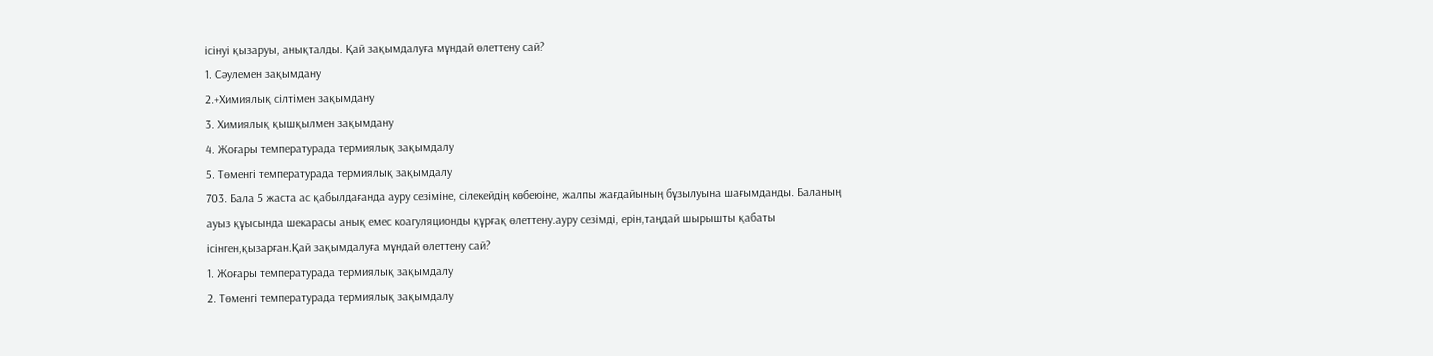ісінуі қызаруы, анықталды. Қай зақымдалуға мұндай өлеттену сай?
1. Сәулемен зақымдану
2.+Химиялық сілтімен зақымдану
3. Химиялық қышқылмен зақымдану
4. Жоғары температурада термиялық зақымдалу
5. Төменгі температурада термиялық зақымдалу
703. Бала 5 жаста ас қабылдағанда ауру сезіміне, сілекейдің көбеюіне, жалпы жағдайының бұзылуына шағымданды. Баланың ауыз құысында шекарасы анық емес коагуляционды құрғақ өлеттену.ауру сезімді, ерін,таңдай шырышты қабаты ісінген,қызарған.Қай зақымдалуға мұндай өлеттену сай?
1. Жоғары температурада термиялық зақымдалу
2. Төменгі температурада термиялық зақымдалу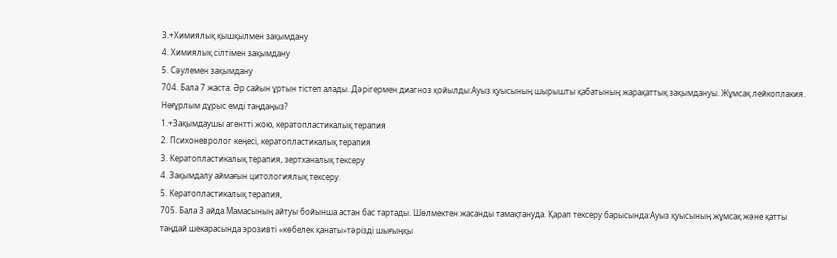3.+Химиялық қышқылмен зақымдану
4. Химиялық сілтімен зақымдану
5. Сәулемен зақымдану
704. Бала 7 жаста. Әр сайын ұртын тістеп алады..Дәрігермен диагноз қойылды:Ауыз қуысының шырышты қабатының жарақаттық зақымдануы. Жұмсақ лейкоплакия. Неғұрлым дұрыс емді таңдаңыз?
1.+Зақымдаушы агентті жою, кератопластикалық терапия
2. Психоневролог кеңесі, кератопластикалық терапия
3. Кератопластикалық терапия, зертханалық тексеру
4. Зақымдалу аймағын цитологиялық тексеру.
5. Кератопластикалық терапия,
705. Бала 3 айда.Мамасының айтуы бойынша астан бас тартады. Шөлмектен жасанды тамақтануда. Қарап тексеру барысында:Ауыз қуысының жұмсақ және қатты таңдай шекарасында эрозивті «көбелек қанаты»тәрізді шығыңқы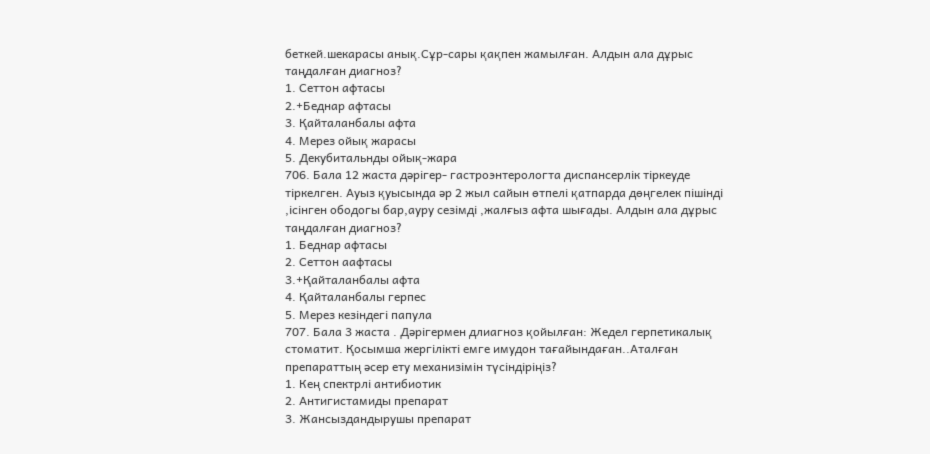беткей.шекарасы анық.Сұр-сары қақпен жамылған. Алдын ала дұрыс таңдалған диагноз?
1. Сеттон афтасы
2.+Беднар афтасы
3. Қайталанбалы афта
4. Мерез ойық жарасы
5. Декубитальнды ойық-жара
706. Бала 12 жаста дәрігер- гастроэнтерологта диспансерлік тіркеуде тіркелген. Ауыз қуысында әр 2 жыл сайын өтпелі қатпарда дөңгелек пішінді ,ісінген ободогы бар,ауру сезімді ,жалғыз афта шығады. Алдын ала дұрыс таңдалған диагноз?
1. Беднар афтасы
2. Сеттон аафтасы
3.+Қайталанбалы афта
4. Қайталанбалы герпес
5. Мерез кезіндегі папула
707. Бала 3 жаста . Дәрігермен длиагноз қойылған: Жедел герпетикалық стоматит. Қосымша жергілікті емге имудон тағайындаған..Аталған препараттың әсер ету механизімін түсіндіріңіз?
1. Кең спектрлі антибиотик
2. Антигистамиды препарат
3. Жансыздандырушы препарат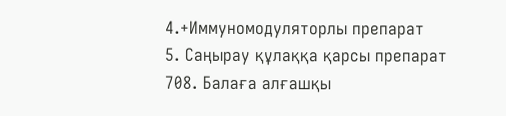4.+Иммуномодуляторлы препарат
5. Саңырау құлаққа қарсы препарат
708. Балаға алғашқы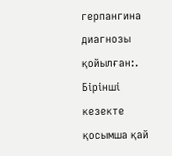герпангина диагнозы қойылған:. Бірінші кезекте қосымша қай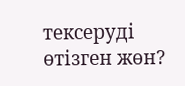тексеруді өтізген жөн?